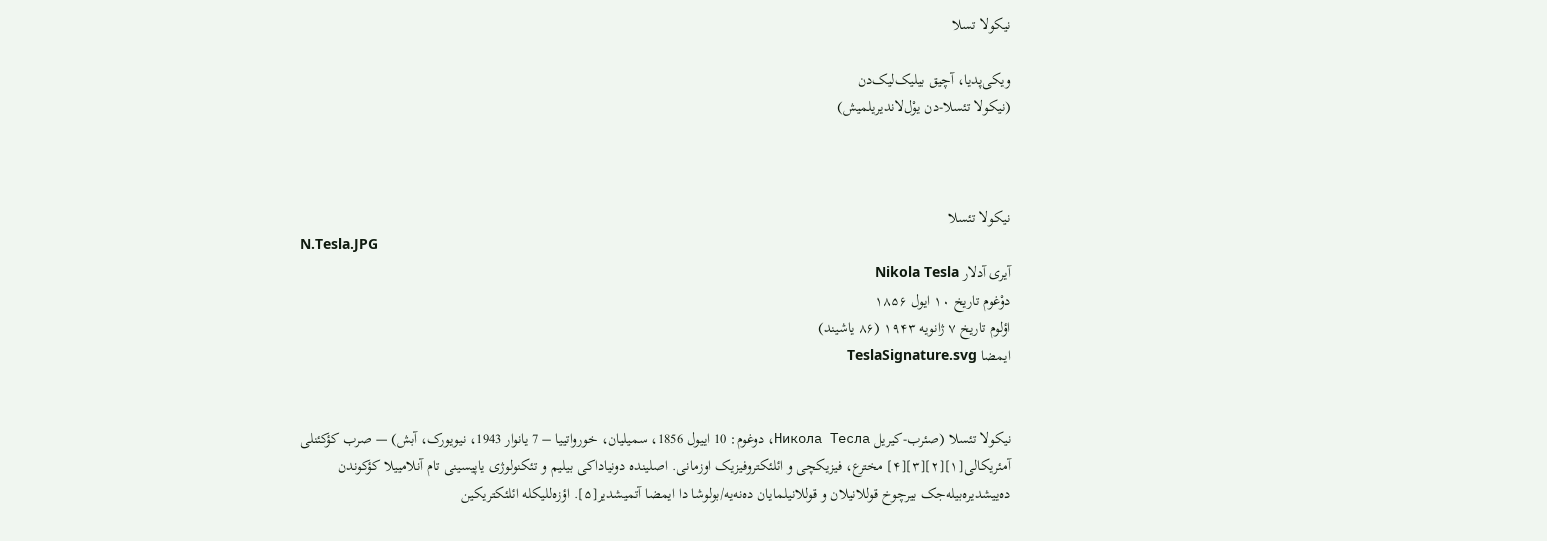نیکولا تسلا

ویکی‌پدیا، آچیق بیلیک‌لیک‌دن
(نیکولا تئسلا-دن يوْل‌لاندیریلمیش)



نیکولا تئسلا
N.Tesla.JPG
آیری آدلار Nikola Tesla
دوْغوم تاریخ ۱۰ ایول ۱۸۵۶
اؤلوم تاریخ ۷ ژانویه ۱۹۴۳ (۸۶ یاشیند)
ایمضا TeslaSignature.svg


نیکولا تئسلا (صئرب-کیریل Никола Тесла، دوغوم: 10 اییول 1856، سمیلیان، خورواتییا – 7 یانوار 1943، نیویورک، آبش) — صرب کؤکئنلی آمئریکالی[۱][۲][۳][۴] مخترع، فیزیکچی و ائلئکتروفیزیک اوزمانی. اصلینده دونیاداکی بیلیم و تئکنولوژی یاپیسینی تام آنلامییلا کؤکوندن ده‌ییشدیره‌بیله‌جک بیرچوخ قوللانیلان و قوللانیلمایان ده‌نه‌یه/بولوشا دا ایمضا آتمیشدیر[۵]. اؤزه‌للیکله ائلئکتریکین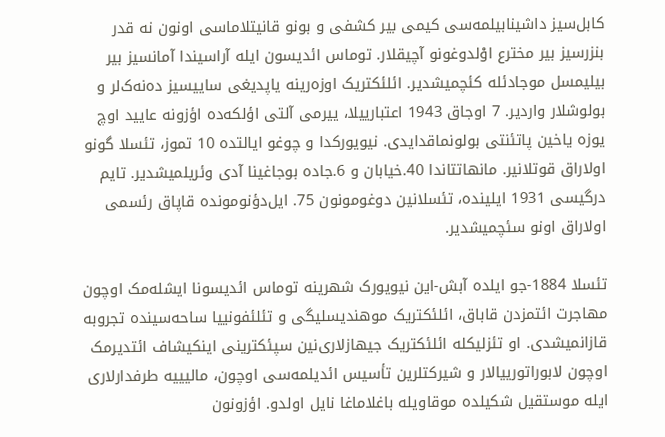کابل‌سیز داشینابیلمه‌سی کیمی بیر کشفی و بونو قانیتلاماسی اونون نه قدر بنزرسیز بیر مخترع اوْلدوغونو آچیقلار. توماس ائدیسون ایله آراسیندا آمانسیز بیر بیلیمسل موجادئله کئچمیشدیر. ائلئکتریک اوزه‌رینه یاپدیغی ساییسیز ده‌نه‌ک‌لر و بولوشلار واردیر. 7 اوجاق 1943 اعتبارییلا، ییرمی آلتی اؤلکه‌ده اؤزونه عایید اوچ یوزه یاخین پاتئنتی بولونماقدایدی. نیویورکدا و چوغو ایالتده 10 تموز، تئسلا گونو اولاراق قوتلانیر. مانهاتتاندا 40.خیابان و 6.جاده بوجاغینا آدی وئریلمیشدیر. تایم درگیسی 1931 ایلینده، تئسلانین دوغومونون 75. ایل‌دؤنومونده قاپاق رئسمی اولاراق اونو سئچمیشدیر.

تئسلا 1884-جو ایلده آبش-این نیویورک شهرینه توماس ائدیسونا ایشله‌مک اوچون مهاجرت ائتمزدن قاباق، ائلئکتریک موهندیسلیگی و تئلئفونییا ساحه‌سینده تجروبه قازانمیشدی. او تئزلیکله ائلئکتریک جیهازلاری‌نین سپئکترینی اینکیشاف ائتدیرمک اوچون لابوراتورییالار و شیرکتلرین تأسیس ائدیلمه‌سی اوچون، مالیییه طرفدارلاری ایله موستقیل شکیلده موقاویله باغلاماغا نایل اولدو. اؤزونون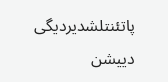پاتئنتلشدیردیگی دییشن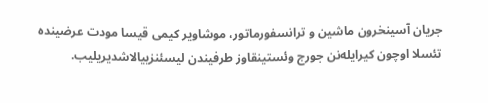جریان آسینخرون ماشین و ترانسفورماتور، موشاویر کیمی قیسا مودت عرضینده تئسلا اوچون کیرایله‌نن جورج وئستینقاوز طرفیندن لیسئنزییالاشدیریلیب.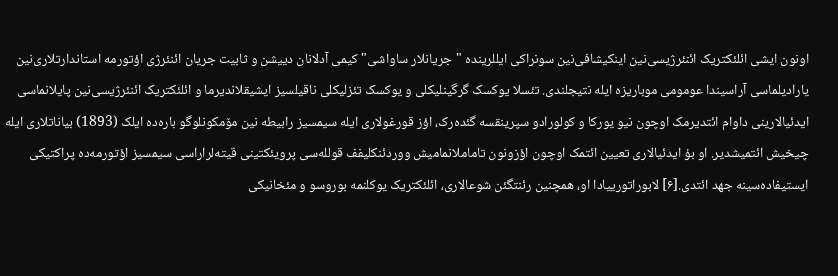اونون ایشی ائلئکتریک ائنئرژیسی‌نین اینکیشافی‌نین سونراکی ایللرینده "جریانلار ساواشی" کیمی آدلانان دییشن و ثابیت جریان ائنئرژی اؤتورمه استاندارتلاری‌نین یارادیلماسی آراسیندا عومومی موباریزه ایله نتیجلندی. تئسلا یوکسک گرگینلیکلی و یوکسک تئزلیکلی ناقیلسیز ایشیقلاندیرما و ائلئکتریک ائنئرژیسی‌نین پایلانماسی ایدئیالارینی داوام ائتدیرمک اوچون نیو یورکا و کولورادو سپرینقسه گئده‌رک، اؤز قورغولاری ایله سیمسیز رابیطه نین مۆمکونلوگو باره‌ده ایلک (1893) بیاناتلاری ایله چیخیش ائتمیشدیر. او بۇ ایدئیالاری تعیین ائتمک اوچون اؤزونون تاماملانمامیش ووردئنکلیفف قولله‌سی پرویئکتینی قیته‌لراراسی سیمسیز اؤتورمه‌ده پراکتیکی ایستیفاده‌سینه جهد ائتدی.[۶] لابوراتورییادا او، همچنین رئنتگئن شوعالاری، ائلئکتریک یوکلنمه بوروسو و مئخانیکی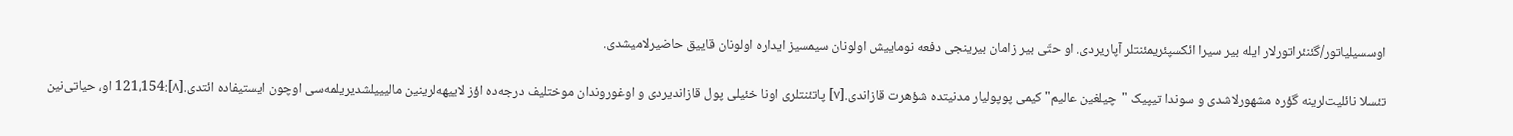اوسسیلیاتور/گئنئراتورلار ایله بیر سیرا ائکسپئریمئنتلر آپاریردی. او حتّی بیر زامان بیرینجی دفعه نوماییش اولونان سیمسیز ایداره اولونان قاییق حاضیرلامیشدی.

تئسلا نائلیت‌لرینه گؤره مشهورلاشدی و سوندا تیپیک "چیلغین عالیم" کیمی پوپولیار مدنیتده شؤهرت قازاندی.[۷] پاتئنتلری اونا خئیلی پول قازاندیردی و اوغوروندان موختلیف درجه‌ده اؤز لاییهه‌لرینین مالیییلشدیریلمه‌سی اوچون ایستیفاده ائتدی.[۸]:121،154 او، حیاتی‌نین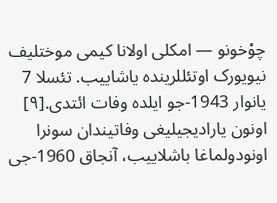چوْخونو — امکلی اولانا کیمی موختلیف نیویورک اوتئللرینده یاشاییب. تئسلا 7 یانوار 1943-جو ایلده وفات ائتدی.[۹] اونون یارادیجیلیغی وفاتیندان سونرا اونودولماغا باشلاییب، آنجاق 1960-جی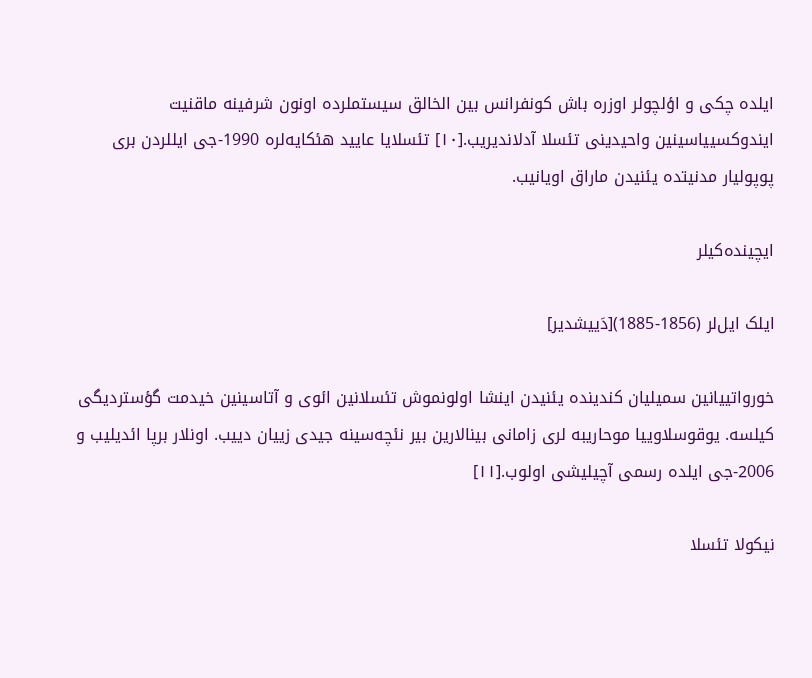ایلده چکی و اؤلچولر اوزره باش کونفرانس بین الخالق سیستملرده اونون شرفینه ماقنیت ایندوکسییاسینین واحیدینی تئسلا آدلاندیریب.[۱۰] تئسلایا عایید هئکایه‌لره 1990-جی ایللردن بری پوپولیار مدنیتده یئنیدن ماراق اویانیب.

ایچینده‌کیلر

ایلک ایل‌لر (1856-1885)[دَییشدیر]

خورواتییانین سمیلیان کندینده یئنیدن اینشا اولونموش تئسلانین ائوی و آتاسینین خیدمت گؤستردیگی کیلسه. یوقوسلاوییا موحاریبه لری زامانی بینالارین بیر نئچه‌سینه جیدی زییان دییب. اونلار برپا ائدیلیب و 2006-جی ایلده رسمی آچیلیشی اولوب.[۱۱]

نیکولا تئسلا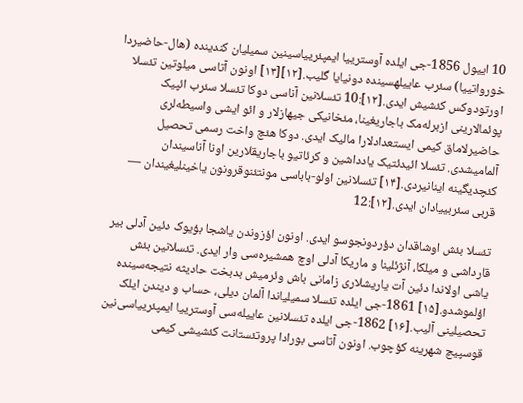10 اییول 1856-جی ایلده آوسترییا ایمپئرییاسینین سمیلیان کندینده (هال-حاضیردا خورواتییا) سئرب عاییلهسینده دونیایا گلیب.[۱۲][۱۳] اونون آتاسی میلوتین تئسلا اورتودوکس کئشیش ایدی.[۱۲]:10 تئسلانین آناسی دوکا تئسلا سئرب ائپیک پوئمالارینی ازبرله‌مک باجاریغینا، مئخانیکی جیهازلار و ائو ایشی واسیطه‌لری حاضیرلاماق کیمی ایستعدادلارا مالیک ایدی. دوکا هئچ واخت رسمی تحصیل آلمامیشدی. تئسلا ائیدئتیک یادداشین و کرئاتیو باجاریقلارین اونا آناسیندان کئچدیگینه اینانیردی.[۱۴] تئسلانین اولو-باباسی مونتئنوقرونون یاخینلیغیندان — قربی سئربییادان ایدی.[۱۲]:12

تئسلا بئش اوشاقدان دؤردونجوسو ایدی. اونون اؤزوندن یاشجا بؤیوک دئین آدلی بیر قارداشی و میلکا، آنژئلینا و ماریکا آدلی اوچ همشیره‌سی وار ایدی. تئسلانین بئش یاشی اولاندا دئین آت یاریشلاری زامانی باش وئرمیش بدبخت حادیثه نتیجه‌سینده اؤلموشدو.[۱۵] 1861-جی ایلده تئسلا سمیلیاندا آلمان دیلی، حساب و دیندن ایلک تحصیلینی آلیب.[۱۶] 1862-جی ایلده تئسلانین عاییله‌سی آوسترییا ایمپئرییاسی‌نین قوسپیچ شهرینه کؤچوب. اونون آتاسی بورادا پروتئستانت کئشیشی کیمی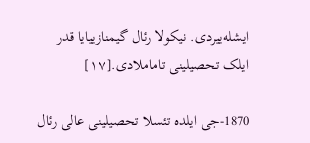ایشله‌ییردی. نیکولا رئال گیمنازییایا قدر ایلک تحصیلینی تاماملادی.[۱۷]

1870-جی ایلده تئسلا تحصیلینی عالی رئال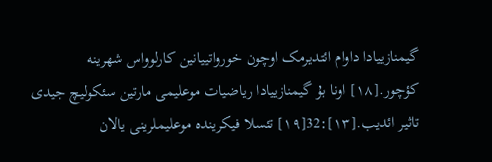گیمنازییادا داوام ائتدیرمک اوچون خورواتییانین کارلوواس شهرینه کؤچور.[۱۸] اونا بۇ گیمنازییادا ریاضیات موعلیمی مارتین سئکولیچ جیدی تاثیر ائدیب.[۱۳]:32[۱۹] تئسلا فیکرینده موعلیملرینی یالان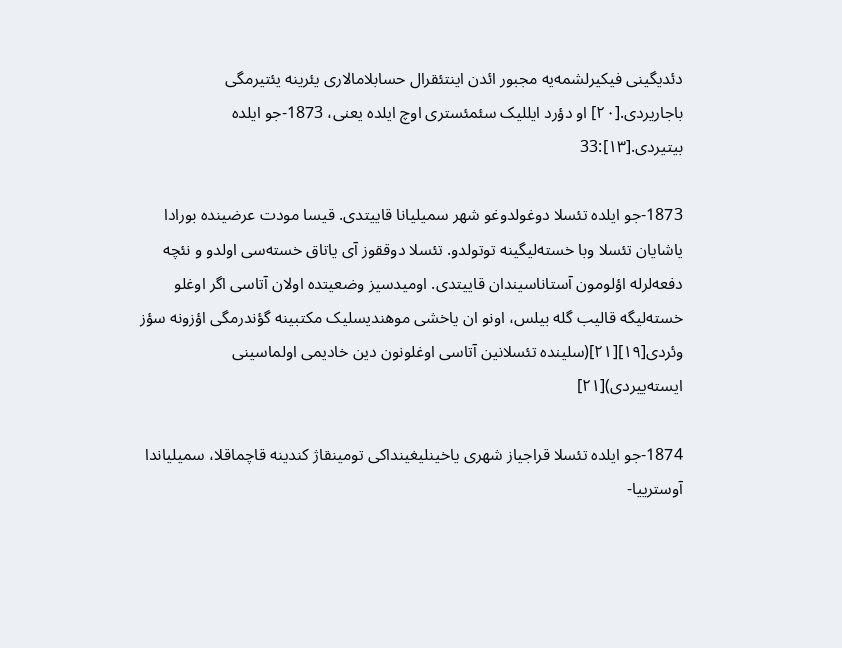دئدیگینی فیکیرلشمه‌یه مجبور ائدن اینتئقرال حسابلامالاری یئرینه یئتیرمگی باجاریردی.[۲۰] او دؤرد ایللیک سئمئستری اوچ ایلده یعنی، 1873-جو ایلده بیتیردی.[۱۳]:33

1873-جو ایلده تئسلا دوغولدوغو شهر سمیلیانا قاییتدی. قیسا مودت عرضینده بورادا یاشایان تئسلا وبا خسته‌لیگینه توتولدو. تئسلا دوققوز آی یاتاق خسته‌سی اولدو و نئچه دفعه‌لرله اؤلومون آستاناسیندان قاییتدی. اومیدسیز وضعیتده اولان آتاسی اگر اوغلو خسته‌لیگه قالیب گله بیلس، اونو ان یاخشی موهندیسلیک مکتبینه گؤندرمگی اؤزونه سؤز وئردی[۱۹][۲۱](سلینده تئسلانین آتاسی اوغلونون دین خادیمی اولماسینی ایسته‌ییردی)[۲۱]

1874-جو ایلده تئسلا قراجیاز شهری یاخینلیغینداکی تومینقاژ کندینه قاچماقلا، سمیلیاندا آوسترییا-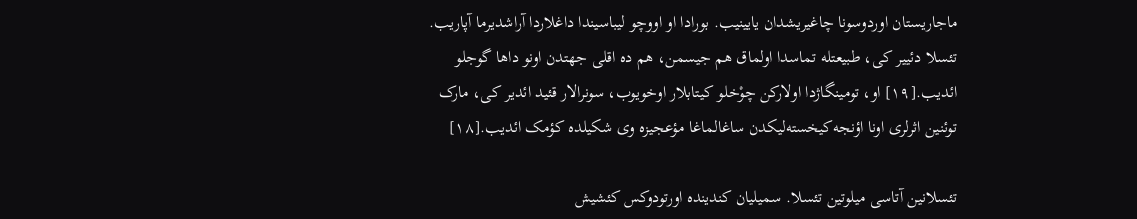ماجاریستان اوردوسونا چاغیریشدان یایینیب. بورادا او اووچو لیباسیندا داغلاردا آراشدیرما آپاریب. تئسلا دئییر کی، طبیعتله تماسدا اولماق هم جیسمن، هم ده اقلی جهتدن اونو داها گوجلو ائدیب.[۱۹] او، تومینگاژدا اولارکن چوْخلو کیتابلار اوخویوب، سونرالار قئید ائدیر کی، مارک توئنین اثرلری اونا اؤنجه‌کیخسته‌لیکدن ساغالماغا مؤعجیزه وی شکیلده کؤمک ائدیب.[۱۸]

تئسلانین آتاسی میلوتین تئسلا. سمیلیان کندینده اورتودوکس کئشیش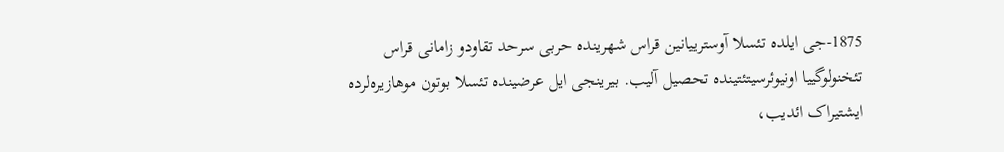1875-جی ایلده تئسلا آوسترییانین قراس شهرینده حربی سرحد تقاودو زامانی قراس تئخنولوگییا اونیوئرسیتئتینده تحصیل آلیب. بیرینجی ایل عرضینده تئسلا بوتون موهازیره‌لرده ایشتیراک ائدیب،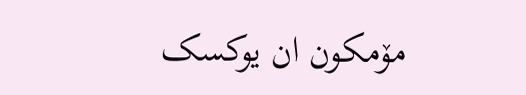مۆمکون ان یوکسک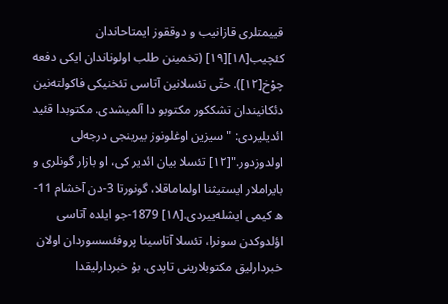قییمتلری قازانیب و دوققوز ایمتاحاندان کئچیب[۱۸][۱۹] (تخمینن طلب اولوناندان ایکی دفعه چوْخ[۱۲]). حتّی تئسلانین آتاسی تئخنیکی فاکولته‌نین دئکانیندان تشککور مکتوبو دا آلمیشدی. مکتوبدا قئید ائدیلیردی: "سیزین اوغلونوز بیرینجی درجه‌لی اولدوزدور."[۱۲] تئسلا بیان ائدیر کی، او بازار گونلری و بایراملار ایستیثنا اولماماقلا، گونورتا 3-دن آخشام 11-ه کیمی ایشله‌ییردی.[۱۸] 1879-جو ایلده آتاسی اؤلدوکدن سونرا، تئسلا آتاسینا پروفئسسوردان اولان خبردارلیق مکتوبلارینی تاپدی. بۇ خبردارلیقدا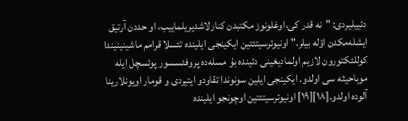دئییلیردی: "نه قدر کی،اوغلونوز مکتبدن کنارلاشدیریلماییب، او حددن آرتیق ایشله‌مکدن اؤله بیلر." اونیوئرسیتئتین ایکینجی ایلینده تئسلا قرامم ماشینینیندا کوللئکتورون لازیم اولمادیغینی دئینده بۇ مسله‌ده پروفئسسور پوئسچل ایله موباحیثه سی اولدو. ایکینجی ایلین سونوندا تقاودو ایتیردی و قومار اویونلارینا آلوده اولدو.[۱۸][۱۹] اونیوئرسیتئتین اوچونجو ایلینده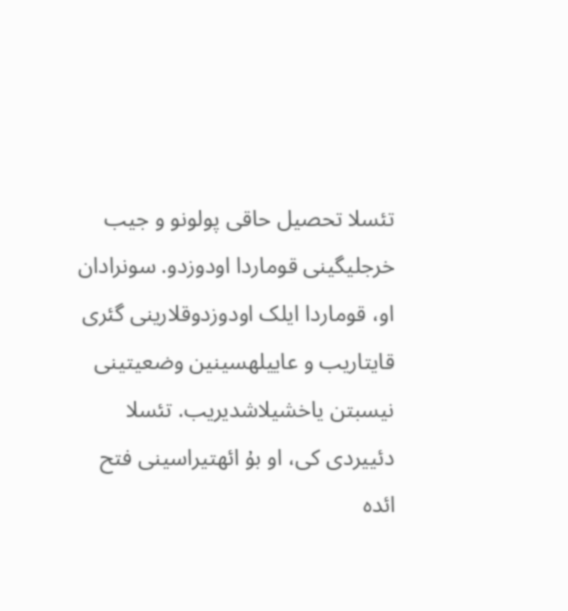تئسلا تحصیل حاقی پولونو و جیب خرجلیگینی قوماردا اودوزدو. سونرادان او، قوماردا ایلک اودوزدوقلارینی گئری قایتاریب و عاییلهسینین وضعیتینی نیسبتن یاخشیلاشدیریب. تئسلا دئییردی کی، او بۇ ائهتیراسینی فتح ائده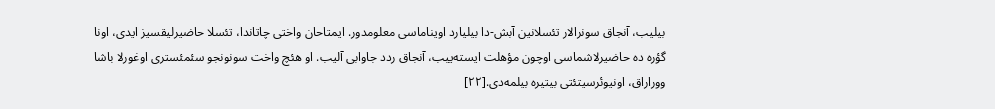بیلیب، آنجاق سونرالار تئسلانین آبش-دا بیلیارد اویناماسی معلومدور. ایمتاحان واختی چاتاندا، تئسلا حاضیرلیقسیز ایدی، اونا گؤره ده حاضیرلاشماسی اوچون مؤهلت ایسته‌ییب، آنجاق ردد جاوابی آلیب. او هئچ واخت سونونجو سئمئستری اوغورلا باشا ووراراق، اونیوئرسیتئتی بیتیره بیلمه‌دی.[۲۲]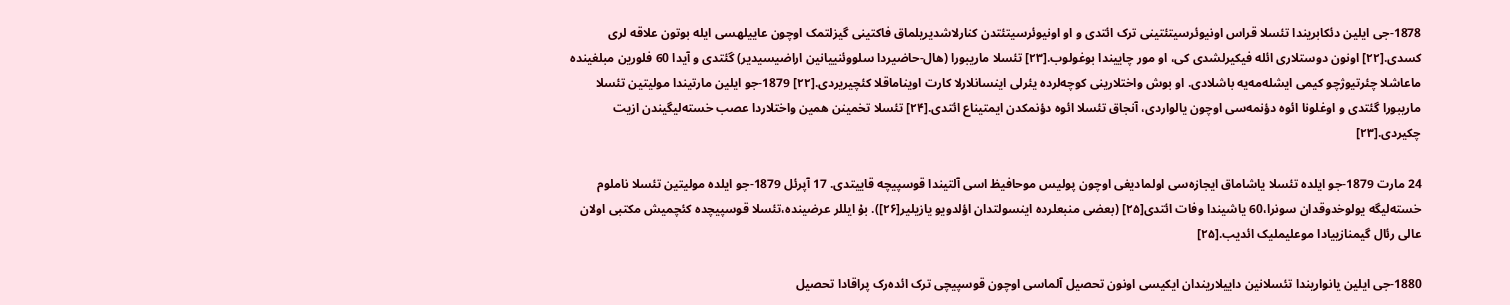1878-جی ایلین دئکابریندا تئسلا قراس اونیوئرسیتئتینی ترک ائتدی و او اونیوئرسیتئتدن کنارلاشدیریلماق فاکتینی گیزلتمک اوچون عاییلهسی ایله بوتون علاقه لری کسدی.[۲۲] اونون دوستلاری ائله فیکیرلشدی کی، او مور چاییندا بوغولوب.[۲۳] تئسلا ماریبورا (هال-حاضیردا سلووئنییانین اراضیسیدیر) گئتدی و آیدا 60 فلورین مبلغینده ماعاشلا چئرتیوژچو کیمی ایشله‌مه‌یه باشلادی. او بوش واختلارینی کوچه‌لرده یئرلی اینسانلارلا کارت اویناماقلا کئچیریردی.[۲۲] 1879-جو ایلین مارتیندا مولیتین تئسلا ماریبورا گئتدی و اوغلونا ائوه دؤنمه‌سی اوچون یالواردی، آنجاق تئسلا ائوه دؤنمکدن ایمتیناع ائتدی.[۲۴] تئسلا تخمینن همین واختلاردا عصب خسته‌لیگیندن ازیت چکیردی.[۲۳]

24 مارت 1879-جو ایلده تئسلا یاشاماق ایجازه‌سی اولمادیغی اوچون پولیس موحافیظ اسی آلتیندا قوسپیچه قاییتدی. 17 آپرئل 1879-جو ایلده مولیتین تئسلا ناملوم خسته‌لیگه یولوخدوقدان سونرا،60 یاشیندا وفات ائتدی[۲۵] (بعضی منبعلرده اینسولتدان اؤلدویو یازیلیر[۲۶]). بۇ ایللر عرضینده،تئسلا قوسپیچده کئچمیش مکتبی اولان عالی رئال گیمنازییادا موعلیملیک ائدیب.[۲۵]

1880-جی ایلین یانواریندا تئسلانین داییلاریندان ایکیسی اونون تحصیل آلماسی اوچون قوسپیچی ترک ائده‌رک پراقادا تحصیل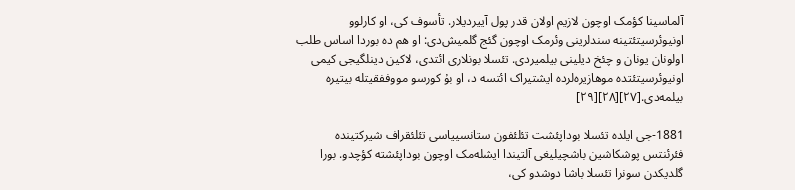آلماسینا کؤمک اوچون لازیم اولان قدر پول آییردیلار. تأسوف کی، او کارلوو اونیوئرسیتئتینه سندلرینی وئرمک اوچون گئج گلمیش‌دی: او هم ده بوردا اساس طلب اولونان یونان و چئخ دیلینی بیلمیردی. تئسلا بونلاری ائتدی، لاکین دینلگیجی کیمی اونیوئرسیتئتده موهازیره‌لرده ایشتیراک ائتسه د، او بۇ کورسو مووففقیتله بیتیره بیلمه‌دی.[۲۷][۲۸][۲۹]

1881-جی ایلده تئسلا بوداپئشت تئلئفون ستانسییاسی تئلئقراف شیرکتینده فئرئنتس پوشکاشین باشچیلیغی آلتیندا ایشله‌مک اوچون بوداپئشته کؤچدو. بورا گلدیکدن سونرا تئسلا باشا دوشدو کی،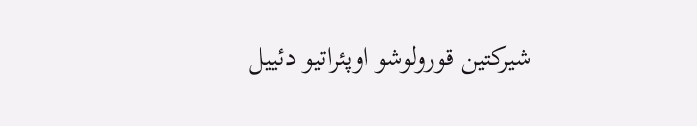شیرکتین قورولوشو اوپئراتیو دئییل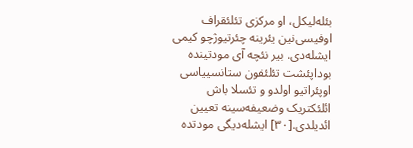بئله‌لیکل، او مرکزی تئلئقراف اوفیسی‌نین یئرینه چئرتیوژچو کیمی ایشله‌دی. بیر نئچه آی مودتینده بوداپئشت تئلئفون ستانسییاسی اوپئراتیو اولدو و تئسلا باش ائلئکتریک وضعیفه‌سینه تعیین ائدیلدی.[۳۰] ایشله‌دیگی مودتده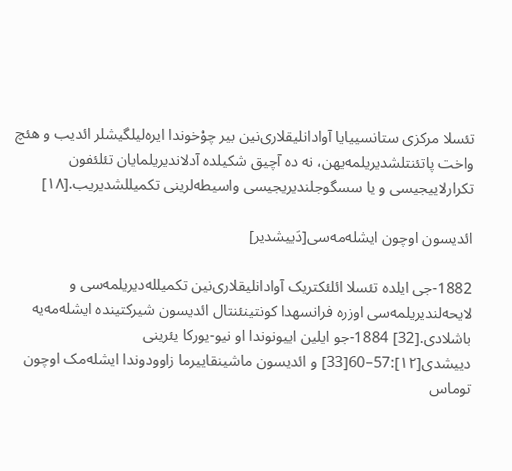تئسلا مرکزی ستانسییایا آوادانلیقلاری‌نین بیر چوْخوندا ایره‌لیلگیشلر ائدیب و هئچ واخت پاتئنتلشدیریلمه‌یهن، نه ده آچیق شکیلده آدلاندیریلمایان تئلئفون تکرارلاییجیسی و یا سسگوجلندیریجیسی واسیطه‌لرینی تکمیللشدیریب.[۱۸]

ائدیسون اوچون ایشله‌مه‌سی[دَییشدیر]

1882-جی ایلده تئسلا ائلئکتریک آوادانلیقلاری‌نین تکمیلله‌دیریلمه‌سی و لایحه‌لندیریلمه‌سی اوزره فرانسهدا کونتینئنتال ائدیسون شیرکتینده ایشله‌مه‌یه باشلادی.[32] 1884-جو ایلین اییونوندا او نیو-یورکا یئرینی دییشدی[۱۲]:57–60[33] و ائدیسون ماشینقاییرما زاوودوندا ایشله‌مک اوچون توماس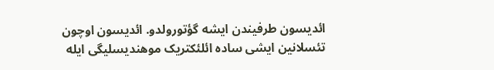ائدیسون طرفیندن ایشه گؤتورولدو. ائدیسون اوچون تئسلانین ایشی ساده ائلئکتریک موهندیسلیگی ایله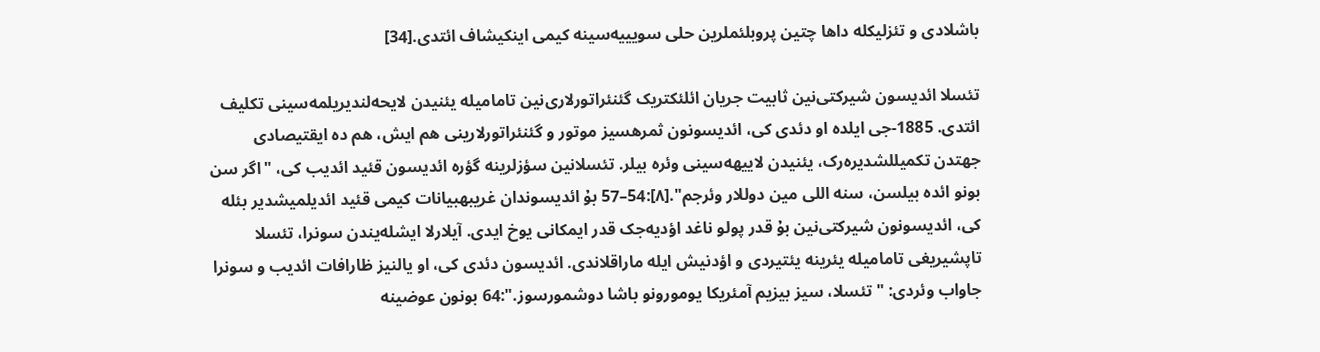باشلادی و تئزلیکله داها چتین پروبلئملرین حلی سویییه‌سینه کیمی اینکیشاف ائتدی.[34]

تئسلا ائدیسون شیرکتی‌نین ثابیت جریان ائلئکتریک گئنئراتورلاری‌نین تامامیله یئنیدن لایحه‌لندیریلمه‌سینی تکلیف ائتدی. 1885-جی ایلده او دئدی کی، ائدیسونون ثمرهسیز موتور و گئنئراتورلارینی هم ایش، هم ده ایقتیصادی جهتدن تکمیللشدیره‌رک، یئنیدن لاییهه‌سینی وئره بیلر. تئسلانین سؤزلرینه گؤره ائدیسون قئید ائدیب کی، "اگر سن بونو ائده بیلسن، سنه اللی مین دوللار وئرجم".[۸]:54–57 بۇ ائدیسوندان غریبهبیانات کیمی قئید ائدیلمیشدیر بئله کی، ائدیسونون شیرکتی‌نین بۇ قدر پولو ناغد اؤدیه‌جک قدر ایمکانی یوخ ایدی. آیلارلا ایشله‌یندن سونرا، تئسلا تاپشیریغی تامامیله یئرینه یئتیردی و اؤدنیش ایله ماراقلاندی. ائدیسون دئدی کی، او یالنیز ظارافات ائدیب و سونرا جاواب وئردی: "تئسلا، سیز بیزیم آمئریکا یومورونو باشا دوشمورسوز.":64 بونون عوضینه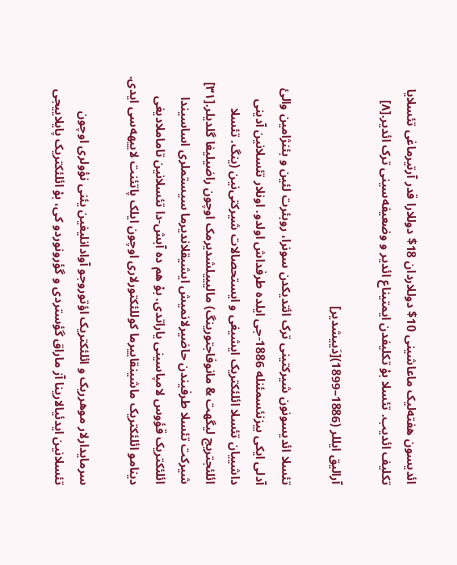ائدیسون هفته‌لیک ماعاشینی 10$ دوللاردان 18$ دوللارا قدر آرتیرماغی تئسلایا تکلیف ائدیب. تئسلا بۇ تکلیفدن ایمتیناع ائدیر و وضعیفه‌سینی ترک ائدیر.[۸]

آرالیق ایللر (1886–1899)[دَییشدیر]

تئسلا ائدیسونون شیرکتینی ترک ائتدیکدن سونرا، روبئرت لئین و بئنژامین والئ آدلی ایکی بیزنئسمئنله 1886-جی ایلده طرفداش اولدو. اونلار تئسلانین آدینی داشییان تئسلا ائلئکتریک ایشیغی و ایستحصالات شیرکتی‌نین (ینگ. تئسلا ائلئجتریج لیگهت & مانوفاجتورینگ) مالیییلشدیرمک اوچون راضیلیغا گلدیلر.[۳۱] شیرکت تئسلا طرفیندن حاضیرلانمیش ایشیقلاندیرما سیستملری اساسیندا ائلئکتریک قؤوس لامپاسینی یاراتدی. بۇ هم ده آبش-دا تئسلانین تاماملادیغی دینامو ائلئکتریک ماشینقاییرما کوللئکتورلاری اوچون ایلک پاتئنت لاییهه‌سی ایدی.

سرمایدارلار موهرریک و ائلئکتریک اؤتوروجو آوادانلیغین یئنی نؤولری اوچون تئسلانین ایدئیالارینا آز ماراق گؤستردی و گؤرونوردو کی، بۇ ائلئکتریک پایلاییجی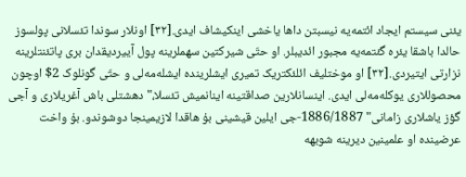یئنی سیستم ایجاد ائتمه‌یه نیسبتن داها یاخشی اینکیشاف ایدی.[۳۲] اونلار سوندا تئسلانی پولسوز حالدا باشقا یئره گئتمه‌یه مجبور ائدیبلر. او حتّی شیرکتین سهملرینه پول آییردیقدان بری پاتئنتلرینه نزارتی ایتیردی.[۳۲] او موختلیف ائلئکتریک تمیری ایشلرینده ایشله‌مه‌لی و حتّی گونلوک 2$ اوچون محصوللاری یوکله‌مه‌لی ایدی. اینسانلارین صداقتینه اینانمیش تئسلا،"دهشتلی باش آغریلاری و آجی گؤز یاشلاری زامانی" 1886/1887-جی ایلین قیشینی بۇ هاقدا لازیمینجا دوشوندو. بۇ واخت عرضینده او علمینین دیرینه شوبهه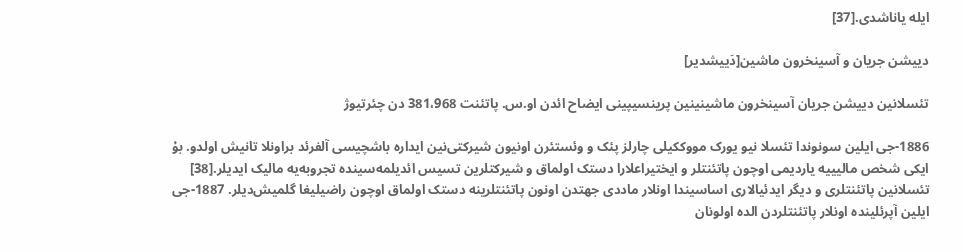ایله یاناشدی.[37]

دییشن جریان و آسینخرون ماشین[دَییشدیر]

تئسلانین دییشن جریان آسینخرون ماشینینین پرینسیپینی ایضاح ائدن او.س. پاتئنت 381،968 دن چئرتیوژ

1886-جی ایلین سونوندا تئسلا نیو یورک مووککیلی چارلز پئک و وئستئرن اونیون شیرکتی‌نین ایداره باشچیسی آلفرئد براونلا تانیش اولدو. بۇ ایکی شخص مالیییه یاردیمی اوچون پاتئنتلر و ایختیراعلارا دستک اولماق و شیرکتلرین تسیس ائدیلمه‌سینده تجروبه‌یه مالیک ایدیلر.[38] تئسلانین پاتئنتلری و دیگر ایدئیالاری اساسیندا اونلار ماددی جهتدن اونون پاتئنتلرینه دستک اولماق اوچون راضیلیغا گلمیش‌دیلر. 1887-جی ایلین آپرئلینده اونلار پاتئنتلردن الده اولونان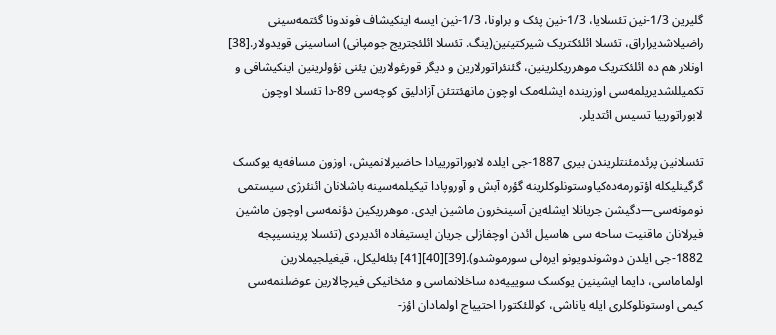گلیرین 1/3-نین تئسلایا، 1/3-نین پئک و براونا، 1/3-نین ایسه اینکیشاف فوندونا گئتمه‌سینی راضیلاشدیراراق، تئسلا ائلئکتریک شیرکتینین(ینگ. تئسلا ائلئجتریج جومپانی) اساسینی قویدولار.[38] اونلار هم ده ائلئکتریک موهرریکلرینین، گئنئراتورلارین و دیگر قورغولارین یئنی نؤولرینین اینکیشافی و تکمیللشدیریلمه‌سی اوزرینده ایشله‌مک اوچون مانهئتتئن آزادلیق کوچه‌سی 89-دا تئسلا اوچون لابوراتورییا تسیس ائتدیلر.

تئسلانین پرئدمئنتلریندن بیری 1887-جی ایلده لابوراتورییادا حاضیرلانمیش، اوزون مسافه‌یه یوکسک گرگینلیکله اؤتورمه‌ده‌کیاوستونلوکلرینه گؤره آبش و آوروپادا تیکیلمه‌سینه باشلانان ائنئرژی سیستمی نومونه‌سی—دگیشن جریانلا ایشله‌ین آسینخرون ماشین ایدی. موهرریکین دؤنمه‌سی اوچون ماشین فیرلانان ماقنیت ساحه سی هاسیل ائدن اوچفازلی جریان ایستیفاده ائدیردی (تئسلا پرینسیپجه 1882-جی ایلدن دوشوندویونو ایره‌لی سورموشدو).[39][40][41] بئله‌لیکل، قیغیلجیملارین اولماماسی، دایما ایشینین یوکسک سویییه‌ده ساخلانماسی و مئخانیکی فیرچالارین عوضلنمه‌سی کیمی اوستونلوکلری ایله یاناشی، کوللئکتورا احتییاج اولمادان اؤز-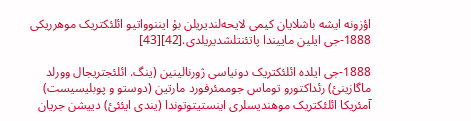اؤزونه ایشه باشلایان کیمی لایحه‌لندیریلن بۇ ایننوواتیو ائلئکتریک موهرریکی 1888-جی ایلین ماییندا پاتئنتلشدیریلدی.[42][43]

1888-جی ایلده ائلئکتریک دونیاسی ژورنالینین (ینگ. ائلئجتریجال وورلد ماگازینئ) رئداکتورو توماس جوممئرفورد مارتین (دوستو و پوبلیسیست) آمئریکا ائلئکتریک موهندیسلری اینستیتوتوندا (یندی ایئئئ) دییشن جریان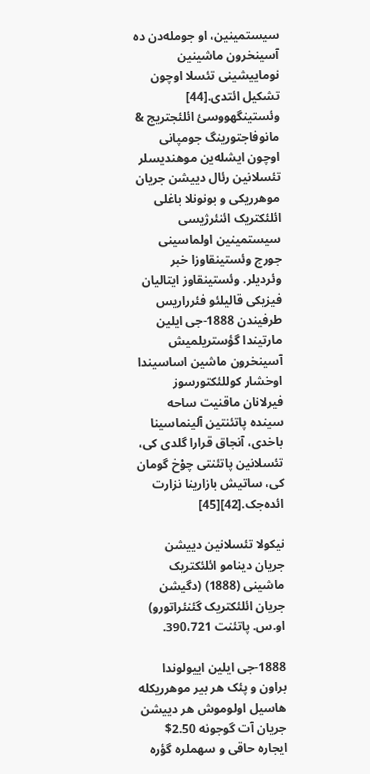سیستمینین، او جومله‌دن ده آسینخرون ماشینین نوماییشینی تئسلا اوچون تشکیل ائتدی.[44] وئستینگهووسئ ائلئجتریج & مانوفاجتورینگ جومپانی اوچون ایشله‌ین موهندیسلر تئسلانین رئال دییشن جریان موهرریکی و بونونلا باغلی ائلئکتریک ائنئرژیسی سیستمینین اولماسینی جورج وئستینقاوزا خبر وئردیلر. وئستینقاوز ایتالیان فیزیکی قالیلئو فئرراریس طرفیندن 1888-جی ایلین مارتیندا گؤستریلمیش آسینخرون ماشین اساسیندا اوخشار کوللئکتورسوز فیرلانان ماقنیت ساحه سینده پاتئنتین آلینماسینا باخدی، آنجاق قرارا گلدی کی، تئسلانین پاتئنتی چوْخ گومان کی، ساتیش بازارینا نزارت ائده‌جک.[42][45]

نیکولا تئسلانین دییشن جریان دینامو ائلئکتریک ماشینی (1888) (دگیشن جریان ائلئکتریک گئنئراتورو) او.س. پاتئنت 390،721.

1888-جی ایلین اییولوندا براون و پئک هر بیر موهرریکله هاسیل اولوموش هر دییشن جریان آت گوجونه 2.50$ ایجاره حاقی و سهملره گؤره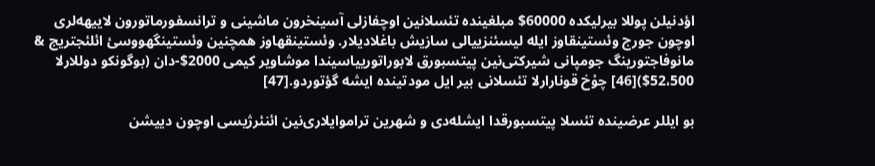اؤدنیلن پوللا بیرلیکده 60000$ مبلغینده تئسلانین اوچفازلی آسینخرون ماشینی و ترانسفورماتورون لاییهه‌لری اوچون جورج وئستینقاوز ایله لیسئنزییالی سازیش باغلادیلار. وئستینقهاوز همچنین وئستینگهووسئ ائلئجتریج & مانوفاجتورینگ جومپانی شیرکتی‌نین پیتسبورق لابوراتورییاسیندا موشاویر کیمی 2000$-دان (بوگونکو دوللارلا 52،500$)[46] چوْخ قونارارلا تئسلانی بیر ایل مودتینده ایشه گؤتوردو.[47]

بو ایللر عرضینده تئسلا پیتسبورقدا ایشله‌دی و شهرین تراموایلاری‌نین ائنئرژیسی اوچون دییشن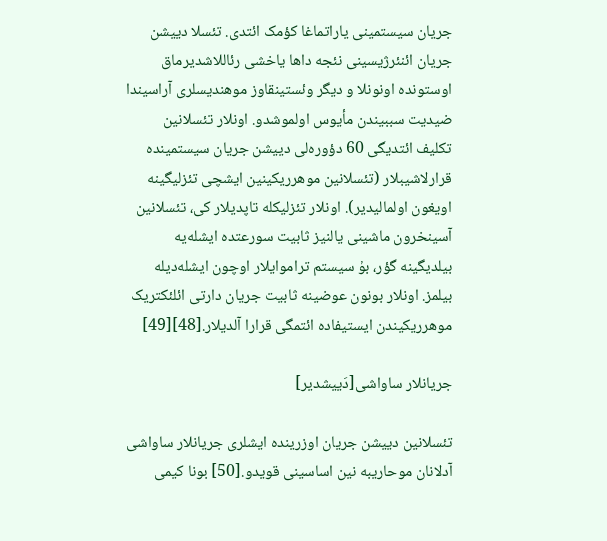جریان سیستمینی یاراتماغا کؤمک ائتدی. تئسلا دییشن جریان ائنئرژیسینی نئجه داها یاخشی رئاللاشدیرماق اوستونده اونونلا و دیگر وئستینقاوز موهندیسلری آراسیندا ضیدیت سببیندن مأیوس اولموشدو. اونلار تئسلانین تکلیف ائتدیگی 60 دؤوره‌لی دییشن جریان سیستمینده قرارلاشیبلار (تئسلانین موهرریکینین ایشچی تئزلیگینه اویغون اولمالیدیر). اونلار تئزلیکله تاپدیلار کی، تئسلانین آسینخرون ماشینی یالنیز ثابیت سورعتده ایشله‌یه بیلدیگینه گؤر، بۇ سیستم تراموایلار اوچون ایشله‌دیله بیلمز. اونلار بونون عوضینه ثابیت جریان دارتی ائلئکتریک موهرریکیندن ایستیفاده ائتمگی قرارا آلدیلار.[48][49]

جریانلار ساواشی[دَییشدیر]

تئسلانین دییشن جریان اوزرینده ایشلری جریانلار ساواشی آدلانان موحاریبه نین اساسینی قویدو.[50] بونا کیمی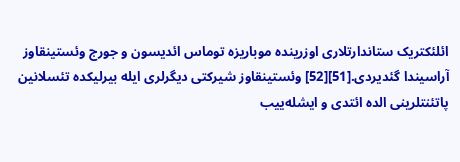ائلئکتریک ستاندارتلاری اوزرینده موباریزه توماس ائدیسون و جورج وئستینقاوز آراسیندا گئدیردی.[51][52] وئستینقاوز شیرکتی دیگرلری ایله بیرلیکده تئسلانین پاتئنتلرینی الده ائتدی و ایشله‌ییب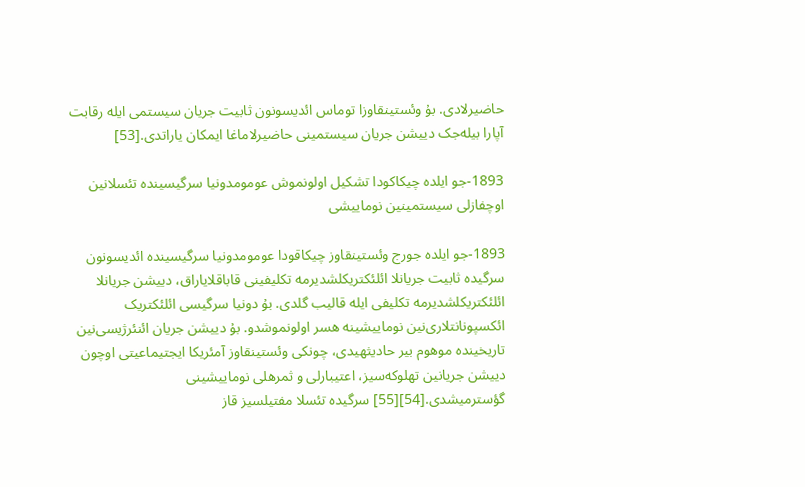حاضیرلادی. بۇ وئستینقاوزا توماس ائدیسونون ثابیت جریان سیستمی ایله رقابت آپارا بیله‌جک دییشن جریان سیستمینی حاضیرلاماغا ایمکان یاراتدی.[53]

1893-جو ایلده چیکاکودا تشکیل اولونموش عومومدونیا سرگیسینده تئسلانین اوچفازلی سیستمینین نوماییشی

1893-جو ایلده جورج وئستینقاوز چیکاقودا عومومدونیا سرگیسینده ائدیسونون سرگیده ثابیت جریانلا ائلئکتریکلشدیرمه تکلیفینی قاباقلایاراق، دییشن جریانلا ائلئکتریکلشدیرمه تکلیفی ایله قالیب گلدی. بۇ دونیا سرگیسی ائلئکتریک ائکسپونانتلاری‌نین نوماییشینه هسر اولونموشدو. بۇ دییشن جریان ائنئرژیسی‌نین تاریخینده موهوم بیر حادیثهیدی، چونکی وئستینقاوز آمئریکا ایجتیماعیتی اوچون دییشن جریانین تهلوکه‌سیز، اعتیبارلی و ثمرهلی نوماییشینی گؤسترمیشدی.[54][55] سرگیده تئسلا مفتیلسیز قاز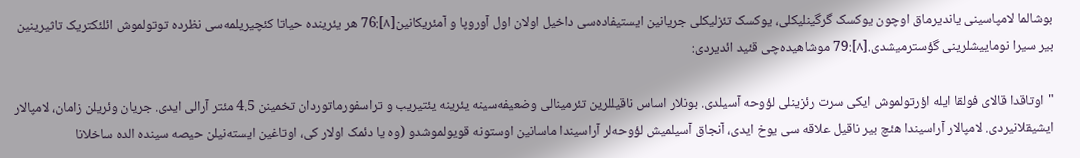بوشالما لامپاسینی یاندیرماق اوچون یوکسک گرگینلیکلی، یوکسک تئزلیکلی جریانین ایستیفاده‌سی داخیل اولان اول آوروپا و آمئریکانین[۸]:76 هر یئرینده حیاتا کئچیریلمه‌سی نظرده توتولموش ائلئکتریک تاثیرینین بیر سیرا نوماییشلرینی گؤسترمیشدی.[۸]:79 موشاهیده‌چی قئید ائدیردی:

"اوتاقدا قالای فولقا ایله اؤرتولموش ایکی سرت رئزینلی لؤوحه آسیلدی. بونلار اساس ناقیللرین تئرمینالی وضعیفه‌سینه یئرینه یئتیریب و تراسفورماتوردان تخمینن 4.5 مئتر آرالی ایدی. جریان وئریلن زامان، لامپالار ایشیقلانیردی. لامپالار آراسیندا هئچ بیر ناقیل علاقه سی یوخ ایدی، آنجاق آسیلمیش لؤوحه‌لر آراسیندا ماسانین اوستونه قویولموشدو (وه یا دئمک اولار کی، اوتاغین ایسته‌نیلن حیصه سینده الده ساخلانا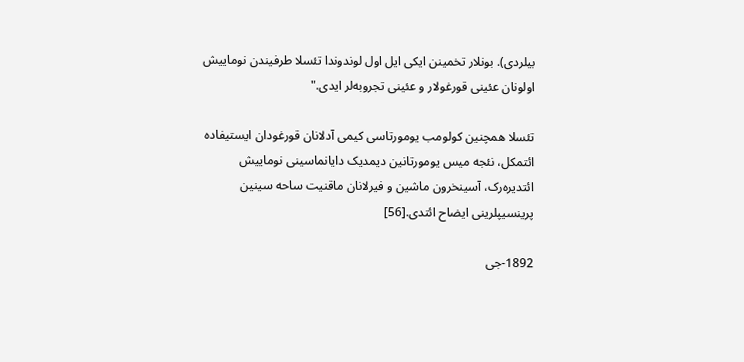بیلردی). بونلار تخمینن ایکی ایل اول لوندوندا تئسلا طرفیندن نوماییش اولونان عئینی قورغولار و عئینی تجروبه‌لر ایدی."

تئسلا همچنین کولومب یومورتاسی کیمی آدلانان قورغودان ایستیفاده ائتمکل، نئجه میس یومورتانین دیمدیک دایانماسینی نوماییش ائتدیره‌رک، آسینخرون ماشین و فیرلانان ماقنیت ساحه سینین پرینسیپلرینی ایضاح ائتدی.[56]

1892-جی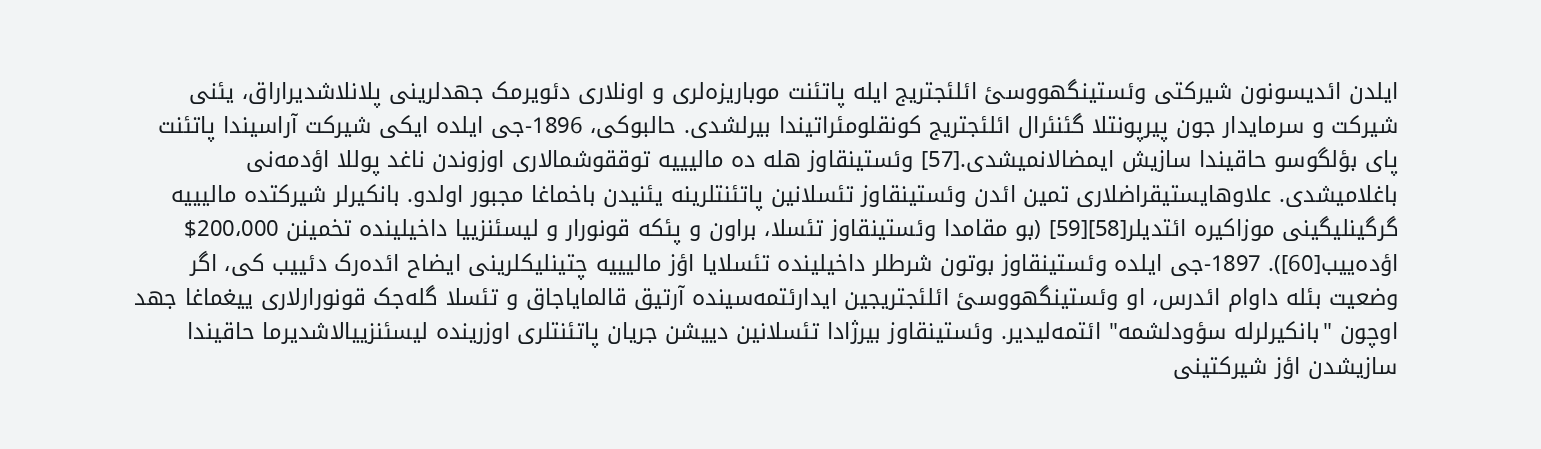ایلدن ائدیسونون شیرکتی وئستینگهووسئ ائلئجتریج ایله پاتئنت موباریزه‌لری و اونلاری دئویرمک جهدلرینی پلانلاشدیراراق، یئنی شیرکت و سرمایدار جون پیرپونتلا گئنئرال ائلئجتریج کونقلومئراتیندا بیرلشدی. حالبوکی، 1896-جی ایلده ایکی شیرکت آراسیندا پاتئنت پای بؤلگوسو حاقیندا سازیش ایمضالانمیشدی.[57] وئستینقاوز هله ده مالیییه توققوشمالاری اوزوندن ناغد پوللا اؤدمه‌نی باغلامیشدی. علاوهایستیقراضلاری تمین ائدن وئستینقاوز تئسلانین پاتئنتلرینه یئنیدن باخماغا مجبور اولدو. بانکیرلر شیرکتده مالیییه گرگینلیگینی موزاکیره ائتدیلر[58][59] (بو مقامدا وئستینقاوز تئسلا، براون و پئکه قونورار و لیسئنزییا داخیلینده تخمینن 200،000$ اؤده‌ییب[60]). 1897-جی ایلده وئستینقاوز بوتون شرطلر داخیلینده تئسلایا اؤز مالیییه چتینلیکلرینی ایضاح ائده‌رک دئییب کی، اگر وضعیت بئله داوام ائدرس، او وئستینگهووسئ ائلئجتریجین ایدارئتمه‌سینده آرتیق قالمایاجاق و تئسلا گله‌جک قونورارلاری ییغماغا جهد اوچون "بانکیرلرله سؤودلشمه" ائتمه‌لیدیر. وئستینقاوز بیرژادا تئسلانین دییشن جریان پاتئنتلری اوزرینده لیسئنزییالاشدیرما حاقیندا سازیشدن اؤز شیرکتینی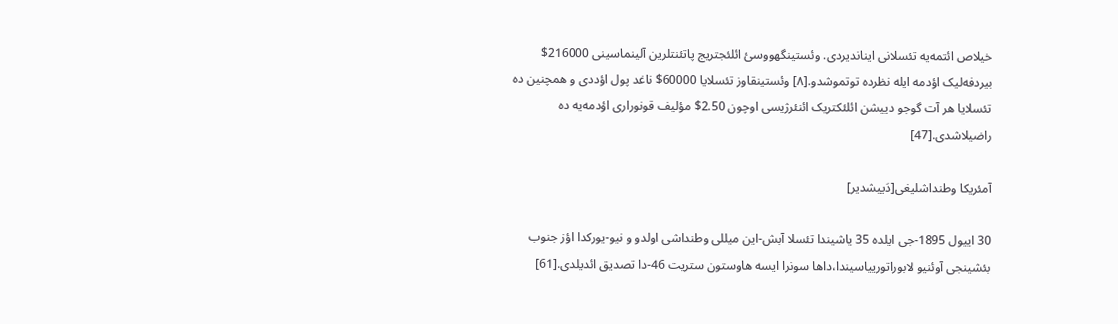خیلاص ائتمه‌یه تئسلانی ایناندیردی. وئستینگهووسئ ائلئجتریج پاتئنتلرین آلینماسینی 216000$ بیردفه‌لیک اؤدمه ایله نظرده توتموشدو.[۸] وئستینقاوز تئسلایا 60000$ ناغد پول اؤددی و همچنین ده تئسلایا هر آت گوجو دییشن ائلئکتریک ائنئرژیسی اوچون 2.50$ مؤلیف قونوراری اؤدمه‌یه ده راضیلاشدی.[47]

آمئریکا وطنداشلیغی[دَییشدیر]

30 اییول 1895-جی ایلده 35 یاشیندا تئسلا آبش-این میللی وطنداشی اولدو و نیو-یورکدا اؤز جنوب بئشینجی آوئنیو لابوراتورییاسیندا،داها سونرا ایسه هاوستون ستریت 46-دا تصدیق ائدیلدی.[61]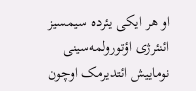او هر ایکی یئرده سیمسیز ائنئرژی اؤتورولمه‌سینی نوماییش ائتدیرمک اوچون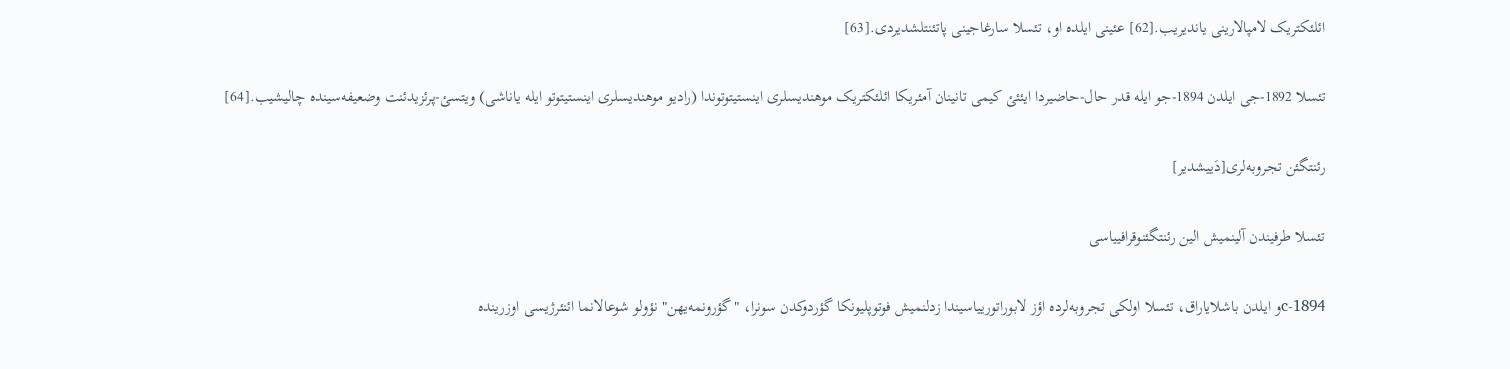ائلئکتریک لامپالارینی یاندیریب.[62] عئینی ایلده او، تئسلا سارغاجینی پاتئنتلشدیردی.[63]

تئسلا 1892-جی ایلدن 1894-جو ایله قدر حال-حاضیردا ایئئئ کیمی تانینان آمئریکا ائلئکتریک موهندیسلری اینستیتوتوندا (رادیو موهندیسلری اینستیتوتو ایله یاناشی) ویتسئ-پرئزیدئنت وضعیفه‌سینده چالیشیب.[64]

رئنتگئن تجروبه‌لری[دَییشدیر]

تئسلا طرفیندن آلینمیش الین رئنتگئنوقرافییاسی

1894-сو ایلدن باشلایاراق، تئسلا اولکی تجروبه‌لرده اؤز لابوراتورییاسیندا زدلنمیش فوتوپلیونکا گؤردوکدن سونرا، "گؤرونمه‌یهن" نؤولو شوعالانما ائنئرژیسی اوزرینده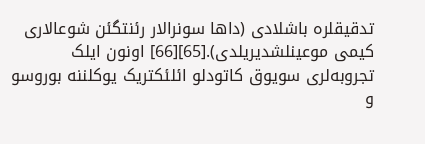تدقیقلره باشلادی (داها سونرالار رئنتگئن شوعالاری کیمی موعینلشدیریلدی).[65][66] اونون ایلک تجروبه‌لری سویوق کاتودلو ائلئکتریک یوکلننه بوروسو و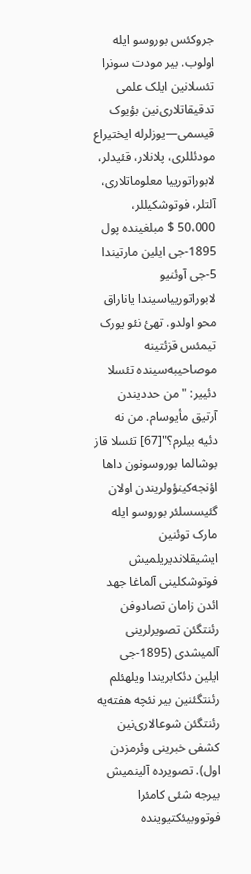جروکئس بوروسو ایله اولوب. بیر مودت سونرا تئسلانین ایلک علمی تدقیقاتلاری‌نین بؤیوک قیسمی—یوزلرله ایختیراع مودئللری، پلانلار، قئیدلر، لابوراتورییا معلوماتلاری، آلتلر، فوتوشکیللر، 50،000 $ مبلغینده پول 1895-جی ایلین مارتیندا 5-جی آوئنیو لابوراتورییاسیندا یاناراق محو اولدو. تهئ نئو یورک تیمئس قزئتینه موصاحیبه‌سینده تئسلا دئییر: "من حددیندن آرتیق مأیوسام. من نه دئیه بیلرم؟"[67] تئسلا قاز بوشالما بوروسونون داها اؤنجه‌کینؤولریندن اولان گئیسسلئر بوروسو ایله مارک توئنین ایشیقلاندیریلمیش فوتوشکلینی آلماغا جهد ائدن زامان تصادوفن رئنتگئن تصویرلرینی آلمیشدی (1895-جی ایلین دئکابریندا ویلهئلم رئنتگئنین بیر نئچه هفته‌یه رئنتگئن شوعالاری‌نین کشفی خبرینی وئرمزدن اول). تصویرده آلینمیش بیرجه شئی کامئرا فوتووبیئکتیوینده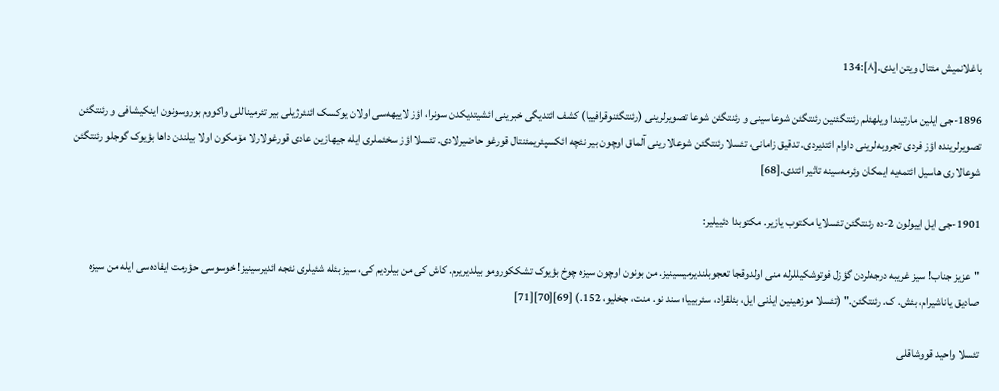باغلانمیش مئتال ویتن ایدی.[۸]:134

1896-جی ایلین مارتیندا ویلهئلم رئنتگئنین رئنتگئن شوعاسینی و رئنتگئن شوعا تصویرلرینی (رئنتگئنوقرافییا) کشف ائتدیگی خبرینی ائشیتدیکدن سونرا، اؤز لاییهه‌سی اولان یوکسک ائنئرژیلی بیر تئرمیناللی واکووم بوروسونون اینکیشافی و رئنتگئن تصویرلرینده اؤز فردی تجروبه‌لرینی داوام ائتدیردی. تدقیق زامانی، تئسلا رئنتگئن شوعالارینی آلماق اوچون بیر نئچه ائکسپئریمئنتال قورغو حاضیرلادی. تئسلا اؤز سخئملری ایله جیهازین عادی قورغولارلا مۆمکون اولا بیلندن داها بؤیوک گوجلو رئنتگئن شوعالاری هاسیل ائتمه‌یه ایمکان وئرمه‌سینه تاثیر ائتدی.[68]

1901-جی ایل اییولون 2-ده رئنتگئن تئسلایا مکتوب یازیر. مکتوبدا دئییلیر:

"عزیز جناب! سیز غریبه درجه‌لردن گؤزل فوتوشکیللرله منی اولدوقجا تعجوبلندیرمیسینیز. من بونون اوچون سیزه چوخ بؤیوک تشککورومو بیلدیریرم. کاش کی من بیلردیم کی، سیز بئله شئیلری نئجه ائدیرسینیز! خوسوسی حؤرمت ایفاده‌سی ایله من سیزه صادیق یاناشیرام، بئش. ک. رئنتگئن." (تئسلا موزهینین ایذنی ایل، بئلقراد، سئربییا؛ سند نو. منت، جخلیو، 152.) [69][70][71]

تئسلا واحید قووشاقلی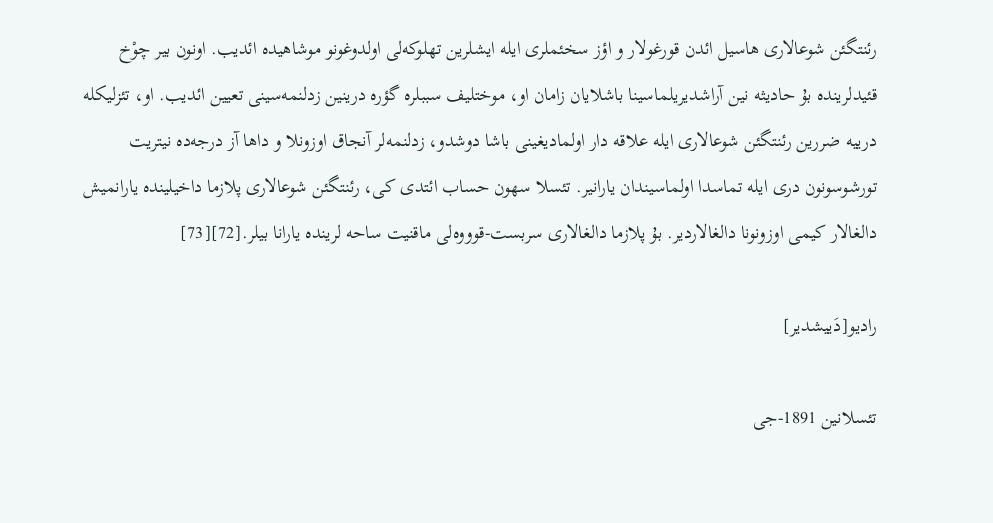رئنتگئن شوعالاری هاسیل ائدن قورغولار و اؤز سخئملری ایله ایشلرین تهلوکه‌لی اولدوغونو موشاهیده ائدیب. اونون بیر چوْخ قئیدلرینده بۇ حادیثه نین آراشدیریلماسینا باشلایان زامان او، موختلیف سببلره گؤره درینین زدلنمه‌سینی تعیین ائدیب. او، تئزلیکله درییه ضررین رئنتگئن شوعالاری ایله علاقه دار اولمادیغینی باشا دوشدو، زدلنمه‌لر آنجاق اوزونلا و داها آز درجه‌ده نیتریت تورشوسونون دری ایله تماسدا اولماسیندان یارانیر. تئسلا سهون حساب ائتدی کی، رئنتگئن شوعالاری پلازما داخیلینده یارانمیش دالغالار کیمی اوزونونا دالغالاردیر. بۇ پلازما دالغالاری سربست-قوووه‌لی ماقنیت ساحه لرینده یارانا بیلر.[72][73]

رادیو[دَییشدیر]

تئسلانین 1891-جی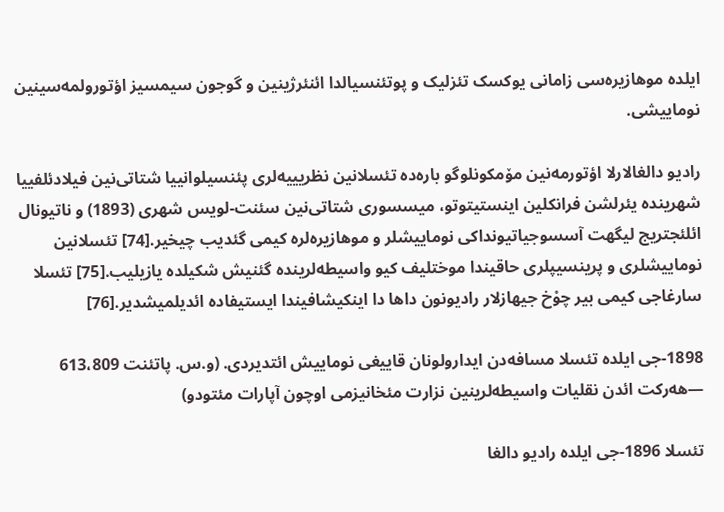ایلده موهازیره‌سی زامانی یوکسک تئزلیک و پوتئنسیالدا ائنئرژینین و گوجون سیمسیز اؤتورولمه‌سینین نوماییشی.

رادیو دالغالارلا اؤتورمه‌نین مۆمکونلوگو باره‌ده تئسلانین نظریییه‌لری پئنسیلوانییا شتاتی‌نین فیلادئلفییا شهرینده یئرلشن فرانکلین اینستیتوتو، میسسوری شتاتی‌نین سئنت-لویس شهری (1893) و ناتیونال ائلئجتریج لیگهت آسسوجیاتیونداکی نوماییشلر و موهازیره‌لره کیمی گئدیب چیخیر.[74] تئسلانین نوماییشلری و پرینسیپلری حاقیندا موختلیف کیو واسیطه‌لرینده گئنیش شکیلده یازیلیب.[75] تئسلا سارغاجی کیمی بیر چوْخ جیهازلار رادیونون داها دا اینکیشافیندا ایستیفاده ائدیلمیشدیر.[76]

1898-جی ایلده تئسلا مسافه‌دن ایدارولونان قاییغی نوماییش ائتدیردی. (و.س. پاتئنت 613،809 —هه‌رکت ائدن نقلیات واسیطه‌لرینین نزارت مئخانیزمی اوچون آپارات مئتودو)

تئسلا 1896-جی ایلده رادیو دالغا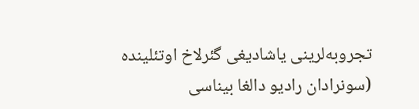تجروبه‌لرینی یاشادیغی گئرلاخ اوتئلینده (سونرادان رادیو دالغا بیناسی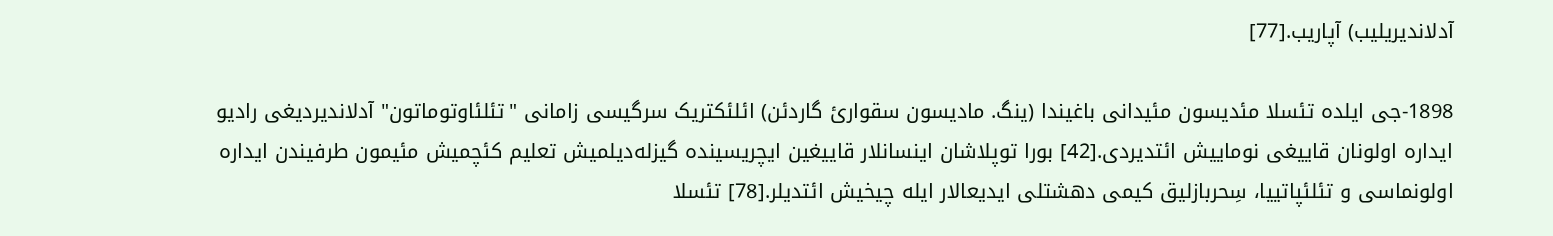آدلاندیریلیب) آپاریب.[77]

1898-جی ایلده تئسلا مئدیسون مئیدانی باغیندا (ینگ. مادیسون سقوارئ گاردئن) ائلئکتریک سرگیسی زامانی "تئلئاوتوماتون" آدلاندیردیغی رادیو ایداره اولونان قاییغی نوماییش ائتدیردی.[42] بورا توپلاشان اینسانلار قاییغین ایچریسینده گیزله‌دیلمیش تعلیم کئچمیش مئیمون طرفیندن ایداره اولونماسی و تئلئپاتییا، سِحربازلیق کیمی دهشتلی ایدیعالار ایله چیخیش ائتدیلر.[78] تئسلا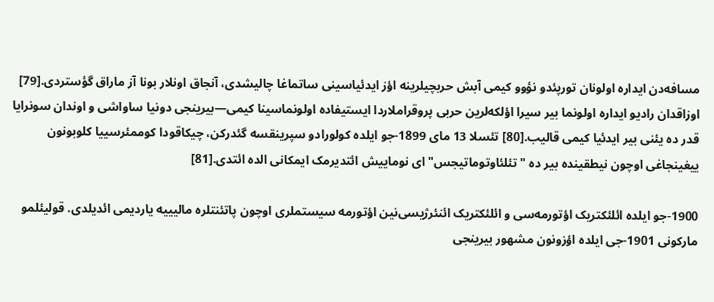مسافه‌دن ایداره اولونان تورپئدو نؤوو کیمی آبش حربچیلرینه اؤز ایدئیاسینی ساتماغا چالیشدی، آنجاق اونلار بونا آز ماراق گؤستردی.[79] اوزاقدان رادیو ایداره اولونما بیر سیرا اؤلکه‌لرین حربی پروقراملاردا ایستیفاده اولونماسینا کیمی—بیرینجی دونیا ساواشی و اوندان سونرایا قدر ده یئنی بیر ایدئیا کیمی قالیب.[80] تئسلا 13 مای 1899-جو ایلده کولورادو سپرینقسه گئدرکن، چیکاقودا کوممئرسییا کلوبونون ییغینجاغی اوچون نیطقینده بیر ده "تئلئاوتوماتیجس"ای نوماییش ائتدیرمک ایمکانی الده ائتدی.[81]

1900-جو ایلده ائلئکتریک اؤتورمه‌سی و ائلئکتریک ائنئرژیسی‌نین اؤتورمه سیستملری اوچون پاتئنتلره مالیییه یاردیمی ائدیلدی. قولیئلمو مارکونی 1901-جی ایلده اؤزونون مشهور بیرینجی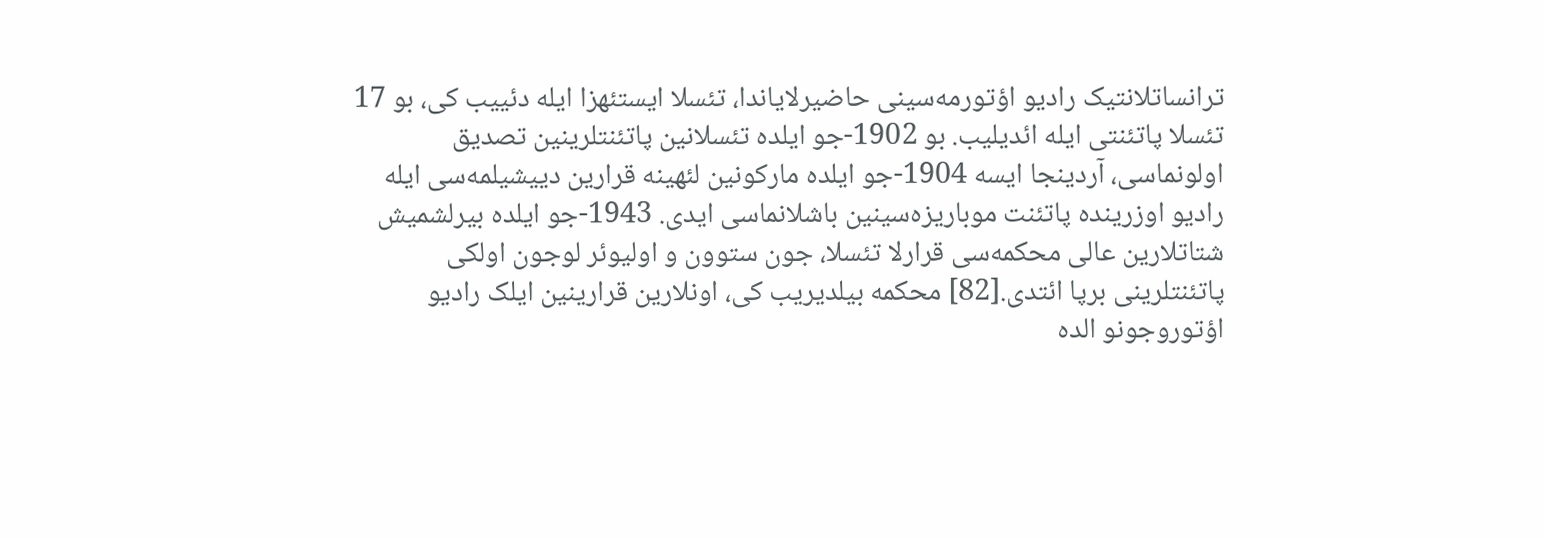ترانساتلانتیک رادیو اؤتورمه‌سینی حاضیرلایاندا، تئسلا ایستئهزا ایله دئییب کی، بو 17 تئسلا پاتئنتی ایله ائدیلیب. بو 1902-جو ایلده تئسلانین پاتئنتلرینین تصدیق اولونماسی، آردینجا ایسه 1904-جو ایلده مارکونین لئهینه قرارین دییشیلمه‌سی ایله رادیو اوزرینده پاتئنت موباریزه‌سینین باشلانماسی ایدی. 1943-جو ایلده بیرلشمیش شتاتلارین عالی محکمه‌سی قرارلا تئسلا، جون ستوون و اولیوئر لوجون اولکی پاتئنتلرینی برپا ائتدی.[82] محکمه بیلدیریب کی، اونلارین قرارینین ایلک رادیو اؤتوروجونو الده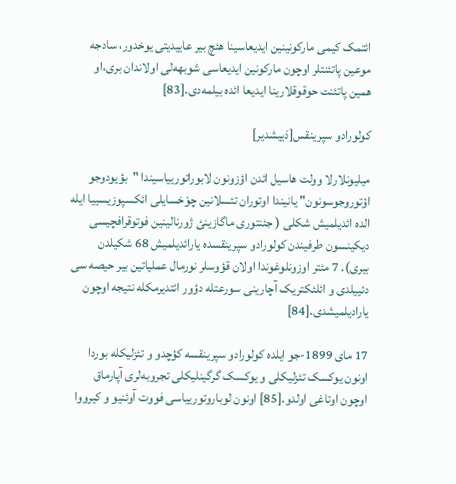ائتمک کیمی مارکونینین ایدیعاسینا هئچ بیر عاییدیتی یوخدور، سادجه موعین پاتئنتلر اوچون مارکونین ایدیعاسی شوبهه‌لی اولاندان بری،او همین پاتئنت حوقوقلارینا ایدیعا ائده بیلمه‌دی.[83]

کولورادو سپرینقس[دَییشدیر]

میلیونلارلا وولت هاسیل ائدن اؤزونون لابوراتورییاسیندا "بؤیودوجو اؤتوروجوسونون" یانیندا اوتوران تئسلانین چوْخسایلی ائکسپوزیسییا ایله الده ائدیلمیش شکلی ( جئنتوری ماگازینئ ژورنالینین فوتوقرافچیسی دیکینسون طرفیندن کولورادو سپرینقسده یارائدیلمیش 68 شکیلدن بیری). 7 مئتر اوزونلوغوندا اولان قؤوسلر نورمال عملیاتین بیر حیصه سی دئییلدی و ائلئکتریک آچارینی سورعتله دؤور ائتدیرمکله نتیجه اوچون یارادیلمیشدی.[84]

17 مای 1899-جو ایلده کولورادو سپرینقسه کؤچدو و تئزلیکله بوردا اونون یوکسک تئزلیکلی و یوکسک گرگینلیکلی تجروبه‌لری آپارماق اوچون اوتاغی اولدو.[85] اونون لوباروتورییاسی فووت آوئنیو و کیرووا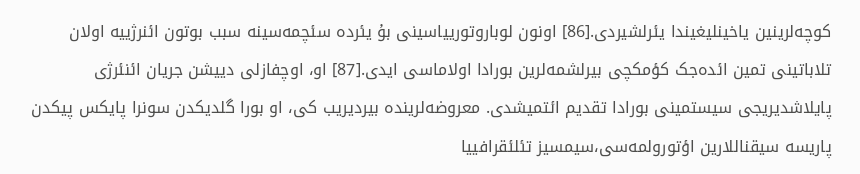کوچه‌لرینین یاخینلیغیندا یئرلشیردی.[86] اونون لوباروتورییاسینی بۇ یئرده سئچمه‌سینه سبب بوتون ائنرژییه اولان تلاباتینی تمین ائده‌جک کؤمکچی بیرلشمه‌لرین بورادا اولاماسی ایدی.[87] او، اوچفازلی دییشن جریان ائنئرژی پایلاشدیریجی سیستمینی بورادا تقدیم ائتمیشدی. معروضه‌لرینده بیردیریب کی، او بورا گلدیکدن سونرا پایکس پیکدن پاریسه سیقناللارین اؤتورولمه‌سی،سیمسیز تئلئقرافییا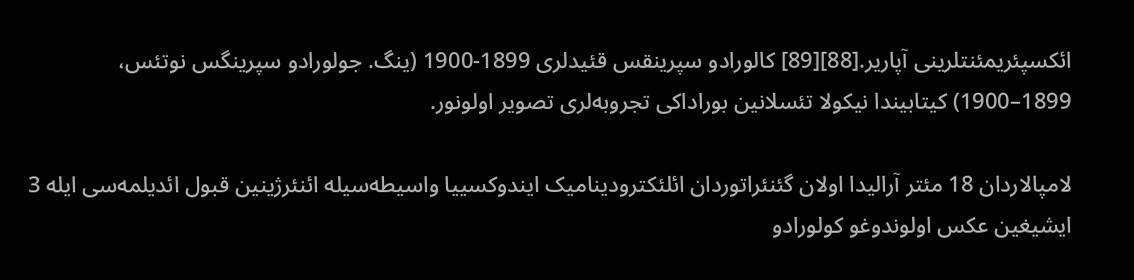ائکسپئریمئنتلرینی آپاریر.[88][89] کالورادو سپرینقس قئیدلری 1899-1900 (ینگ. جولورادو سپرینگس نوتئس، 1899–1900) کیتابیندا نیکولا تئسلانین بوراداکی تجروبه‌لری تصویر اولونور.

لامپالاردان 18 مئتر آرالیدا اولان گئنئراتوردان ائلئکترودینامیک ایندوکسییا واسیطه‌سیله ائنئرژینین قبول ائدیلمه‌سی ایله 3 ایشیغین عکس اولوندوغو کولورادو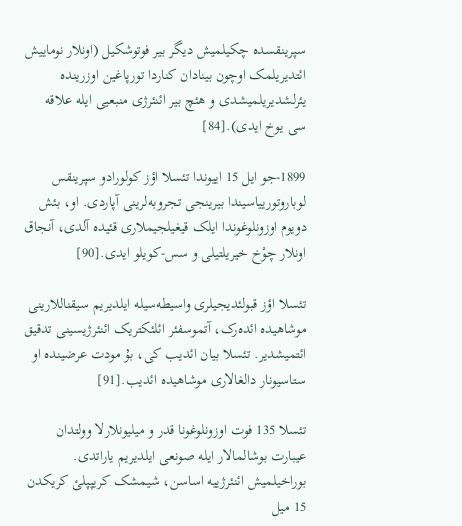سپرینقسده چکیلمیش دیگر بیر فوتوشکیل (اونلار نوماییش ائتدیریلمک اوچون بینادان کناردا تورپاغین اوزرینده یئرلشدیریلمیشدی و هئچ بیر ائنئرژی منبعیی ایله علاقه سی یوخ ایدی).[84]

1899-جو ایل 15 اییوندا تئسلا اؤز کولورادو سپرینقس لوباروتورییاسیندا بیرینجی تجروبه‌لرینی آپاردی. او، بئش دویوم اوزونلوغوندا ایلک قیغیلجیملاری قئیده آلدی، آنجاق اونلار چوْخ خیریلتیلی و سس-کویلو ایدی.[90]

تئسلا اؤز قبولئدیجیلری واسیطه‌سیله ایلدیریم سیقناللارینی موشاهیده ائده‌رک، آتموسفئر ائلئکتریک ائنئرژیسینی تدقیق ائتمیشدیر. تئسلا بیان ائدیب کی، بۇ مودت عرضینده او ستاسیونار دالغالاری موشاهیده ائدیب.[91]

تئسلا 135 فوت اوزونلوغونا قدر و میلیونلارلا وولتدان عیبارت بوشالمالار ایله صونعی ایلدیریم یاراتدی. بوراخیلمیش ائنئرژییه اساسن، شیمشک کریپپلئ کریکدن 15 میل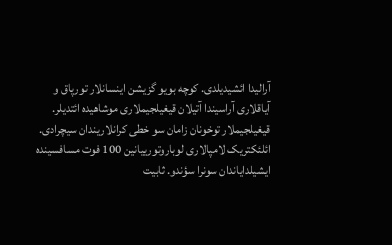آرالیدا ائشیدیلدی. کوچه بویو گزیشن اینسانلار تورپاق و آیاقلاری آراسیندا آتیلان قیغیلجیملاری موشاهیده ائتدیلر. قیغیلجیملار توخونان زامان سو خطی کرانلاریندان سیچرادی. ائلئکتریک لامپالاری لوباروتورییانین 100 فوت مسافسینده ایشیلدایاندان سونرا سؤندو. ثابیت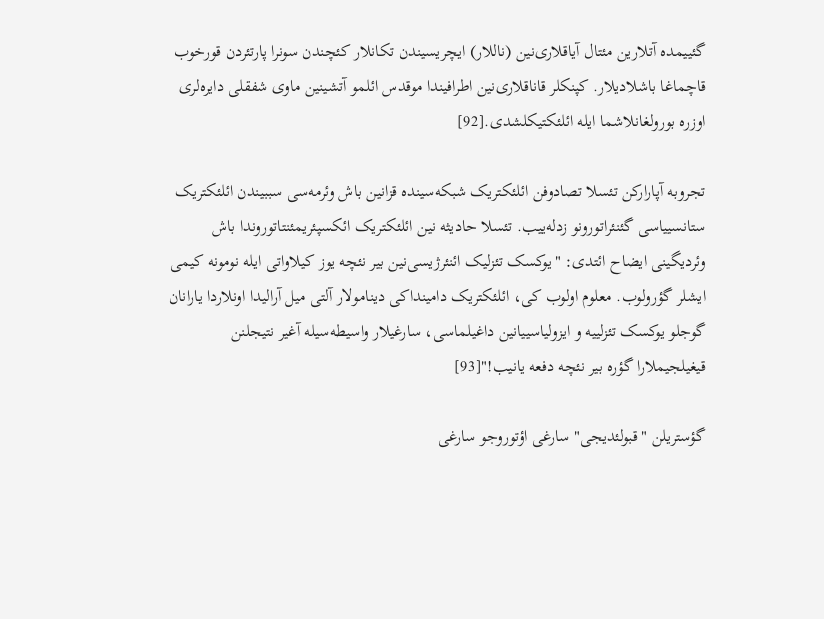گئییمده آتلارین مئتال آیاقلاری‌نین (ناللار) ایچریسیندن تکانلار کئچندن سونرا پارتئردن قورخوب قاچماغا باشلادیلار. کپنکلر قاناقلاری‌نین اطرافیندا موقدس ائلمو آتشینین ماوی شفقلی دایره‌لری اوزره بورولغانلاشما ایله ائلئکتیکلشدی.[92]

تجروبه آپارارکن تئسلا تصادوفن ائلئکتریک شبکه‌سینده قزانین باش وئرمه‌سی سببیندن ائلئکتریک ستانسییاسی گئنئراتورونو زدله‌ییب. تئسلا حادیثه نین ائلئکتریک ائکسپئریمئنتاتوروندا باش وئردیگینی ایضاح ائتدی: "یوکسک تئزلیک ائنئرژیسی‌نین بیر نئچه یوز کیلاواتی ایله نومونه کیمی ایشلر گؤرولوب. معلوم اولوب کی، ائلئکتریک دامینداکی دینامولار آلتی میل آرالیدا اونلاردا یارانان گوجلو یوکسک تئزلییه و ایزولیاسییانین داغیلماسی، سارغیلار واسیطه‌سیله آغیر نتیجلنن قیغیلجیملارا گؤره بیر نئچه دفعه یانیب!"[93]

گؤستریلن "قبولئدیجی" سارغی اؤتوروجو سارغی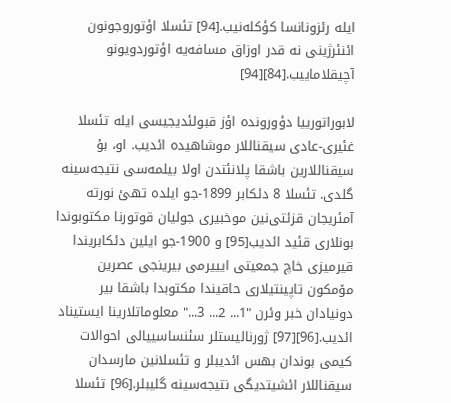ایله رئزونانسا کؤکله‌نیب.[94] تئسلا اؤتوروجونون ائنئرژینی نه قدر اوزاق مسافه‌یه اؤتوردویونو آچیقلاماییب.[84][94]

لابوراتورییا دؤورونده اؤز قبولئدیجیسی ایله تئسلا غئیری-عادی سیقناللار موشاهیده ائدیب. او، بۇ سیقناللارین باشقا پلانئتدن اولا بیلمه‌سی نتیجه‌سینه گلدی. تئسلا 8 دئکابر 1899-جو ایلده تهئ نورته آمئریجان قزئتی‌نین موخبیری جولیان قوتورنا مکتوبوندا بونلاری قئید ائدیب[95] و 1900-جو ایلین دئکابریندا قیرمیزی خاچ جمعیتی ایییرمی بیرینجی عصرین مۆمکون تاپینتیلاری حاقیندا مکتوبدا باشقا بیر دونیادان خبر وئرن "1... 2... 3..." معلوماتلارینا ایستیناد ائدیب.[96][97] ژورنالیستلر سئنساسییالی احوالات کیمی بوندان بهس ائدیبلر و تئسلانین مارسدان سیقناللار ائشیتدیگی نتیجه‌سینه گلیبلر.[96] تئسلا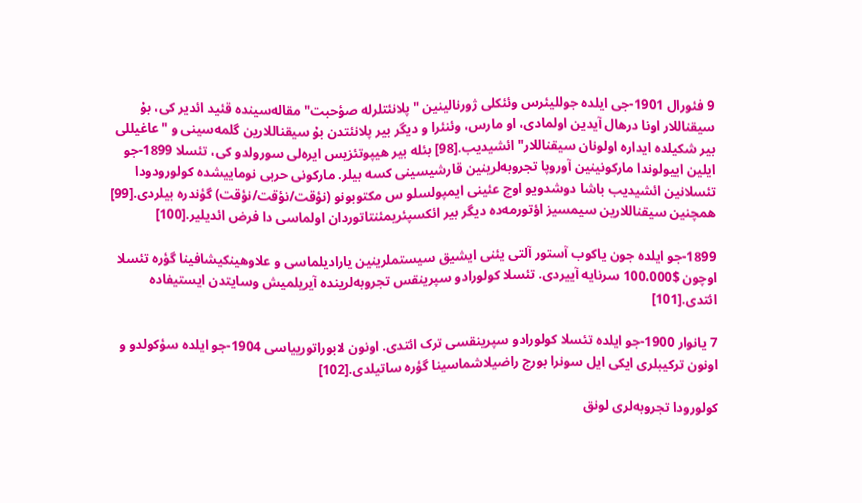9 فئورال 1901-جی ایلده جوللیئرس وئئکلی ژورنالینین "پلانئتلرله صؤحبت" مقاله‌سینده قئید ائدیر کی، بۇ سیقناللار اونا درهال آیدین اولمادی، او مارس، وئنئرا و دیگر بیر پلانئتدن بۇ سیقناللارین گلمه‌سینی و "عاغیللی بیر شکیلده ایداره اولونان سیقناللار" ائشیدیب.[98] بئله بیر هیپوتئزیس ایره‌لی سورولدو کی، تئسلا 1899-جو ایلین اییولوندا مارکونینین آوروپا تجروبه‌لرینین قارشیسینی کسه بیلر. مارکونی حربی نوماییشده کولورودودا تئسلانین ائشیدیب باشا دوشدویو اوچ عئینی ایمپولسلو س مکتوبونو (نؤقت/نؤقت/نؤقت) گؤندره بیلردی.[99] همچنین سیقناللارین سیمسیز اؤتورمه‌ده دیگر بیر ائکسپئریمئنتاتوردان اولماسی دا فرض ائدیلیر.[100]

1899-جو ایلده جون یاکوب آستور آلتی یئنی ایشیق سیستملرینین یارادیلماسی و علاوهینکیشافینا گؤره تئسلا اوچون $100،000 سرنایه آییردی. تئسلا کولورادو سپرینقس تجروبه‌لرینده آیریلمیش وسایتدن ایستیفاده ائتدی.[101]

7 یانوار 1900-جو ایلده تئسلا کولورادو سپرینقسی ترک ائتدی. اونون لابوراتورییاسی 1904-جو ایلده سؤکولدو و اونون ترکیبلری ایکی ایل سونرا بورج راضیلاشماسینا گؤره ساتیلدی.[102]

کولورودا تجروبه‌لری لونق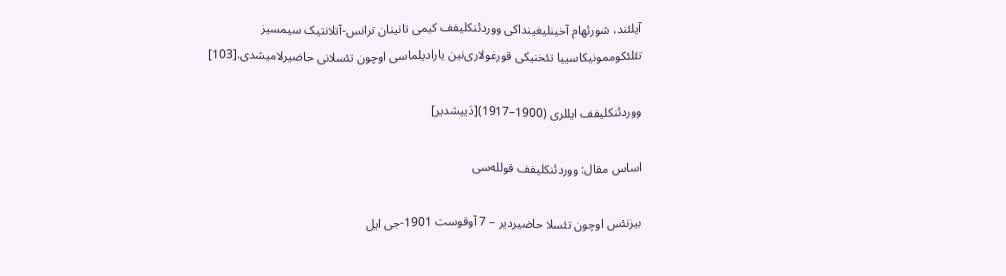آیلئند، شورئهام آخینلیغینداکی ووردئنکلیفف کیمی تانینان ترانس-آتلانتیک سیمسیز تئلئکوممونیکاسییا تئخنیکی قورغولاری‌نین یارادیلماسی اوچون تئسلانی حاضیرلامیشدی.[103]

ووردئنکلیفف ایللری (1900–1917)[دَییشدیر]

اساس مقال: ووردئنکلیفف قولله‌سی

بیزنئس اوچون تئسلا حاضیردیر – 7 آوقوست 1901-جی ایل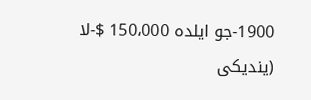1900-جو ایلده 150،000 $-لا (یندیکی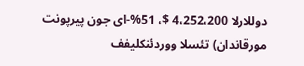دوللارلا 4،252،200 $، 51%-ای جون پیرپونت مورقاندان) تئسلا ووردئنکلیفف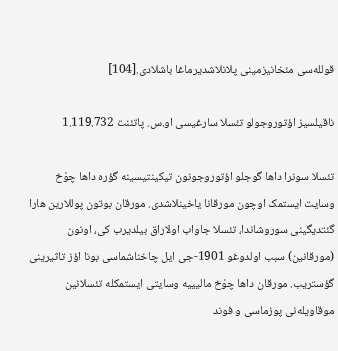قولله‌سی مئخانیزمینی پلانلاشدیرماغا باشلادی.[104]

ناقیلسیز اؤتوروجولو تئسلا سارغیسی او.س. پاتئنت 1.119.732

تئسلا سونرا داها گوجلو اؤتوروجونون تیکینتیسینه گؤره داها چوْخ وسایت ایستمک اوچون مورقانا یاخینلاشدی. مورقان بوتون پوللارین هارا گئتدیگینی سوروشاندا، تئسلا جاواب اولاراق بیلدیرب کی، اونون (مورقانین) سبب اولدوغو 1901-جی ایل چاخناشماسی بونا اؤز تاثیرینی گؤستریب. مورقان داها چوْخ مالیییه وسایتی ایستمکله تئسلانین موقاویله‌نی پوزماسی و فوند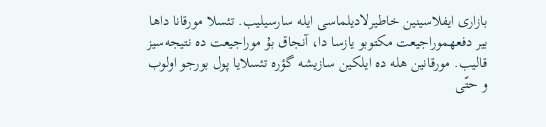بازاری ایفلاسینین خاطیرلادیلماسی ایله سارسیلیب. تئسلا مورقانا داها بیر دفعهموراجیعت مکتوبو یازسا دا، آنجاق بۇ موراجیعت ده نتیجه‌سیز قالیب. مورقانین هله ده ایلکین سازیشه گؤره تئسلایا پول بورجو اولوب و حتّی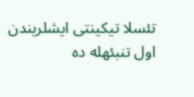تئسلا تیکینتی ایشلریندن اول تنبئهله ده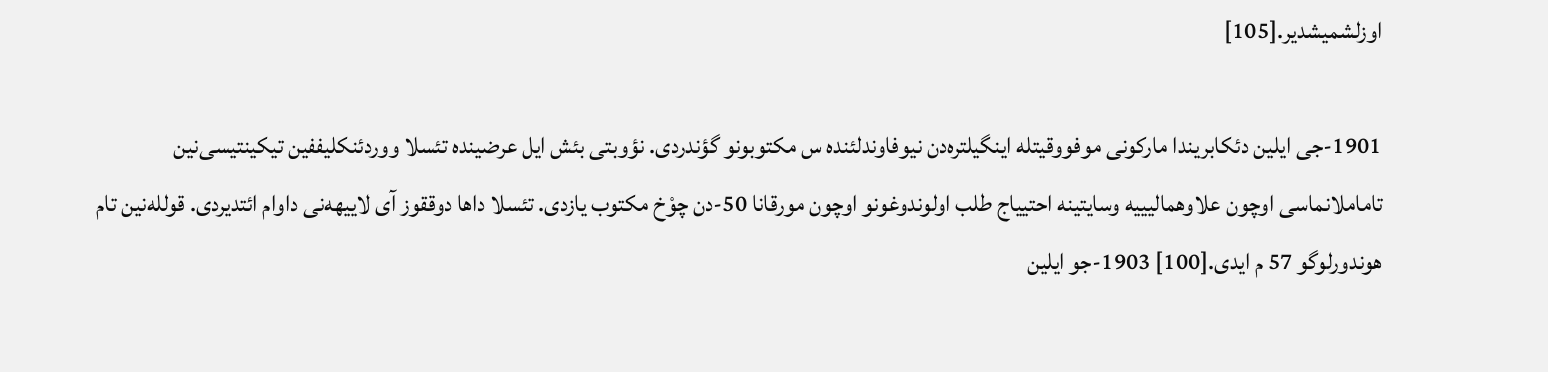اوزلشمیشدیر.[105]

1901-جی ایلین دئکابریندا مارکونی موفووقیتله اینگیلتره‌دن نیوفاوندلئنده س مکتوبونو گؤندردی. نؤوبتی بئش ایل عرضینده تئسلا ووردئنکلیففین تیکینتیسی‌نین تاماملانماسی اوچون علاوهمالیییه وسایتینه احتییاج طلب اولوندوغونو اوچون مورقانا 50-دن چوْخ مکتوب یازدی. تئسلا داها دوققوز آی لاییهه‌نی داوام ائتدیردی. قولله‌نین تام هوندورلوگو 57 م ایدی.[100] 1903-جو ایلین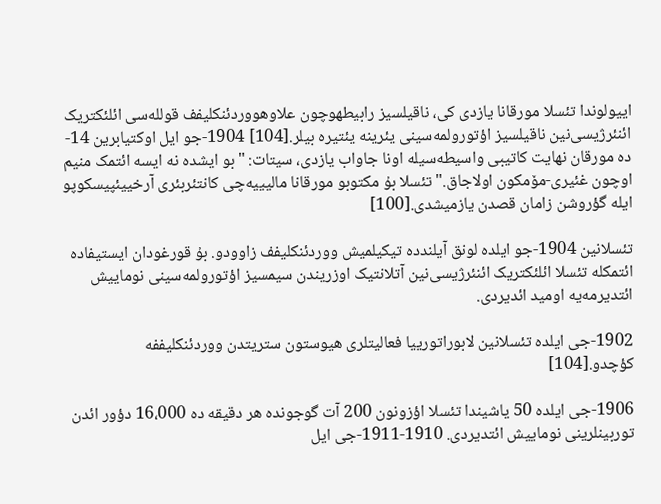اییولوندا تئسلا مورقانا یازدی کی، ناقیلسیز رابیطهوچون علاوهووردئنکلیفف قولله‌سی ائلئکتریک ائنئرژیسی‌نین ناقیلسیز اؤتورولمه‌سینی یئرینه یئتیره بیلر.[104] 1904-جو ایل اوکتیابرین 14-ده مورقان نهایت کاتیبی واسیطه‌سیله اونا جاواب یازدی، سیتات: "بو ایشده نه ایسه ائتمک منیم اوچون غئیری-مۆمکون اولاجاق." تئسلا بۇ مکتوبو مورقانا مالیییه‌چی کانتئربئری آرخییئپیسکوپو ایله گؤروشن زامان قصدن یازمیشدی.[100]

تئسلانین 1904-جو ایلده لونق آیلندده تیکیلمیش ووردئنکلیفف زاوودو. بۇ قورغودان ایستیفاده ائتمکله تئسلا ائلئکتریک ائنئرژیسی‌نین آتلانتیک اوزریندن سیمسیز اؤتورولمه‌سینی نوماییش ائتدیرمه‌یه اومید ائدیردی.

1902-جی ایلده تئسلانین لابوراتورییا فعالیتلری هیوستون ستریتدن ووردئنکلیففه کؤچدو.[104]

1906-جی ایلده 50 یاشیندا تئسلا اؤزونون 200 آت گوجونده هر دقیقه ده 16،000 دؤور ائدن توربینلرینی نوماییش ائتدیردی. 1910-1911-جی ایل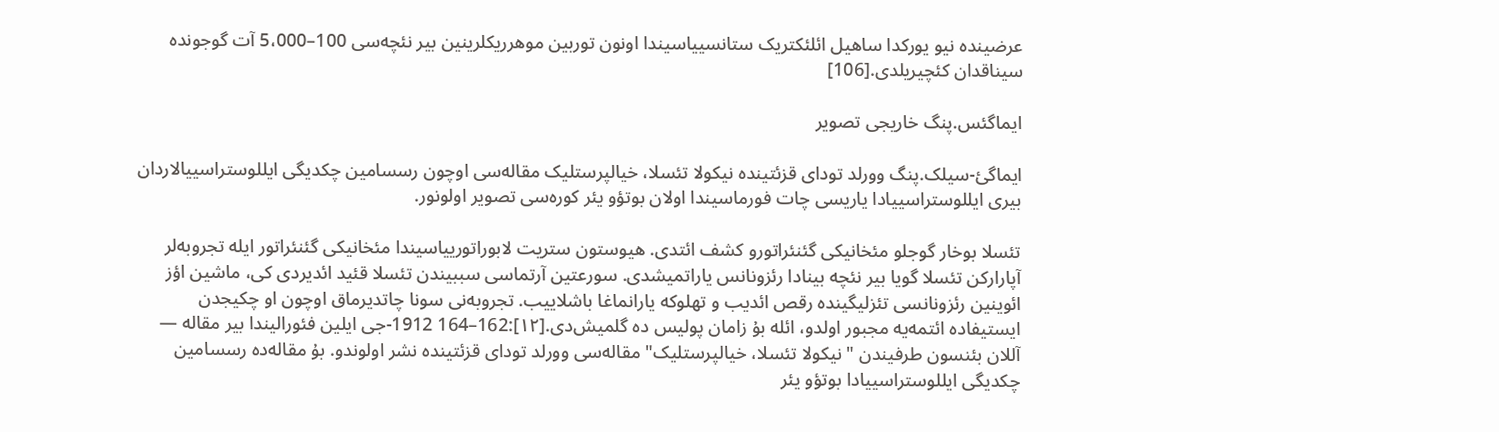عرضینده نیو یورکدا ساهیل ائلئکتریک ستانسییاسیندا اونون توربین موهرریکلرینین بیر نئچه‌سی 100–5،000 آت گوجونده سیناقدان کئچیریلدی.[106]

ایماگئس.پنگ خاریجی تصویر

ایماگئ-سیلک.پنگ وورلد تودای قزئتینده نیکولا تئسلا، خیالپرستلیک مقاله‌سی اوچون رسسامین چکدیگی ایللوستراسییالاردان بیری ایللوستراسییادا یاریسی چات فورماسیندا اولان بوتؤو یئر کوره‌سی تصویر اولونور.

تئسلا بوخار گوجلو مئخانیکی گئنئراتورو کشف ائتدی. هیوستون ستریت لابوراتورییاسیندا مئخانیکی گئنئراتور ایله تجروبه‌لر آپارارکن تئسلا گویا بیر نئچه بینادا رئزونانس یاراتمیشدی. سورعتین آرتماسی سببیندن تئسلا قئید ائدیردی کی، ماشین اؤز ائوینین رئزونانسی تئزلیگینده رقص ائدیب و تهلوکه یارانماغا باشلاییب. تجروبه‌نی سونا چاتدیرماق اوچون او چکیجدن ایستیفاده ائتمه‌یه مجبور اولدو، ائله بۇ زامان پولیس ده گلمیش‌دی.[۱۲]:162–164 1912-جی ایلین فئورالیندا بیر مقاله — آللان بئنسون طرفیندن "نیکولا تئسلا، خیالپرستلیک" مقاله‌سی وورلد تودای قزئتینده نشر اولوندو. بۇ مقاله‌ده رسسامین چکدیگی ایللوستراسییادا بوتؤو یئر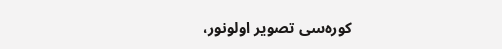کوره‌سی تصویر اولونور،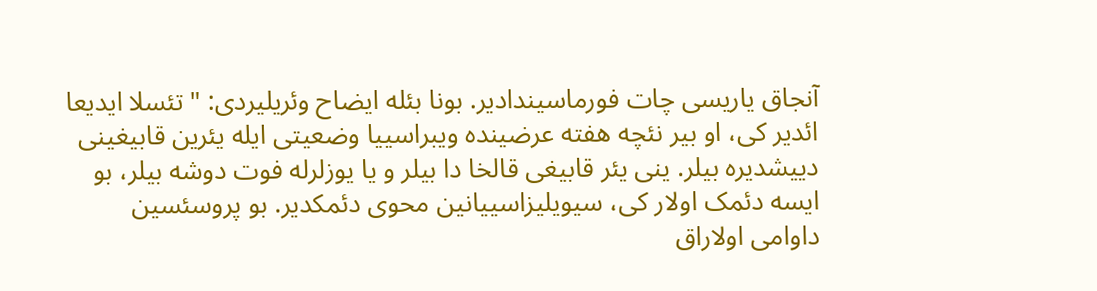آنجاق یاریسی چات فورماسیندادیر. بونا بئله ایضاح وئریلیردی: "تئسلا ایدیعا ائدیر کی، او بیر نئچه هفته عرضینده ویبراسییا وضعیتی ایله یئرین قابیغینی دییشدیره بیلر. ینی یئر قابیغی قالخا دا بیلر و یا یوزلرله فوت دوشه بیلر، بو ایسه دئمک اولار کی، سیویلیزاسییانین محوی دئمکدیر. بو پروسئسین داوامی اولاراق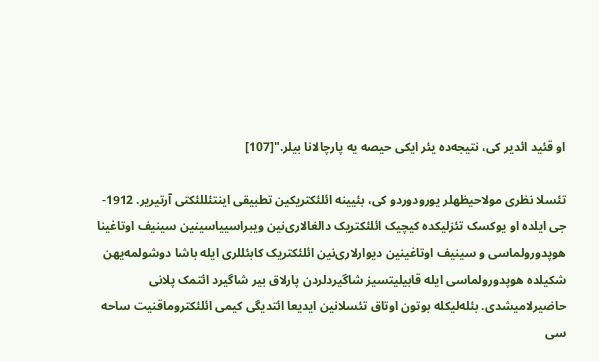او قئید ائدیر کی، نتیجه‌ده یئر ایکی حیصه یه پارچالانا بیلر."[107]

تئسلا نظری مولاحیظهلر یورودوردو کی، بئیینه ائلئکتریکین تطبیقی اینتئللئکتی آرتیریر. 1912-جی ایلده او یوکسک تئزلیکده کیچیک ائلئکتریک دالغالاری‌نین ویبراسییاسینین سینیف اوتاغینا هوپدورولماسی و سینیف اوتاغینین دیوارلاری‌نین ائلئکتریک کابئللری ایله باشا دوشولمه‌یهن شکیلده هوپدورولماسی ایله قابیلیتسیز شاگیردلردن پارلاق بیر شاگیرد ائتمک پلانی حاضیرلامیشدی. بئله‌لیکله بوتون اوتاق تئسلانین ایدیعا ائتدیگی کیمی ائلئکتروماقنیت ساحه سی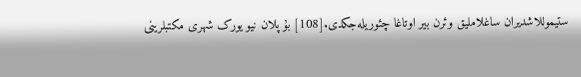ستیموللاشدیران ساغلاملیق وئرن بیر اوتاغا چئوریله‌جکدی.[108] بۇ پلان نیو یورک شهری مکتبلرینی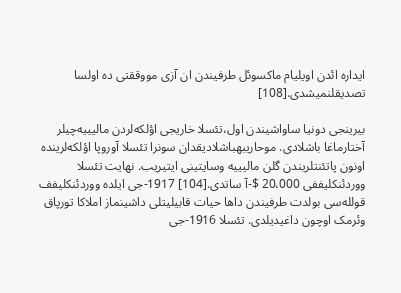ایداره ائدن اویلیام ماکسوئل طرفیندن ان آزی مووققتی ده اولسا تصدیقلنمیشدی.[108]

بیرینجی دونیا ساواشیندن اول،تئسلا خاریجی اؤلکه‌لردن مالیییه‌چیلر آختارماغا باشلادی. موحاریبهباشلادیقدان سونرا تئسلا آوروپا اؤلکه‌لرینده اونون پاتئنتلریندن گلن مالیییه وسایتینی ایتیریب. نهایت تئسلا ووردئنکلیففی 20،000 $-آ ساتدی.[104] 1917-جی ایلده ووردئنکلیفف قولله‌سی بولدت طرفیندن داها حیات قابیلیتلی داشینماز املاکا تورپاق وئرمک اوچون داغیدیلدی. تئسلا 1916-جی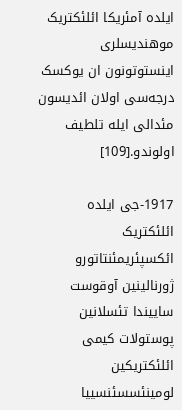ایلده آمئریکا ائلئکتریک موهندیسلری اینستوتونون ان یوکسک درجه‌سی اولان ائدیسون مئدالی ایله تلطیف اولوندو.[109]

1917-جی ایلده ائلئکتریک ائکسپئریمئنتاتورو ژورنالینین آوقوست ساییندا تئسلانین پوستولات کیمی ائلئکتریکین لومینئسسئنسییا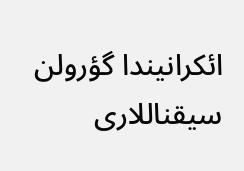ائکرانیندا گؤرولن سیقناللاری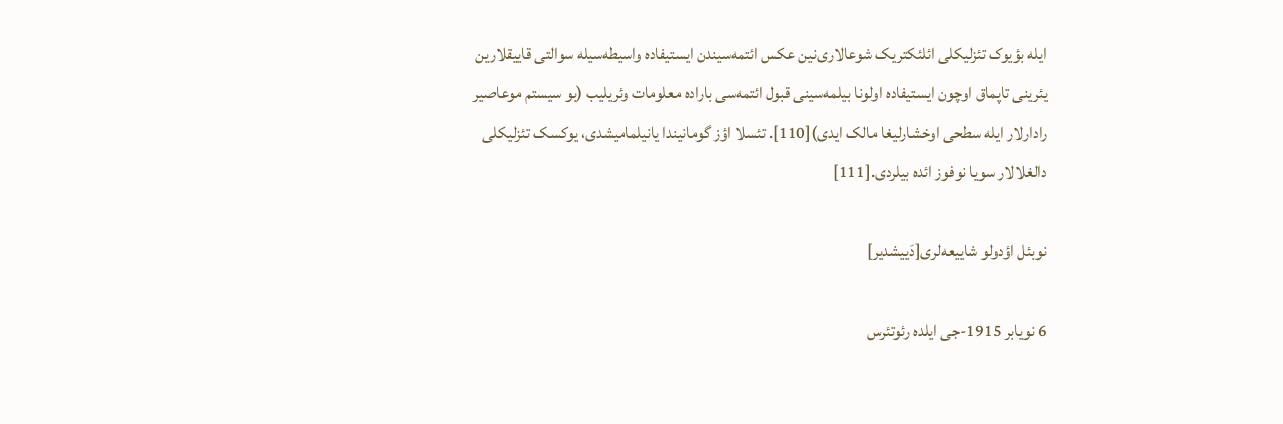ایله بؤیوک تئزلیکلی ائلئکتریک شوعالاری‌نین عکس ائتمه‌سیندن ایستیفاده واسیطه‌سیله سوالتی قاییقلارین یئرینی تاپماق اوچون ایستیفاده اولونا بیلمه‌سینی قبول ائتمه‌سی باراده معلومات وئریلیب (بو سیستم موعاصیر رادارلار ایله سطحی اوخشارلیغا مالک ایدی)[110]. تئسلا اؤز گومانیندا یانیلمامیشدی، یوکسک تئزلیکلی دالغلالار سویا نوفوز ائده بیلردی.[111]

نوبئل اؤدولو شاییعه‌لری[دَییشدیر]

6 نویابر 1915-جی ایلده رئوتئرس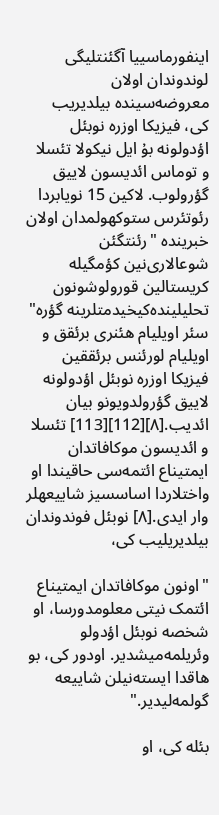اینفورماسییا آگئنتلیگی لوندوندان اولان معروضه‌سینده بیلدیریب کی، فیزیکا اوزره نوبئل اؤدولونه بۇ ایل نیکولا تئسلا و توماس ائدیسون لاییق گؤرولوب. لاکین 15 نویابردا رئوتئرس ستوکهولمدان اولان خبرینده "رئنتگئن شوعالاری‌نین کؤمگیله کریستالین قورولوشونون تحلیلینده‌کیخیدمتلرینه گؤره" سئر اویلیام هئنری برئقق و اویلیام لورئنس برئققین فیزیکا اوزره نوبئل اؤدولونه لاییق گؤرولدویونو بیان ائدیب.[۸][112][113] تئسلا و ائدیسون موکافاتدان ایمتیناع ائتمه‌سی حاقیندا او واختلاردا اساسسیز شاییعهلر وار ایدی.[۸] نوبئل فوندوندان بیلدیریلیب کی،

"اونون موکافاتدان ایمتیناع ائتمک نیتی معلومدورسا، او شخصه نوبئل اؤدولو وئریلمه‌میشدیر. اودور کی، بو هاقدا ایسته‌نیلن شاییعه گولمه‌لیدیر."

بئله کی، او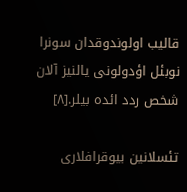قالیب اولوندوقدان سونرا نوبئل اؤدولونی یالنیز آلان شخص ردد ائده بیلر.[۸]

تئسلانین بیوقرافلاری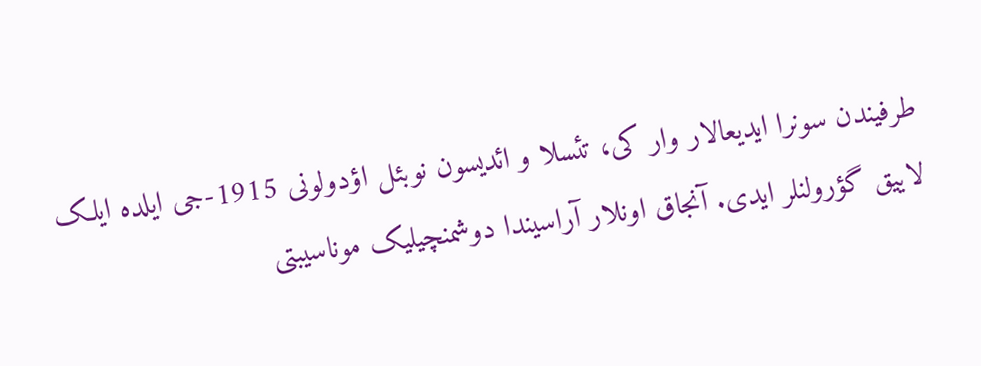طرفیندن سونرا ایدیعالار وار کی، تئسلا و ائدیسون نوبئل اؤدولونی 1915-جی ایلده ایلک لاییق گؤرولنلر ایدی. آنجاق اونلار آراسیندا دوشمنچیلیک موناسیبتی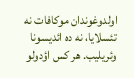اولدوغوندان موکافات نه تئسلایا، نه ده ائدیسونا وئریلیب. هر کس اؤدولو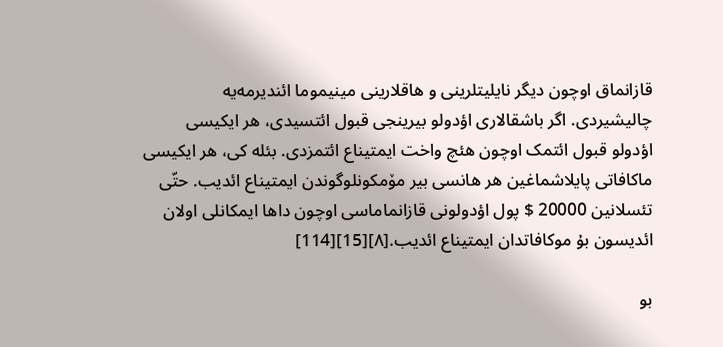قازانماق اوچون دیگر نایلیتلرینی و هاقلارینی مینیموما ائندیرمه‌یه چالیشیردی. اگر باشقالاری اؤدولو بیرینجی قبول ائتسیدی، هر ایکیسی اؤدولو قبول ائتمک اوچون هئچ واخت ایمتیناع ائتمزدی. بئله کی، هر ایکیسی ماکافاتی پایلاشماغین هر هانسی بیر مۆمکونلوگوندن ایمتیناع ائدیب. حتّی تئسلانین 20000 $ پول اؤدولونی قازانماماسی اوچون داها ایمکانلی اولان ائدیسون بۇ موکافاتدان ایمتیناع ائدیب.[۸][15][114]

بو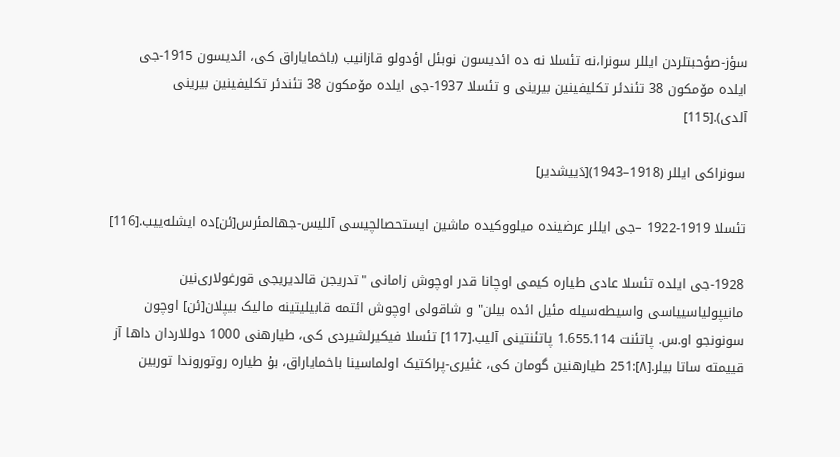سؤز-صؤحبتلردن ایللر سونرا،نه تئسلا نه ده ائدیسون نوبئل اؤدولو قازانیب (باخمایاراق کی، ائدیسون 1915-جی ایلده مۆمکون 38 تئندئر تکلیفینین بیرینی و تئسلا 1937-جی ایلده مۆمکون 38 تئندئر تکلیفینین بیرینی آلدی).[115]

سونراکی ایللر (1918–1943)[دَییشدیر]

تئسلا 1919-1922 –جی ایللر عرضینده میلووکیده ماشین ایستحصالچیسی آللیس-جهالمئرس[ئن]ده ایشله‌ییب.[116]

1928-جی ایلده تئسلا عادی طیاره کیمی اوچانا قدر اوچوش زامانی "تدریجن قالدیریجی قورغولاری‌نین مانیپولیاسییاسی واسیطه‌سیله مئیل ائده بیلن" و شاقولی اوچوش ائتمه قابیلیتینه مالیک بیپلان[ئن] اوچون سونونجو او.س. پاتئنت 1.655.114 پاتئنتینی آلیب.[117] تئسلا فیکیرلشیردی کی، طیارهنی 1000 دوللاردان داها آز قییمته ساتا بیلر.[۸]:251 طیارهنین گومان کی، غئیری-پراکتیک اولماسینا باخمایاراق، بۇ طیاره روتوروندا توربین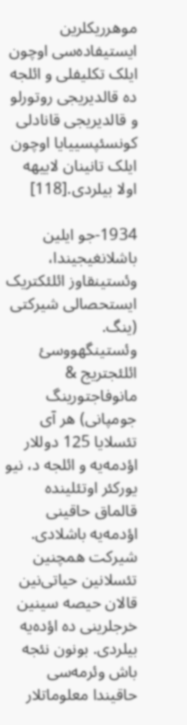موهرریکلرین ایستیفاده‌سی اوچون ایلک تکلیفلی و ائلجه ده قالدیریجی روتورلو و قالدیریجی قانادلی کونسئپسییایا اوچون ایلک تانینان لاییهه اولا بیلردی.[118]

1934-جو ایلین باشلانغیجیندا، وئستینقاوز ائلئکتریک ایستحصالی شیرکتی (ینگ. وئستینگهووسئ ائلئجتریج & مانوفاجتورینگ جومپانی) هر آی تئسلایا 125 دوللار اؤدمه‌یه و ائلجه د، نیو یورکئر اوتئلینده قالماق حاقینی اؤدمه‌یه باشلادی. شیرکت همچنین تئسلانین حیاتی‌نین قالان حیصه سینین خرجلرینی ده اؤده‌یه بیلردی. بونون نئجه باش وئرمه‌سی حاقیندا معلوماتلار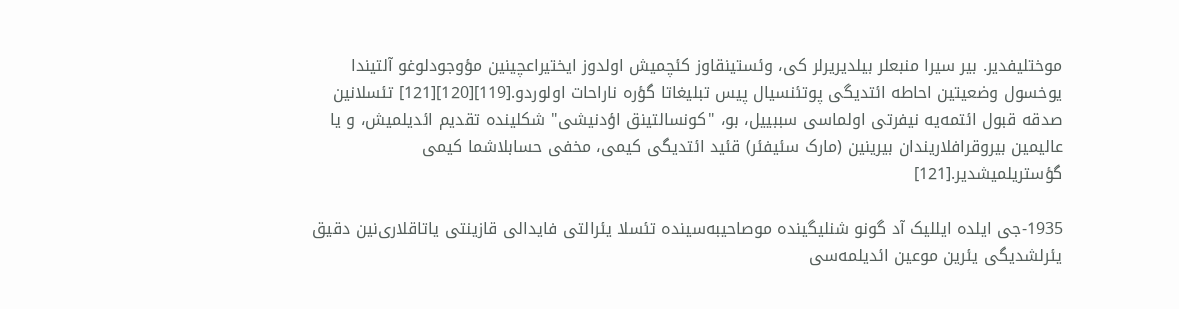موختلیفدیر. بیر سیرا منبعلر بیلدیریرلر کی، وئستینقاوز کئچمیش اولدوز ایختیراعچینین مؤوجودلوغو آلتیندا یوخسول وضعیتین احاطه ائتدیگی پوتئنسیال پیس تبلیغاتا گؤره ناراحات اولوردو.[119][120][121] تئسلانین صدقه قبول ائتمه‌یه نیفرتی اولماسی سببییل، بو، "کونسالتینق اؤدنیشی" شکلینده تقدیم ائدیلمیش، و یا عالیمین بیروقرافلاریندان بیرینین (مارک سئیفئر) قئید ائتدیگی کیمی، مخفی حسابلاشما کیمی گؤستریلمیشدیر.[121]

1935-جی ایلده ایللیک آد گونو شنلیگینده موصاحیبه‌سینده تئسلا یئرالتی فایدالی قازینتی یاتاقلاری‌نین دقیق یئرلشدیگی یئرین موعین ائدیلمه‌سی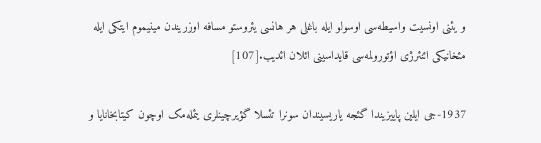و یئنی اونسیت واسیطه‌سی اوسولو ایله باغلی هر هانسی یئروستو مسافه اوزریندن مینیموم ایتکی ایله مئخانیکی ائنئرژی اؤتورولمه‌سی قایداسینی ائلان ائدیب.[107]

1937-جی ایلین پاییزیندا گئجه یاریسیندان سونرا تئسلا گؤیرچینلری یئمله‌مک اوچون کیتابخانایا و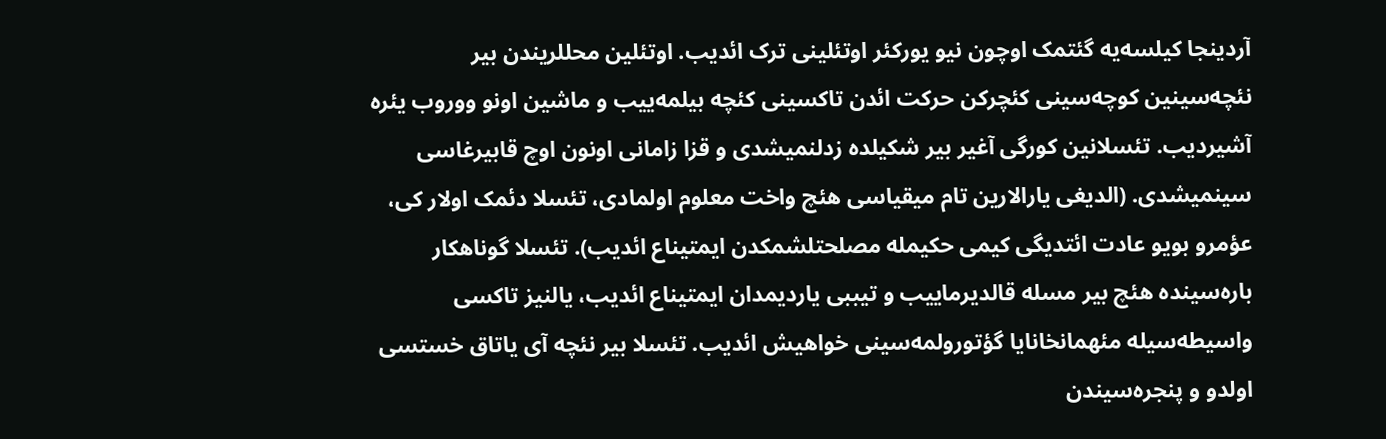آردینجا کیلسه‌یه گئتمک اوچون نیو یورکئر اوتئلینی ترک ائدیب. اوتئلین محللریندن بیر نئچه‌سینین کوچه‌سینی کئچرکن حرکت ائدن تاکسینی کئچه بیلمه‌ییب و ماشین اونو ووروب یئره آشیردیب. تئسلانین کورگی آغیر بیر شکیلده زدلنمیشدی و قزا زامانی اونون اوچ قابیرغاسی سینمیشدی. (الدیغی یارالارین تام میقیاسی هئچ واخت معلوم اولمادی، تئسلا دئمک اولار کی، عؤمرو بویو عادت ائتدیگی کیمی حکیمله مصلحتلشمکدن ایمتیناع ائدیب). تئسلا گوناهکار باره‌سینده هئچ بیر مسله قالدیرماییب و تیببی یاردیمدان ایمتیناع ائدیب، یالنیز تاکسی واسیطه‌سیله مئهمانخانایا گؤتورولمه‌سینی خواهیش ائدیب. تئسلا بیر نئچه آی یاتاق خستسی اولدو و پنجره‌سیندن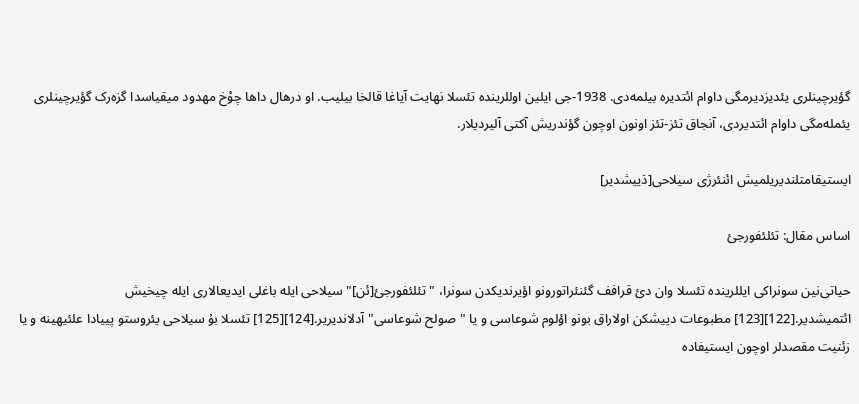گؤیرچینلری یئدیزدیرمگی داوام ائتدیره بیلمه‌دی. 1938-جی ایلین اوللرینده تئسلا نهایت آیاغا قالخا بیلیب. او درهال داها چوْخ مهدود میقیاسدا گزه‌رک گؤیرچینلری یئمله‌مگی داوام ائتدیردی، آنجاق تئز-تئز اونون اوچون گؤندریش آکتی آلیردیلار.

ایستیقامتلندیریلمیش ائنئرژی سیلاحی[دَییشدیر]

اساس مقال: تئلئفورجئ

حیاتی‌نین سونراکی ایللرینده تئسلا وان دئ قرافف گئنئراتورونو اؤیرندیکدن سونرا، "تئلئفورجئ[ئن]" سیلاحی ایله باغلی ایدیعالاری ایله چیخیش ائتمیشدیر.[122][123] مطبوعات دییشکن اولاراق بونو اؤلوم شوعاسی و یا "صولح شوعاسی" آدلاندیریر.[124][125] تئسلا بۇ سیلاحی یئروستو پییادا علئیهینه و یا زئنیت مقصدلر اوچون ایستیفاده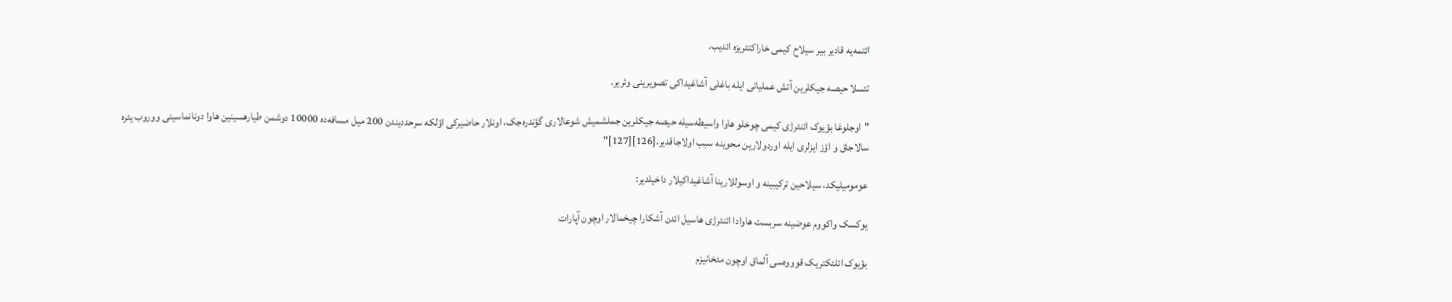ائتمه‌یه قادیر بیر سیلاح کیمی خاراکتئریزه ائدیب.

تئسلا حیصه جیکلرین آتش عملیاتی ایله باغلی آشاغیداکی تصویرینی وئریر.

"اوجلوغا بؤیوک ائنئرژی کیمی چوخلو هاوا واسیطه‌سیله حیصه جیکلرین جملشمیش شوعالاری گؤندره‌جک، اونلار حاضیرکی اؤلکه سرحددیندن 200 میل مسافه‌ده 10000 دوشمن طیارهسینین هاوا دونانماسینی ووروب یئره سالاجاق و اؤز ایزلری ایله اوردولارین محوینه سبب اولاجاقدیر.[126][127]"

عومومیلیکد، سیلاحین ترکیبینه و اوسوللارینا آشاغیداکیلار داخیلدیر:

یوکسک واکووم عوضینه سربست هاوادا ائنئرژی هاسیل ائدن آشکارا چیخمالار اوچون آپارات

بؤیوک ائلئکتریک قوووه‌سی آلماق اوچون مئخانیزم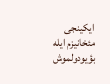ایکینجی مئخانیزم ایله بؤیودولموش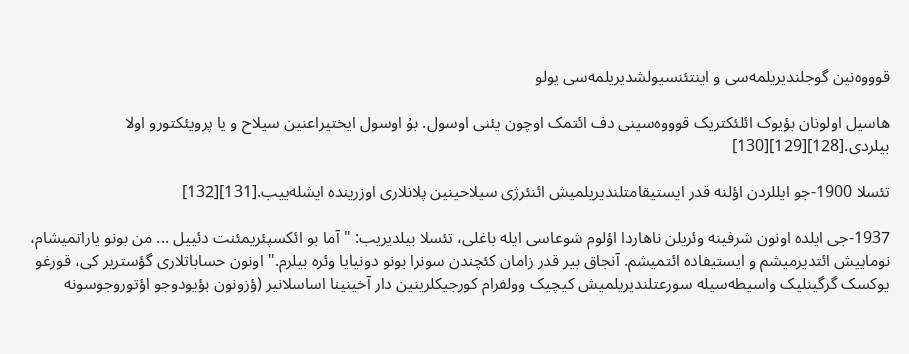قوووه‌نین گوجلندیریلمه‌سی و اینتئنسیولشدیریلمه‌سی یولو

هاسیل اولونان بؤیوک ائلئکتریک قوووه‌سینی دف ائتمک اوچون یئنی اوسول. بۇ اوسول ایختیراعنین سیلاح و یا پرویئکتورو اولا بیلردی.[128][129][130]

تئسلا 1900-جو ایللردن اؤلنه قدر ایستیقامتلندیریلمیش ائنئرژی سیلاحینین پلانلاری اوزرینده ایشله‌ییب.[131][132]

1937-جی ایلده اونون شرفینه وئریلن ناهاردا اؤلوم شوعاسی ایله باغلی، تئسلا بیلدیریب: "آما بو ائکسپئریمئنت دئییل ... من بونو یاراتمیشام، نوماییش ائتدیرمیشم و ایستیفاده ائتمیشم. آنجاق بیر قدر زامان کئچندن سونرا بونو دونیایا وئره بیلرم." اونون حساباتلاری گؤستریر کی، قورغو یوکسک گرگینلیک واسیطه‌سیله سورعتلندیریلمیش کیچیک وولفرام کورجیکلرینین دار آخینینا اساسلانیر (ؤزونون بؤیودوجو اؤتوروجوسونه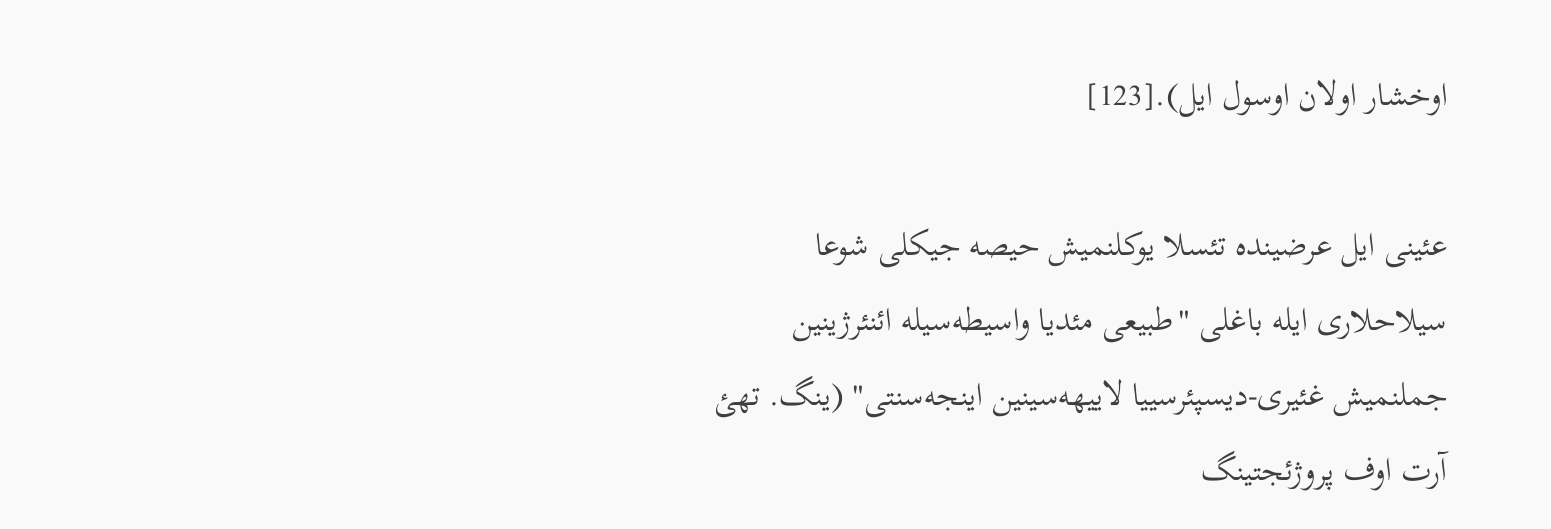اوخشار اولان اوسول ایل).[123]

عئینی ایل عرضینده تئسلا یوکلنمیش حیصه جیکلی شوعا سیلاحلاری ایله باغلی "طبیعی مئدیا واسیطه‌سیله ائنئرژینین جملنمیش غئیری-دیسپئرسییا لاییهه‌سینین اینجه‌سنتی" (ینگ. تهئ آرت اوف پروژئجتینگ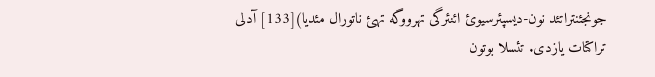جونجئنتراتئد نون-دیسپئرسیوئ ائنئرگی تهرووگه تهئ ناتورال مئدیا)[133] آدلی تراکتات یازدی. تئسلا بوتون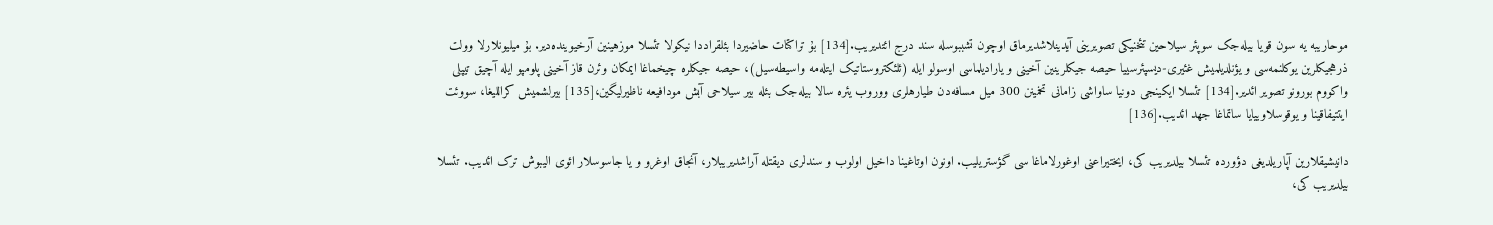موحاریبه یه سون قویا بیله‌جک سوپئر سیلاحین تئخنیکی تصویرینی آیدینلاشدیرماق اوچون تشببوسله سند درج ائتدیریب.[134] بۇ تراکتات حاضیردا بئلقراددا نیکولا تئسلا موزهینین آرخیوینده‌دیر. بۇ میلیونلارلا وولت ذرهجیکلرین یوکلنمه‌سی و یؤنلدیلمیش غئیری-دیسپئرسییا حیصه جیکلرینین آخینی و یارادیلماسی اوسولو ایله (ئلئکتروستاتیک ایتله‌مه واسیطه‌سیل)، حیصه جیکلره چیخماغا ایمکان وئرن قاز آخینی پلومپو ایله آچیق تیپلی واکووم بورونو تصویر ائدیر.[134] تئسلا ایکینجی دونیا ساواشی زامانی تخمینن 300 میل مسافه‌دن طیارهلری ووروب یئره سالا بیله‌جک بئله بیر سیلاحی آبش مودافیعه ناظیرلیگین،[135] بیرلشمیش کراللیغا، سووئت ایتتیفاقینا و یوقوسلاوییایا ساتماغا جهد ائدیب.[136]

دانیشیقلارین آپاریلدیغی دؤورده تئسلا بیلدیریب کی، ایختیراعنی اوغورلاماغا سی گؤستریلیب. اونون اوتاغینا داخیل اولوب و سندلری دیقتله آراشدیریبلار، آنجاق اوغرو و یا جاسوسلار ائوی الیبوش ترک ائدیب. تئسلا بیلدیریب کی،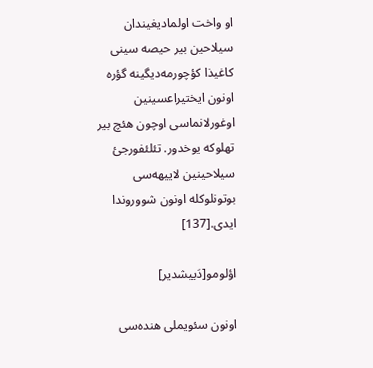او واخت اولمادیغیندان سیلاحین بیر حیصه سینی کاغیذا کؤچورمه‌دیگینه گؤره اونون ایختیراعسینین اوغورلانماسی اوچون هئچ بیر تهلوکه یوخدور. تئلئفورجئ سیلاحینین لاییهه‌سی بوتونلوکله اونون شووروندا ایدی.[137]

اؤلومو[دَییشدیر]

اونون سئویملی هنده‌سی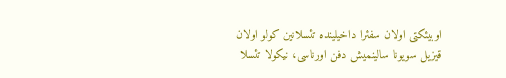اوبیئکتی اولان سفئرا داخیلینده تئسلانین کولو اولان قیزیل سویونا سالینمیش دفن اورناسی، نیکولا تئسلا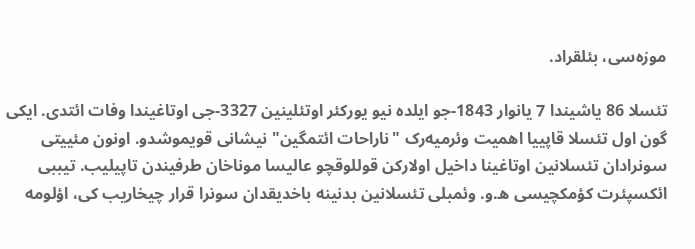موزه‌سی، بئلقراد.

تئسلا 86 یاشیندا 7 یانوار 1843-جو ایلده نیو یورکئر اوتئلینین 3327-جی اوتاغیندا وفات ائتدی. ایکی گون اول تئسلا قاپییا اهمیت وئرمیه‌رک "ناراحات ائتمگین" نیشانی قویموشدو. اونون مئییتی سونرادان تئسلانین اوتاغینا داخیل اولارکن قوللوقچو عالیسا موناخان طرفیندن تاپیلیب. تیببی ائکسپئرت کؤمکچیسی ه.و. وئمبلی تئسلانین بدنینه باخدیقدان سونرا قرار چیخاریب کی، اؤلومه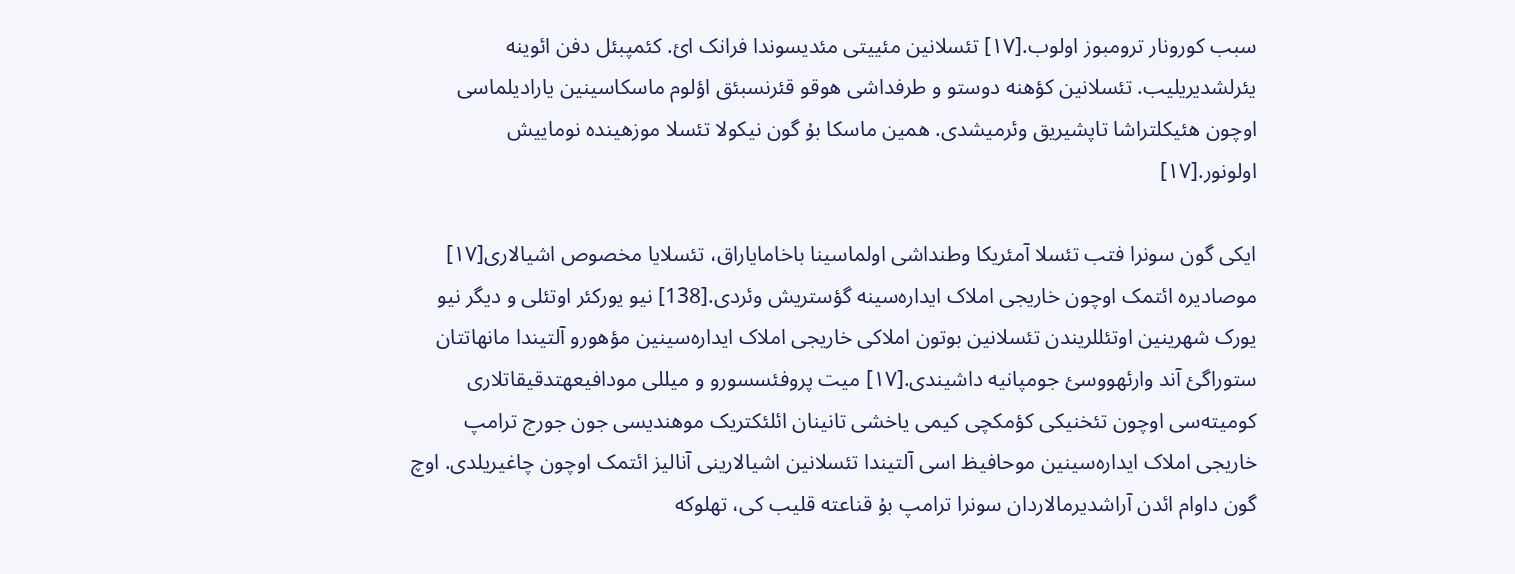سبب کورونار ترومبوز اولوب.[۱۷] تئسلانین مئییتی مئدیسوندا فرانک ائ. کئمپبئل دفن ائوینه یئرلشدیریلیب. تئسلانین کؤهنه دوستو و طرفداشی هوقو قئرنسبئق اؤلوم ماسکاسینین یارادیلماسی اوچون هئیکلتراشا تاپشیریق وئرمیشدی. همین ماسکا بۇ گون نیکولا تئسلا موزهینده نوماییش اولونور.[۱۷]

ایکی گون سونرا فتب تئسلا آمئریکا وطنداشی اولماسینا باخامایاراق، تئسلایا مخصوص اشیالاری[۱۷] موصادیره ائتمک اوچون خاریجی املاک ایداره‌سینه گؤستریش وئردی.[138] نیو یورکئر اوتئلی و دیگر نیو یورک شهرینین اوتئللریندن تئسلانین بوتون املاکی خاریجی املاک ایداره‌سینین مؤهورو آلتیندا مانهاتتان ستوراگئ آند وارئهووسئ جومپانیه داشیندی.[۱۷] میت پروفئسسورو و میللی مودافیعهتدقیقاتلاری کومیته‌سی اوچون تئخنیکی کؤمکچی کیمی یاخشی تانینان ائلئکتریک موهندیسی جون جورج ترامپ خاریجی املاک ایداره‌سینین موحافیظ اسی آلتیندا تئسلانین اشیالارینی آنالیز ائتمک اوچون چاغیریلدی. اوچ گون داوام ائدن آراشدیرمالاردان سونرا ترامپ بۇ قناعته قلیب کی، تهلوکه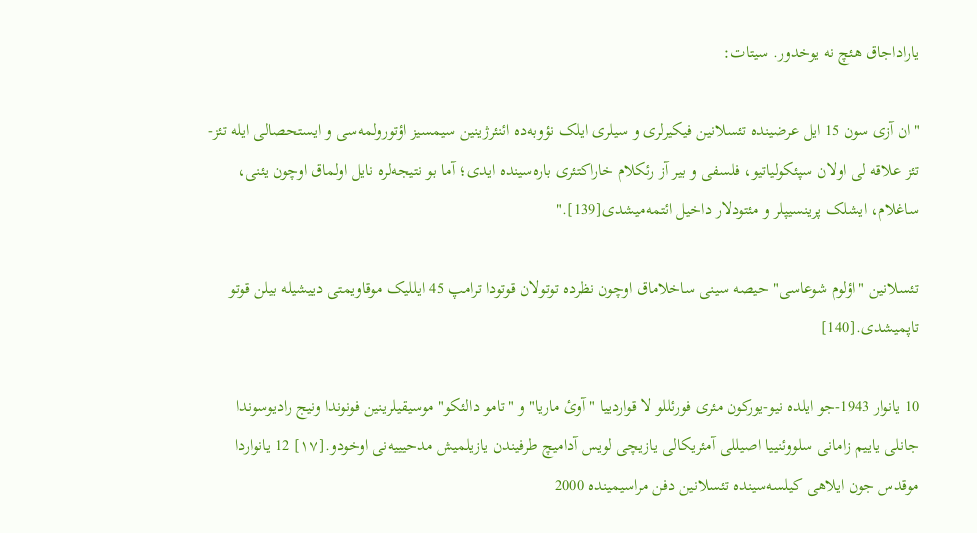یاراداجاق هئچ نه یوخدور. سیتات:

"ان آزی سون 15 ایل عرضینده تئسلانین فیکیرلری و سیلری ایلک نؤوبه‌ده ائنئرژینین سیمسیز اؤتورولمه‌سی و ایستحصالی ایله تئز-تئز علاقه لی اولان سپئکولیاتیو، فلسفی و بیر آز رئکلام خاراکتئری باره‌سینده ایدی؛ آما بو نتیجه‌لره نایل اولماق اوچون یئنی، ساغلام، ایشلک پرینسیپلر و مئتودلار داخیل ائتمه‌میشدی[139]."

تئسلانین "اؤلوم شوعاسی" حیصه سینی ساخلاماق اوچون نظرده توتولان قوتودا ترامپ 45 ایللیک موقاویمتی دییشیله بیلن قوتو تاپمیشدی.[140]

10 یانوار 1943-جو ایلده نیو-یورکون مئری فورئللو لا قواردییا "آوئ ماریا" و "تامو دالئکو" موسیقیلرینین فونوندا ونیج رادیوسوندا جانلی یاییم زامانی سلووئنییا اصیللی آمئریکالی یازیچی لویس آدامیچ طرفیندن یازیلمیش مدحیییه‌نی اوخودو.[۱۷] 12 یانواردا موقدس جون ایلاهی کیلسه‌سینده تئسلانین دفن مراسیمینده 2000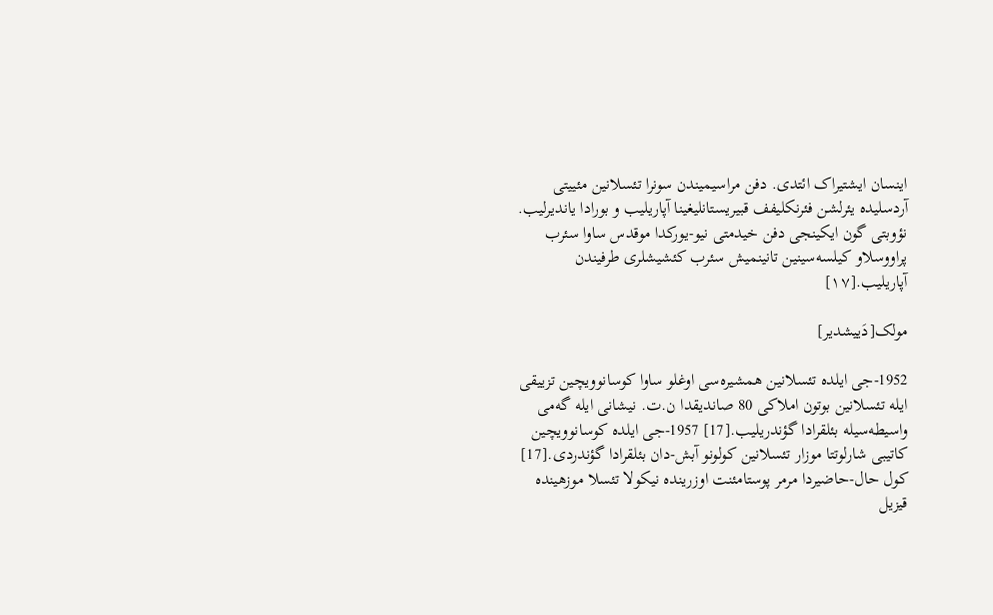اینسان ایشتیراک ائتدی. دفن مراسیمیندن سونرا تئسلانین مئییتی آردسلیده یئرلشن فئرنکلیفف قبیریستانلیغینا آپاریلیب و بورادا یاندیرلیب. نؤوبتی گون ایکینجی دفن خیدمتی نیو-یورکدا موقدس ساوا سئرب پراووسلاو کیلسه‌سینین تانینمیش سئرب کئشیشلری طرفیندن آپاریلیب.[۱۷]

مولک[دَییشدیر]

1952-جی ایلده تئسلانین همشیره‌سی اوغلو ساوا کوسانوویچین تزییقی ایله تئسلانین بوتون املاکی 80 صاندیقدا ن.ت. نیشانی ایله گه‌می واسیطه‌سیله بئلقرادا گؤندریلیب.[17] 1957-جی ایلده کوسانوویچین کاتیبی شارلوتتا موزار تئسلانین کولونو آبش-دان بئلقرادا گؤندردی.[17] کول حال-حاضیردا مرمر پوستامئنت اوزرینده نیکولا تئسلا موزهینده قیزیل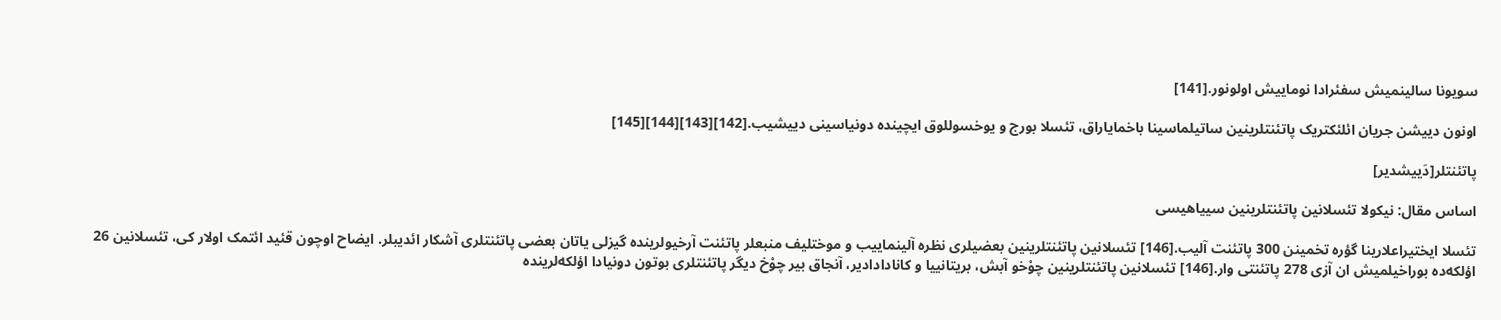سویونا سالینمیش سفئرادا نوماییش اولونور.[141]

اونون دییشن جریان ائلئکتریک پاتئنتلرینین ساتیلماسینا باخمایاراق، تئسلا بورج و یوخسوللوق ایچینده دونیاسینی دییشیب.[142][143][144][145]

پاتئنتلر[دَییشدیر]

اساس مقال: نیکولا تئسلانین پاتئنتلرینین سییاهیسی

تئسلا ایختیراعلارینا گؤره تخمینن 300 پاتئنت آلیب.[146] تئسلانین پاتئنتلرینین بعضیلری نظره آلینماییب و موختلیف منبعلر پاتئنت آرخیولرینده گیزلی یاتان بعضی پاتئنتلری آشکار ائدیبلر. ایضاح اوچون قئید ائتمک اولار کی، تئسلانین 26 اؤلکه‌ده بوراخیلمیش ان آزی 278 پاتئنتی وار.[146] تئسلانین پاتئنتلرینین چوْخو آبش، بریتانییا و کانادادادیر، آنجاق بیر چوْخ دیگر پاتئنتلری بوتون دونیادا اؤلکه‌لرینده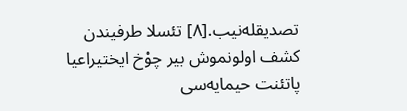تصدیقله‌نیب.[۸] تئسلا طرفیندن کشف اولونموش بیر چوْخ ایختیراعیا پاتئنت حیمایه‌سی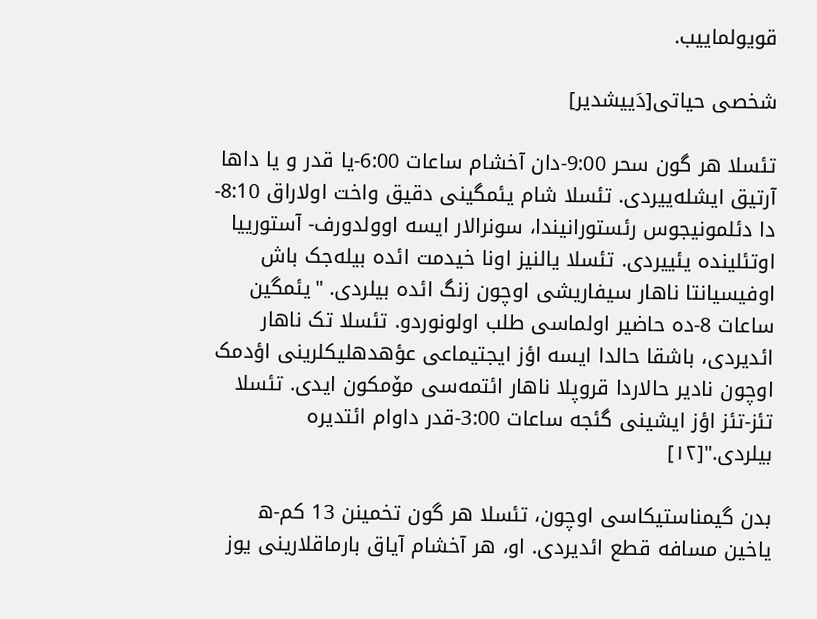قویولماییب.

شخصی حیاتی[دَییشدیر]

تئسلا هر گون سحر 9:00-دان آخشام ساعات 6:00-یا قدر و یا داها آرتیق ایشله‌ییردی. تئسلا شام یئمگینی دقیق واخت اولاراق 8:10-دا دئلمونیجوس رئستورانیندا، سونرالار ایسه اوولدورف- آستورییا اوتئلینده یئییردی. تئسلا یالنیز اونا خیدمت ائده بیله‌جک باش اوفیسیانتا ناهار سیفاریشی اوچون زنگ ائده بیلردی. "یئمگین ساعات 8-ده حاضیر اولماسی طلب اولونوردو. تئسلا تک ناهار ائدیردی، باشقا حالدا ایسه اؤز ایجتیماعی عؤهدهلیکلرینی اؤدمک اوچون نادیر حالاردا قروپلا ناهار ائتمه‌سی مۆمکون ایدی. تئسلا تئز-تئز اؤز ایشینی گئجه ساعات 3:00-قدر داوام ائتدیره بیلردی."[۱۲]

بدن گیمناستیکاسی اوچون، تئسلا هر گون تخمینن 13 کم-ه یاخین مسافه قطع ائدیردی. او، هر آخشام آیاق بارماقلارینی یوز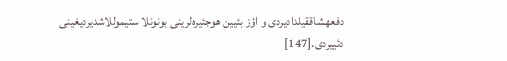دفعهشاققیلدادیردی و اؤز بئیین هوجئیره‌لرینی بونونلا ستیموللاشدیردیغینی دئییردی.[147]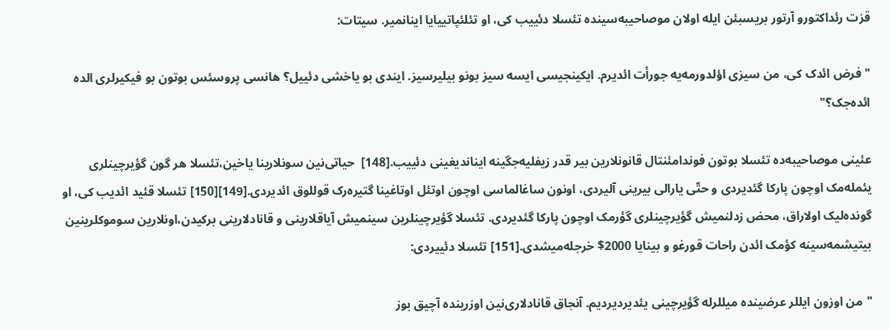قزت رئداکتورو آرتور بریسبئن ایله اولان موصاحیبه‌سینده تئسلا دئییب کی، او تئلئپاتییایا اینانمیر. سیتات:

"فرض ائدک کی، من سیزی اؤلدورمه‌یه جورأت ائدیرم. ایکینجیسی ایسه سیز بونو بیلیرسیز. ایندی بو یاخشی دئییل؟ هانسی پروسئس بوتون بو فیکیرلری الده ائده‌جک؟"

عئینی موصاحیبه‌ده تئسلا بوتون فوندامئنتال قانونلارین بیر قدر زیفلیه‌جگینه ایناندیغینی دئییب.[148]  حیاتی‌نین سونلارینا یاخین،تئسلا هر گون گؤیرچینلری یئمله‌مک اوچون پارکا گئدیردی و حتّی یارالی بیرینی آلیردی، اونون ساغالماسی اوچون اوتئل اوتاغینا گتیره‌رک قوللوق ائدیردی.[149][150] تئسلا قئید ائدیب کی، او گونده‌لیک اولاراق، محض زدلنمیش گؤیرچینلری گؤرمک اوچون پارکا گئدیردی. تئسلا گؤیرچینلرین سینمیش آیاقلارینی و قانادلارینی برکیدن،اونلارین سوموکلرینین بیتیشمه‌سینه کؤمک ائدن راحات قورغو و بینایا 2000$ خرجله‌میشدی.[151] تئسلا دئییردی:

"من اوزون ایللر عرضینده میللرله گؤیرچینی یئدیردیردیم. آنجاق قانادلاری‌نین اوزرینده آچیق بوز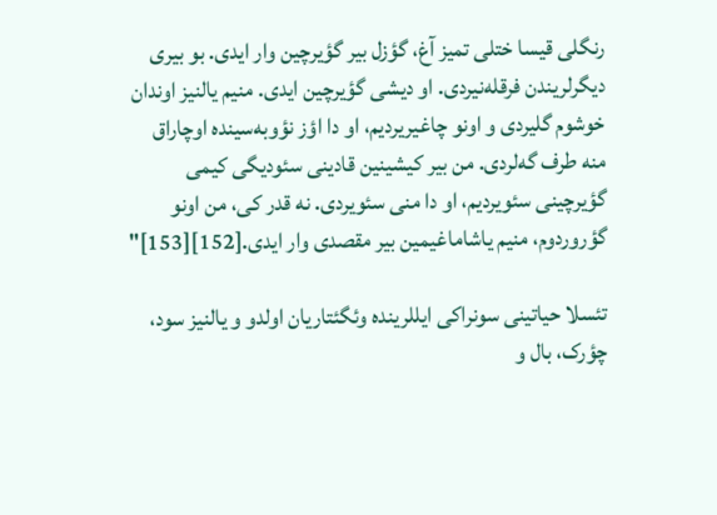رنگلی قیسا ختلی تمیز آغ، گؤزل بیر گؤیرچین وار ایدی. بو بیری دیگرلریندن فرقله‌نیردی. او دیشی گؤیرچین ایدی. منیم یالنیز اوندان خوشوم گلیردی و اونو چاغیریردیم، او دا اؤز نؤوبه‌سینده اوچاراق منه طرف گه‌لردی. من بیر کیشینین قادینی سئودیگی کیمی گؤیرچینی سئویردیم، او دا منی سئویردی. نه قدر کی، من اونو گؤروردوم، منیم یاشاماغیمین بیر مقصدی وار ایدی.[152][153]"

تئسلا حیاتینی سونراکی ایللرینده وئگئتاریان اولدو و یالنیز سود، چؤرک، بال و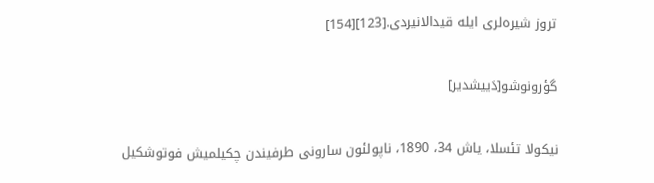تروز شیره‌لری ایله قیدالانیردی.[123][154]

گؤرونوشو[دَییشدیر]

نیکولا تئسلا، یاش 34، 1890، ناپولئون سارونی طرفیندن چکیلمیش فوتوشکیل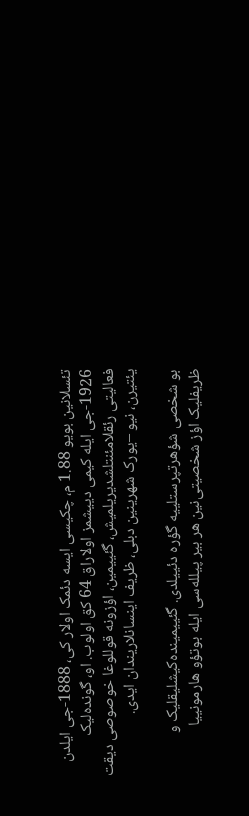تئسلانین بویو 1.88 م، چکیسی ایسه دئمک اولار کی، 1888-جی ایلدن 1926-جی ایله کیمی دییشمز اولاراق 64 کق اولوب. او، گونده‌لیک فعالیتی رئقلامئنتلشدیریلمیش، گئییمین، اؤزونه قوللوغا خوصوصی دیقت یئتیرن، نیو –یورک شهرینین دبلی، ظریف اینسانلاریندان ایدی.

بو شخصی شؤهرتپرستلییه گؤره دئییلدی. گئییمینده‌کیشلیقلیک و ظریفلیک اؤز شخصیتی‌نین هر بیر پیلله‌سی ایله بوتؤو هارمونییا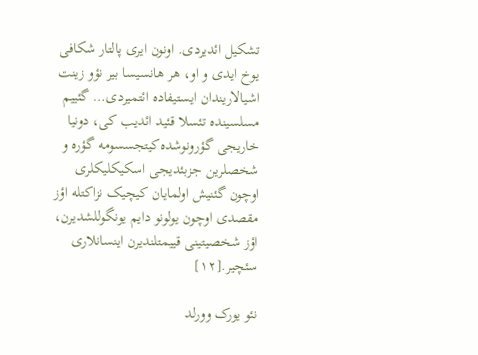تشکیل ائدیردی. اونون ایری پالتار شکافی یوخ ایدی و او، هر هانسیسا بیر نؤو زینت اشیالاریندان ایستیفاده ائتمیردی… گئییم مسلسینده تئسلا قئید ائدیب کی، دونیا خاریجی گؤرونوشده‌کیتجسسومه گؤره و شخصلرین جزبئدیجی اسکیکلیکلری اوچون گئنیش اولمایان کیچیک نزاکتله اؤز مقصدی اوچون یولونو دایم یونگوللشدیرن، اؤز شخصیتینی قییمتلندیرن اینسانلاری سئچیر.[۱۲]

نئو یورک وورلد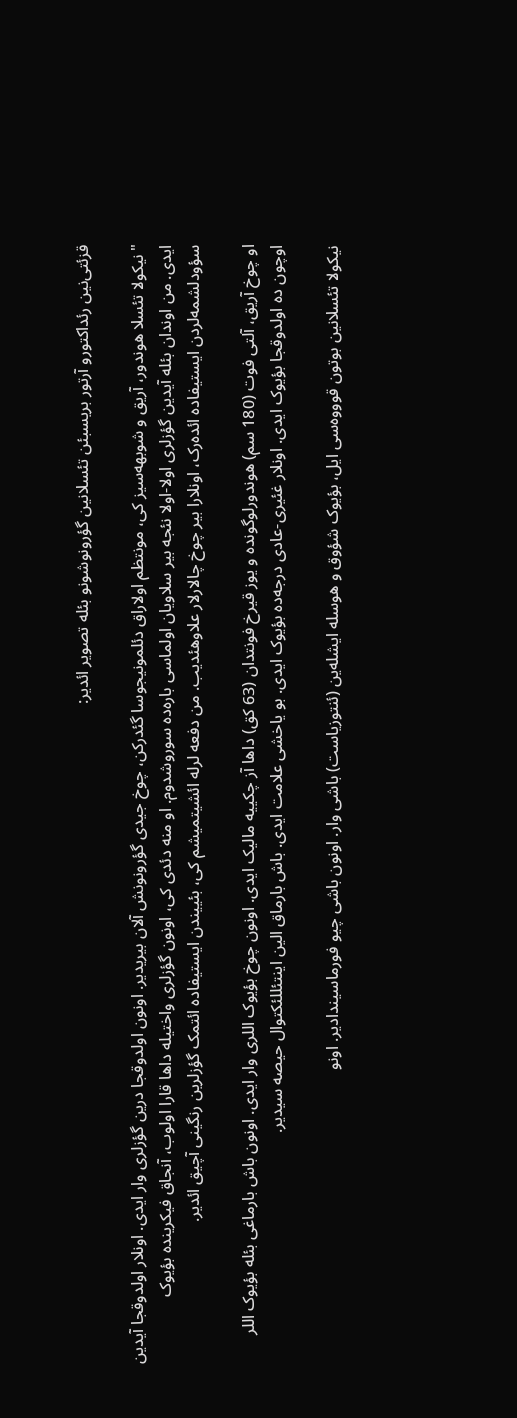قزئتی‌نین رئداکتورو آرتور بریسبئن تئسلانین گؤرونوشونو بئله تصویر ائدیر:

"نیکولا تئسلا هوندور، آریق و شوبهه‌سیز کی، مونتظم اولاراق دئلمونیجوسا گئدرکن، چوخ جیدی گؤرونونش آلان بیریدیر. اونون اولدوقجا درین گؤزلری وار ایدی. اونلار اولدوقجا آیدین ایدی. من اوندان بئله آیدین گؤزلری اولا-اولا نئجه بیر سلاویان اولماسی باره‌ده سوروشدوم. او منه دئدی کی، اونون گؤزلری واختیله داها قارا اولوب، آنجاق فیکرینده بؤیوک سؤودلشمه‌لردن ایستیفاده ائده‌رک، اونلارا بیر چوخ چالارلار علاوهئدیب. من دفعه لرله ائشیتمیشم کی، بئییندن ایستیفاده ائتمک گؤزلرین رنگینی آچیق ائدیر.

او چوخ آریق، آلتی فوت (180 سم) هوندورلوگونده و یوز قیرخ فونتدان (63 کق) داها آز چکییه مالیک ایدی. اونون چوخ بؤیوک اللری وار ایدی. اونون باش بارماغی بئله بؤیوک اللر اوچون ده اولدوقجا بؤیوک ایدی. اونلار غئیری-عادی درجه‌ده بؤیوک ایدی. بو یاخشی علامت ایدی. باش بارماق الین اینتئللئکتوال حیصه سیدیر.

نیکولا تئسلانین بوتون قوووه‌سی ایل، بؤیوک شؤوق و هوسله ایشله‌ین (ئنتوزیاست) باشی وار. اونون باشی چیو فورماسیندادیر. اونو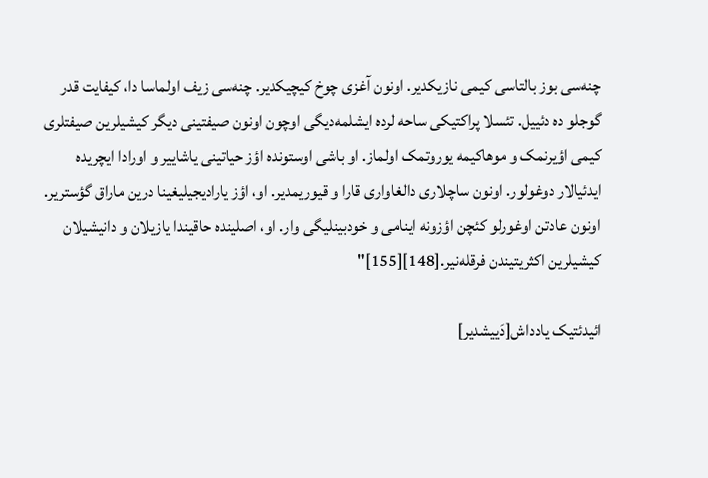چنه‌سی بوز بالتاسی کیمی نازیکدیر. اونون آغزی چوخ کیچیکدیر. چنه‌سی زیف اولماسا دا، کیفایت قدر گوجلو ده دئییل. تئسلا پراکتیکی ساحه لرده ایشلمه‌دیگی اوچون اونون صیفتینی دیگر کیشیلرین صیفتلری کیمی اؤیرنمک و موهاکیمه یوروتمک اولماز. او باشی اوستونده اؤز حیاتینی یاشاییر و اورادا ایچریده ایدئیالار دوغولور. اونون ساچلاری دالغاواری قارا و قیوریمدیر. او، اؤز یارادیجیلیغینا درین ماراق گؤستریر. اونون عادتن اوغورلو کئچن اؤزونه اینامی و خودبینلیگی وار. او، اصلینده حاقیندا یازیلان و دانیشیلان کیشیلرین اکثریتیندن فرقله‌نیر.[148][155]"

ائیدئتیک یادداش[دَییشدیر]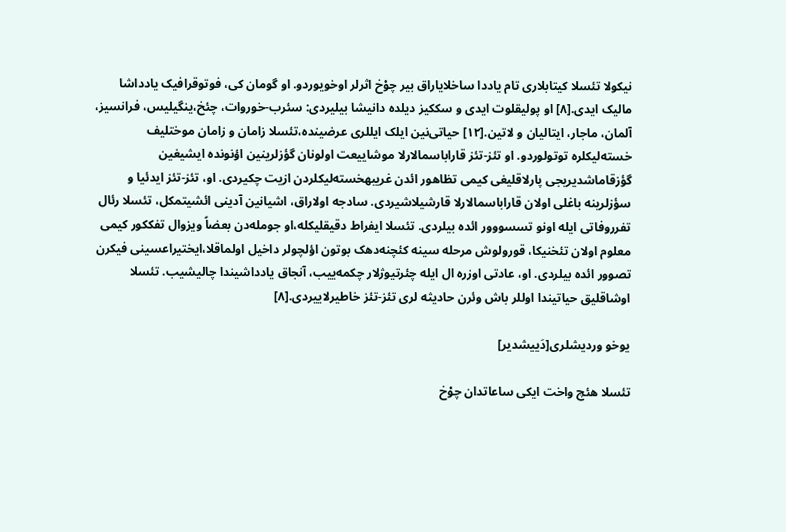نیکولا تئسلا کیتابلاری تام یاددا ساخلایاراق بیر چوْخ اثرلر اوخویوردو. او گومان کی، فوتوقرافیک یادداشا مالیک ایدی.[۸] او پولیقلوت ایدی و سککیز دیلده دانیشا بیلیردی: سئرب-خوروات، چئخ،ینگیلیس، فرانسیز، آلمان، ماجار، ایتالیان و لاتین.[۱۲] حیاتی‌نین ایلک ایللری عرضینده،تئسلا زامان و زامان موختلیف خسته‌لیکلره توتولوردو. او تئز-تئز قاراباسمالارلا موشاییعت اولونان گؤزلرینین اؤنونده ایشیغین گؤزقاماشدیریجی پارلاقلیغی کیمی تظاهور ائدن غریبهخسته‌لیکلردن ازیت چکیردی. او، تئز-تئز ایدئیا و سؤزلرینه باغلی اولان قاراباسمالارلا قارشیلاشیردی. سادجه اولاراق، اشیانین آدینی ائشیتمکل، تئسلا رئال تفرروفاتی ایله اونو تسسووور ائده بیلردی. تئسلا ایفراط دقیقلیکله،او جومله‌دن بعضاً ویزوال تفککور کیمی معلوم اولان تئخنیکا، قورولوش مرحله سینه کئچنه‌دهک بوتون اؤلچولر داخیل اولماقلا،ایختیراعسینی فیکرن تصوور ائده بیلردی. او، عادتی اوزره ال ایله چئرتیوژلار چکمه‌ییب، آنجاق یادداشیندا چالیشیب. تئسلا اوشاقلیق حیاتیندا اوللر باش وئرن حادیثه لری تئز-تئز خاطیرلاییردی.[۸]

یوخو وردیشلری[دَییشدیر]

تئسلا هئچ واخت ایکی ساعاتدان چوْخ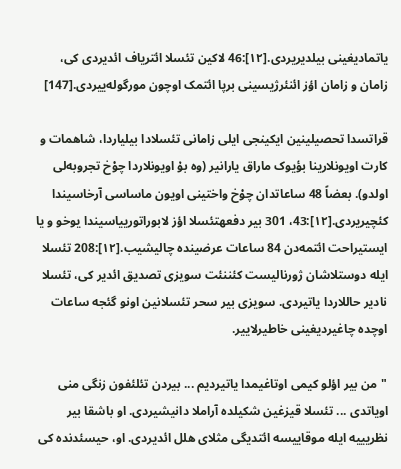یاتمادیغینی بیلدیریردی.[۱۲]:46 لاکین تئسلا ائتریاف ائدیردی کی، زامان و زامان اؤز ائنئرژیسینی برپا ائتمک اوچون مورگوله‌ییردی.[147]

قراتسدا تحصیلینین ایکینجی ایلی زامانی تئسلادا بیلیاردا، شاهمات و کارت اویونلارینا بؤیوک ماراق یارانیر (وه بۇ اویونلاردا چوْخ تجروبه‌لی اولدو). بعضاً 48 ساعاتدان چوْخ واختینی اویون ماساسی آرخاسیندا کئچیریردی.[۱۲]:43، 301 بیر دفعهتئسلا اؤز لابوراتورییاسیندا یوخو و یا ایستیراحت ائتمه‌دن 84 ساعات عرضینده چالیشیب.[۱۲]:208 تئسلا ایله دوستلاشان ژورنالیست کئننئت سویزی تصدیق ائدیر کی، تئسلا نادیر حاللاردا یاتیردی. سویزی بیر سحر تئسلانین اونو گئجه ساعات اوچده چاغیردیغینی خاطیرلاییر.

"من بیر اؤلو کیمی اوتاغیمدا یاتیردیم ... بیردن تئلئفون زنگی منی اویاتدی ... تئسلا قیزغین شکیلده آراملا دانیشیردی. او باشقا بیر نظریییه ایله موقاییسه ائتدیگی مثلای هلل ائدیردی. او، حیسئدنده کی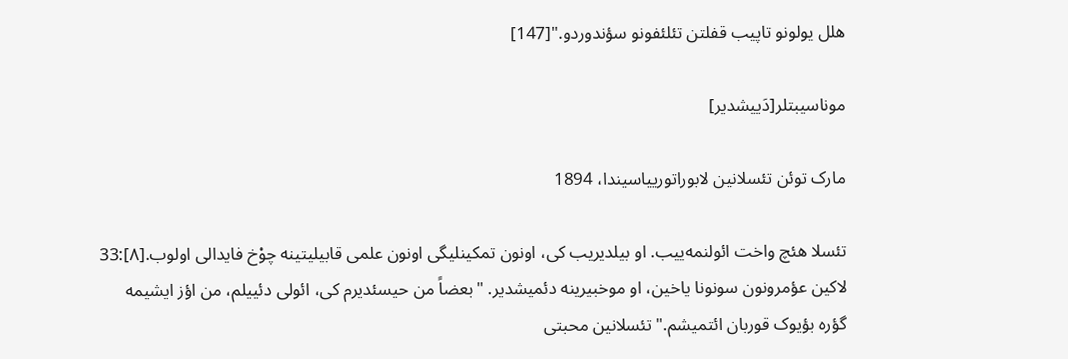هلل یولونو تاپیب قفلتن تئلئفونو سؤندوردو."[147]

موناسیبتلر[دَییشدیر]

مارک توئن تئسلانین لابوراتورییاسیندا، 1894

تئسلا هئچ واخت ائولنمه‌ییب. او بیلدیریب کی، اونون تمکینلیگی اونون علمی قابیلیتینه چوْخ فایدالی اولوب.[۸]:33 لاکین عؤمرونون سونونا یاخین، او موخبیرینه دئمیشدیر. "بعضاً من حیسئدیرم کی، ائولی دئییلم، من اؤز ایشیمه گؤره بؤیوک قوربان ائتمیشم." تئسلانین محبتی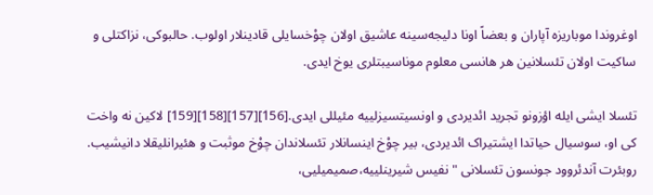اوغروندا موباریزه آپاران و بعضاً اونا دلیجه‌سینه عاشیق اولان چوْخسایلی قادینلار اولوب. حالبوکی، نزاکتلی و ساکیت اولان تئسلانین هر هانسی معلوم موناسیبتلری یوخ ایدی.

تئسلا ایشی ایله اؤزونو تجرید ائدیردی و اونسیتسیزلییه مئیللی ایدی.[156][157][158][159] لاکین نه واخت کی او، سوسیال حیاتدا ایشتیراک ائدیردی، بیر چوْخ اینسانلار تئسلاندان چوْخ موثبت و هئیرانلیقلا دانیشیب. روبئرت آندئروود جونسون تئسلانی "نفیس شیرینلییه،صمیمیلیی،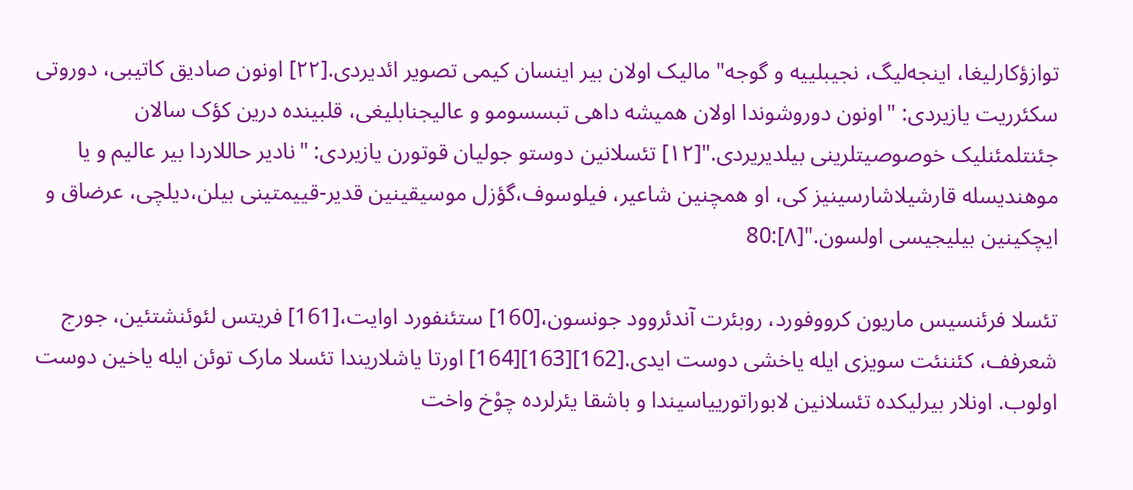توازؤکارلیغا، اینجه‌لیگ، نجیبلییه و گوجه" مالیک اولان بیر اینسان کیمی تصویر ائدیردی.[۲۲] اونون صادیق کاتیبی، دوروتی سکئرریت یازیردی: "اونون دوروشوندا اولان همیشه داهی تبسسومو و عالیجنابلیغی، قلبینده درین کؤک سالان جئنتلمئنلیک خوصوصیتلرینی بیلدیریردی."[۱۲] تئسلانین دوستو جولیان قوتورن یازیردی: "نادیر حاللاردا بیر عالیم و یا موهندیسله قارشیلاشارسینیز کی، او همچنین شاعیر، فیلوسوف،گؤزل موسیقینین قدیر-قییمتینی بیلن،دیلچی، عرضاق و ایچکینین بیلیجیسی اولسون."[۸]:80

تئسلا فرئنسیس ماریون کرووفورد، روبئرت آندئروود جونسون،[160] ستئنفورد اوایت،[161] فریتس لئوئنشتئین، جورج شعرفف، کئننئت سویزی ایله یاخشی دوست ایدی.[162][163][164] اورتا یاشلاریندا تئسلا مارک توئن ایله یاخین دوست اولوب. اونلار بیرلیکده تئسلانین لابوراتورییاسیندا و باشقا یئرلرده چوْخ واخت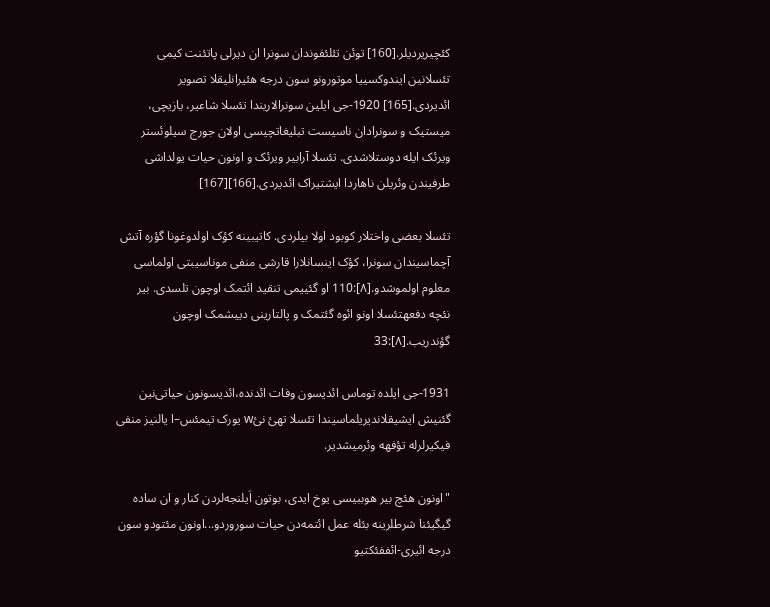کئچیریردیلر.[160] توئن تئلئفوندان سونرا ان دیرلی پاتئنت کیمی تئسلانین ایندوکسییا موتورونو سون درجه هئیرانلیقلا تصویر ائدیردی.[165] 1920-جی ایلین سونرالاریندا تئسلا شاعیر، یازیچی، میستیک و سونرادان ناسیست تبلیغاتچیسی اولان جورج سیلوئستر ویرئک ایله دوستلاشدی. تئسلا آرابیر ویرئک و اونون حیات یولداشی طرفیندن وئریلن ناهاردا ایشتیراک ائدیردی.[166][167]

تئسلا بعضی واختلار کوبود اولا بیلردی. کاتیبینه کؤک اولدوغونا گؤره آتش آچماسیندان سونرا، کؤک اینسانلارا قارشی منفی موناسیبتی اولماسی معلوم اولموشدو.[۸]:110 او گئییمی تنقید ائتمک اوچون تلسدی. بیر نئچه دفعهتئسلا اونو ائوه گئتمک و پالتارینی دییشمک اوچون گؤندریب.[۸]:33

1931-جی ایلده توماس ائدیسون وفات ائدنده،ائدیسونون حیاتی‌نین گئنیش ایشیقلاندیریلماسیندا تئسلا تهئ نئw یورک تیمئس–ا یالنیز منفی فیکیرلرله تؤفهه وئرمیشدیر.

"اونون هئچ بیر هوببیسی یوخ ایدی، بوتون اَیلنجه‌لردن کنار و ان ساده گیگیئنا شرطلرینه بئله عمل ائتمه‌دن حیات سوروردو...اونون مئتودو سون درجه ائیری-ائففئکتیو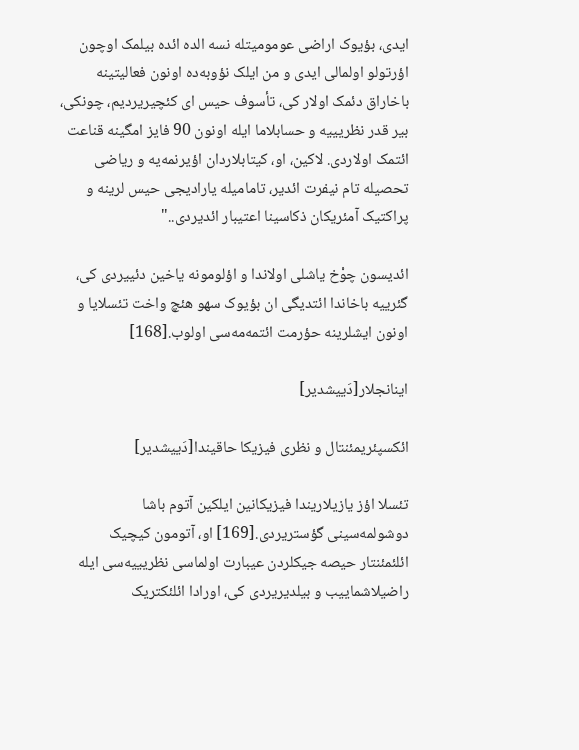ایدی، بؤیوک اراضی عومومیتله نسه الده ائده بیلمک اوچون اؤرتولو اولمالی ایدی و من ایلک نؤوبه‌ده اونون فعالیتینه باخاراق دئمک اولار کی، تأسوف حیس ای کئچیریردیم، چونکی، بیر قدر نظریییه و حسابلاما ایله اونون 90 فایز امگینه قناعت ائتمک اولاردی. لاکین، او، کیتابلاردان اؤیرنمه‌یه و ریاضی تحصیله تام نیفرت ائدیر، تامامیله یارادیجی حیس لرینه و پراکتیک آمئریکان ذکاسینا اعتیبار ائدیردی.."

ائدیسون چوْخ یاشلی اولاندا و اؤلومونه یاخین دئییردی کی، گئرییه باخاندا ائتدیگی ان بؤیوک سهو هئچ واخت تئسلایا و اونون ایشلرینه حؤرمت ائتمه‌مه‌سی اولوب.[168]

اینانجلار[دَییشدیر]

ائکسپئریمئنتال و نظری فیزیکا حاقیندا[دَییشدیر]

تئسلا اؤز یازیلاریندا فیزیکانین ایلکین آتوم باشا دوشولمه‌سینی گؤستریردی.[169] او، آتومون کیچیک ائلئمئنتار حیصه جیکلردن عیبارت اولماسی نظریییه‌سی ایله راضیلاشماییب و بیلدیریردی کی، اورادا ائلئکتریک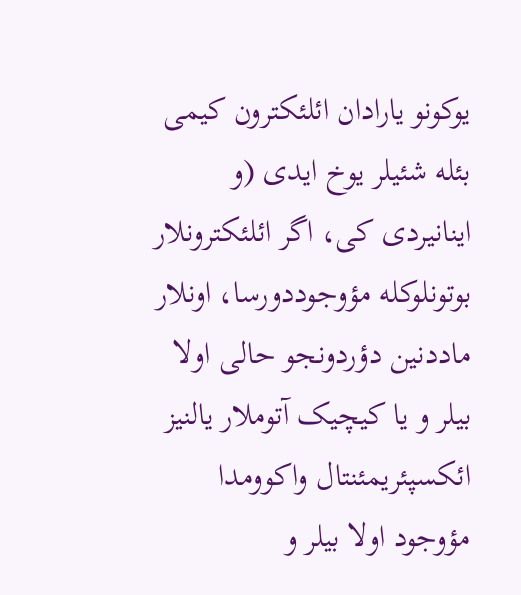یوکونو یارادان ائلئکترون کیمی بئله شئیلر یوخ ایدی (و اینانیردی کی، اگر ائلئکترونلار بوتونلوکله مؤوجوددورسا، اونلار ماددنین دؤردونجو حالی اولا بیلر و یا کیچیک آتوملار یالنیز ائکسپئریمئنتال واکوومدا مؤوجود اولا بیلر و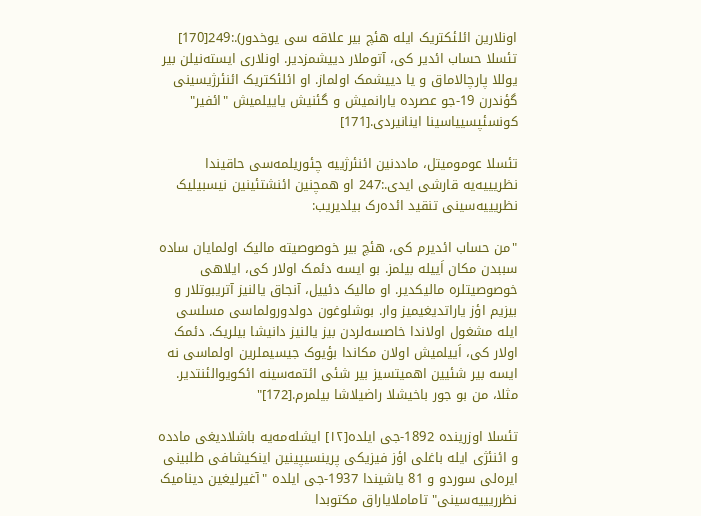اونلارین ائلئکتریک ایله هئچ بیر علاقه سی یوخدور).:249[170] تئسلا حساب ائدیر کی، آتوملار دییشمزدیر. اونلاری ایسته‌نیلن بیر یوللا پارچالاماق و یا دییشمک اولماز. او ائلئکتریک ائنئرژیسینی گؤندرن 19-جو عصرده یارانمیش و گئنیش یاییلمیش "ائفیر" کونسئپسییاسینا اینانیردی.[171]

تئسلا عومومیتل، ماددنین ائنئرژییه چئوریلمه‌سی حاقیندا نظریییه‌یه قارشی ایدی.:247 او همچنین ائنشتئینین نیسبیلیک نظریییه‌سینی تنقید ائده‌رک بیلدیریب:

"من حساب ائدیرم کی، هئچ بیر خوصوصیته مالیک اولمایان ساده سببدن مکان اَییله بیلمز. بو ایسه دئمک اولار کی، ایلاهی خوصوصیتلره مالیکدیر. او مالیک دئییل، آنجاق یالنیز آتریبوتلار و بیزیم اؤز یاراتدیغیمیز وار. بوشلوغون دولدورولماسی مسلسی ایله مشغول اولاندا خاصسه‌لردن بیز یالنیز دانیشا بیلریک. دئمک اولار کی، اَییلمیش اولان مکاندا بؤیوک جیسیملرین اولماسی نه ایسه بیر شئیین اهمیتسیز بیر شئی ائتمه‌سینه ائکویوالئنتدیر. مثلا، من بو جور باخیشلا راضیلاشا بیلمرم.[172]"

تئسلا اوزرینده 1892-جی ایلده[۱۲] ایشله‌مه‌یه باشلادیغی مادده و ائنئژی ایله باغلی اؤز فیزیکی پرینسیپینین اینکیشافی طلبینی ایره‌لی سوردو و 81 یاشیندا 1937-جی ایلده "آغیرلیغین دینامیک نظرریییه‌سینی" تاماملایاراق مکتوبدا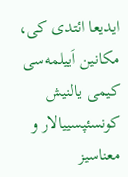ایدیعا ائتدی کی، مکانین اَییلمه‌سی کیمی یالنیش کونسئپسییالار و معناسیز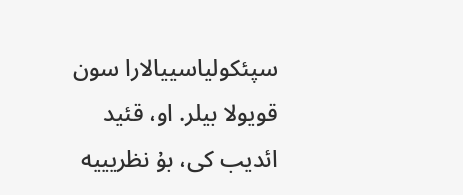سپئکولیاسییالارا سون قویولا بیلر. او، قئید ائدیب کی، بۇ نظریییه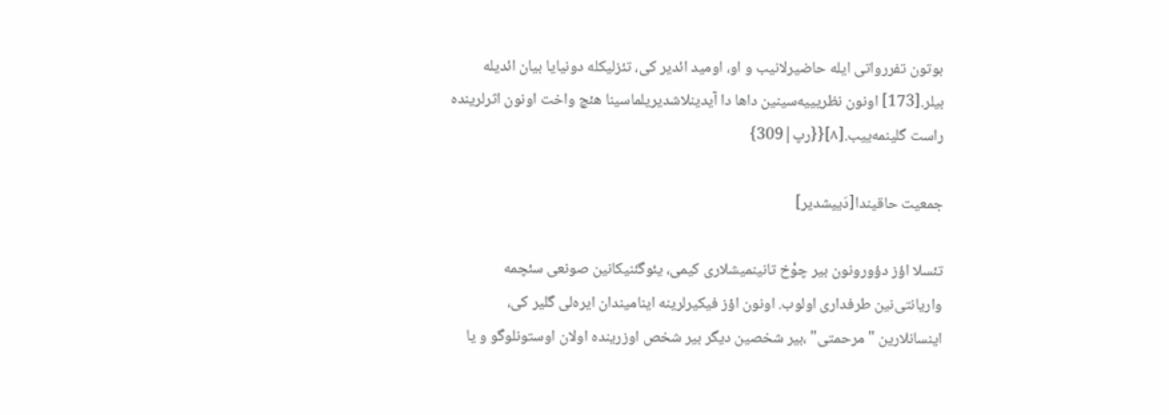بوتون تفررواتی ایله حاضیرلانیب و او، اومید ائدیر کی، تئزلیکله دونیایا بیان ائدیله بیلر.[173] اونون نظریییه‌سینین داها دا آیدینلاشدیریلماسینا هئچ واخت اونون اثرلرینده راست گلینمه‌ییب.[۸]{{رپ|309}

جمعیت حاقیندا[دَییشدیر]

تئسلا اؤز دؤورونون بیر چوْخ تانینمیشلاری کیمی، یئوگئنیکانین صونعی سئچمه واریانتی‌نین طرفداری اولوب. اونون اؤز فیکیرلرینه اینامیندان ایره‌لی گلیر کی، اینسانلارین "مرحمتی" ،بیر شخصین دیگر بیر شخص اوزرینده اولان اوستونلوگو و یا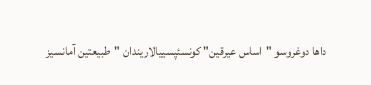داها دوغروسو "اساس عیرقین" کونسئپسییالاریندان "طبیعتین آمانسیز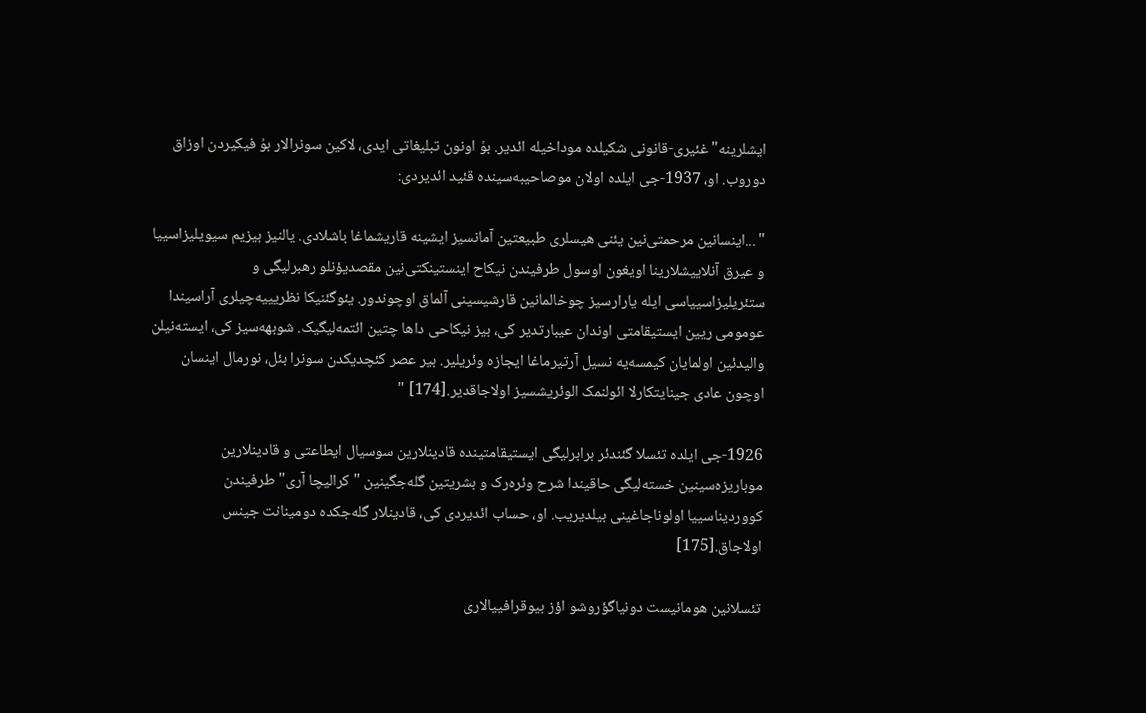ایشلرینه" غئیری-قانونی شکیلده موداخیله ائدیر. بۇ اونون تبلیغاتی ایدی، لاکین سونرالار بۇ فیکیردن اوزاق دوروب. او، 1937-جی ایلده اولان موصاحیبه‌سینده قئید ائدیردی:

" ...اینسانین مرحمتی‌نین یئنی هیسلری طبیعتین آمانسیز ایشینه قاریشماغا باشلادی. یالنیز بیزیم سیویلیزاسییا و عیرق آنلاییشلارینا اویغون اوسول طرفیندن نیکاح اینستینکتی‌نین مقصدیؤنلو رهبرلیگی و ستئریلیزاسییاسی ایله یارارسیز چوخالمانین قارشیسینی آلماق اوچوندور. یئوگئنیکا نظریییه‌چیلری آراسیندا عومومی ریین ایستیقامتی اوندان عیبارتدیر کی، بیز نیکاحی داها چتین ائتمه‌لیگیک. شوبهه‌سیز کی، ایسته‌نیلن والیدئین اولمایان کیمسه‌یه نسیل آرتیرماغا ایجازه وئریلیر. بیر عصر کئچدیکدن سونرا بئل، نورمال اینسان اوچون عادی جینایتکارلا ائولنمک الوئریشسیز اولاجاقدیر.[174] "

1926-جی ایلده تئسلا گئندئر برابرلیگی ایستیقامتینده قادینلارین سوسیال ایطاعتی و قادینلارین موباریزه‌سینین خسته‌لیگی حاقیندا شرح وئره‌رک و بشریتین گله‌جگینین "کرالیچا آری" طرفیندن کووردیناسییا اولوناجاغینی بیلدیریب. او، حساب ائدیردی کی، قادینلار گله‌جکده دومینانت جینس اولاجاق.[175]

تئسلانین هومانیست دونیاگؤروشو اؤز بیوقرافییالاری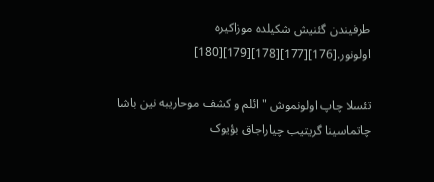طرفیندن گئنیش شکیلده موزاکیره اولونور.[176][177][178][179][180]

تئسلا چاپ اولونموش "ائلم و کشف موحاریبه نین باشا چاتماسینا گریتیب چیاراجاق بؤیوک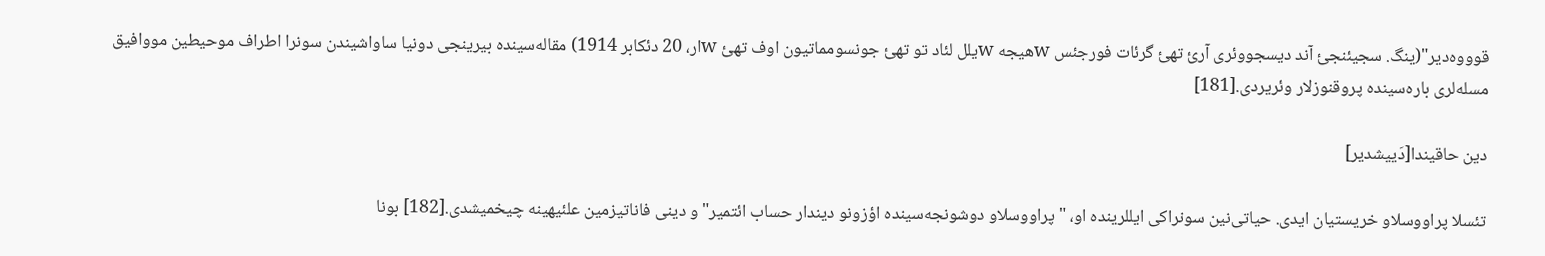قوووه‌دیر"(ینگ. سجیئنجئ آند دیسجووئری آرئ تهئ گرئات فورجئس wهیجه wیلل لئاد تو تهئ جونسومماتیون اوف تهئ wار، 20 دئکابر 1914) مقاله‌سینده بیرینجی دونیا ساواشیندن سونرا اطراف موحیطین مووافیق مسله‌لری باره‌سینده پروقنوزلار وئریردی.[181]

دین حاقیندا[دَییشدیر]

تئسلا پراووسلاو خریستیان ایدی. حیاتی‌نین سونراکی ایللرینده او، "پراووسلاو دوشونجه‌سینده اؤزونو دیندار حساب ائتمیر" و دینی فاناتیزمین علئیهینه چیخمیشدی.[182] بونا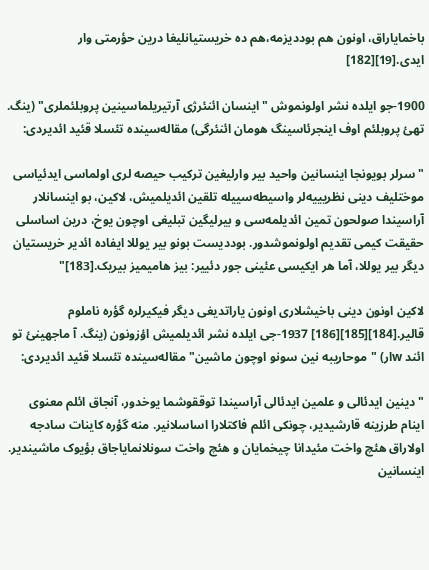باخمایاراق، اونون هم بوددیزمه،هم ده خریستیانلیغا درین حؤرمتی وار ایدی.[19][182]

1900-جو ایلده نشر اولونموش "اینسان ائنئرژی آرتیریلماسینین پروبلئملری" (ینگ. تهئ پروبلئم اوف اینجرئاسینگ هومان ائنئرگی) مقاله‌سینده تئسلا قئید ائدیردی:

"سرلر بویونجا اینسانین واحید بیر وارلیغین ترکیب حیصه لری اولماسی ایدئیاسی موختلیف دینی نظریییه‌لر واسیطه‌سییله تلقین ائدیلمیش، لاکین، بو اینسانلار آراسیندا صولحون تمین ائدیلمه‌سی و بیرلیگین تبلیغی اوچون یوخ، درین اساسلی حقیقت کیمی تقدیم اولونموشدور. بوددیست بونو بیر یوللا ایفاده ائدیر خریستیان دیگر بیر یوللا، آما هر ایکیسی عئینی جور دئییر: بیز هامیمیز بیریک.[183]"

لاکین اونون دینی باخیشلاری اونون یاراتدیغی دیگر فیکیرلره گؤره ناملوم قالیر.[184][185][186] 1937-جی ایلده نشر ائدیلمیش اؤزونون (ینگ. آ ماجهینئ تو ائند wار) "موحاریبه نین سونو اوچون ماشین" مقاله‌سینده تئسلا قئید ائدیردی:

"دینین ایدئالی و علمین ایدئالی آراسیندا توققوشما یوخدور، آنجاق ائلم معنوی اینام طرزینه قارشیدیر، چونکی ائلم فاکتلارا اساسلانیر. منه گؤره کاینات سادجه اولاراق هئچ واخت مئیدانا چیخمایان و هئچ واخت سونلانمایاجاق بؤیوک ماشیندیر. اینسانین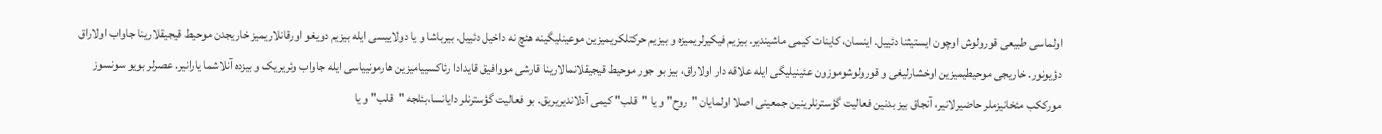اولماسی طبیعی قورولوش اوچون ایستیثنا دئییل. اینسان، کاینات کیمی ماشیندیر. بیزیم فیکیرلریمیزه و بیزیم حرکتلکریمیزین موعینلیگینه هئچ نه داخیل دئییل. بیرباشا و یا دولاییسی ایله بیزیم دویغو اورقانلاریمیز خاریجدن موحیط قیجیقلارینا جاواب اولاراق دؤیونور. خاریجی موحیطیمیزین اوخشارلیغی و قورولوشوموزون عئینیلیگی ایله علاقه دار اولاراق، بیز بو جور موحیط قیجیقلانمالارینا قارشی مووافیق قایدادا رئاکسییامیزین هارمونییاسی ایله جاواب وئریریک و بیزده آنلاشما یارانیر. عصرلر بویو سونسوز مورککب مئخانیزملر حاضیرلانیر، آنجاق بیز بدنین فعالیت گؤسترنلرینین جمعینی اصلا اولمایان "روح" و یا "قلب" کیمی آدلاندیریریق. بو فعالیت گؤسترنلر دایانسا،بئلجه "قلب" و یا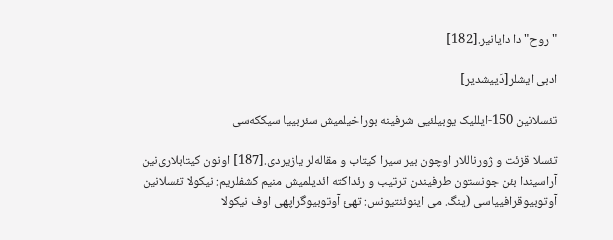"روح" دا دایانیر.[182]

ادبی ایشلر[دَییشدیر]

تئسلانین 150-ایللیک یوبیلئیی شرفینه بوراخیلمیش سئربییا سیککه‌سی

تئسلا قزئت و ژورناللار اوچون بیر سیرا کیتاب و مقاله‌لر یازیردی.[187] اونون کیتابلاری‌نین آراسیندا بئن جونستون طرفیندن ترتیب و رئداکته ائدیلمیش منیم کشفلریم: نیکولا تئسلانین آوتوبیوقرافییاسی (ینگ. می اینوئنتیونس: تهئ آوتوبیوگراپهی اوف نیکولا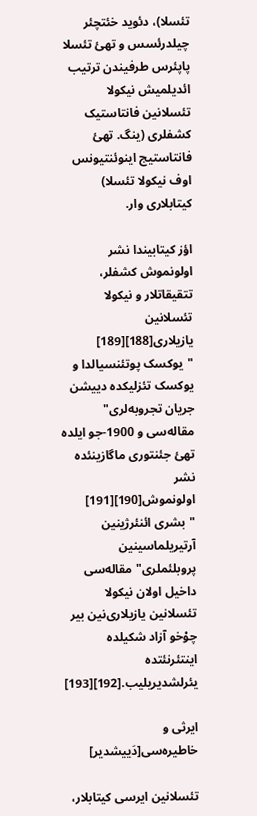تئسلا)، دئوید خئتچئر چیلدرئسس و تهئ تئسلا پاپئرس طرفیندن ترتیب ائدیلمیش نیکولا تئسلانین فانتاستیک کشفلری (ینگ. تهئ فانتاستیج اینوئنتیونس اوف نیکولا تئسلا) کیتابلاری وار.

اؤز کیتابیندا نشر اولونموش کشفلر، تتقیقاتلار و نیکولا تئسلانین یازیلاری[188][189] "یوکسک پوتئنسیالدا و یوکسک تئزلیکده دییشن جریان تجروبه‌لری" مقاله‌سی و 1900-جو ایلده تهئ جئنتوری ماگازینئده نشر اولونموش[190][191] "بشری ائنئرژینین آرتیریلماسینین پروبلئملری" مقاله‌سی داخیل اولان نیکولا تئسلانین یازیلاری‌نین بیر چوْخو آزاد شکیلده اینتئرنئتده یئرلشدیریلیب.[192][193]

ایرثی و خاطیره‌سی[دَییشدیر]

تئسلانین ایرسی کیتابلار،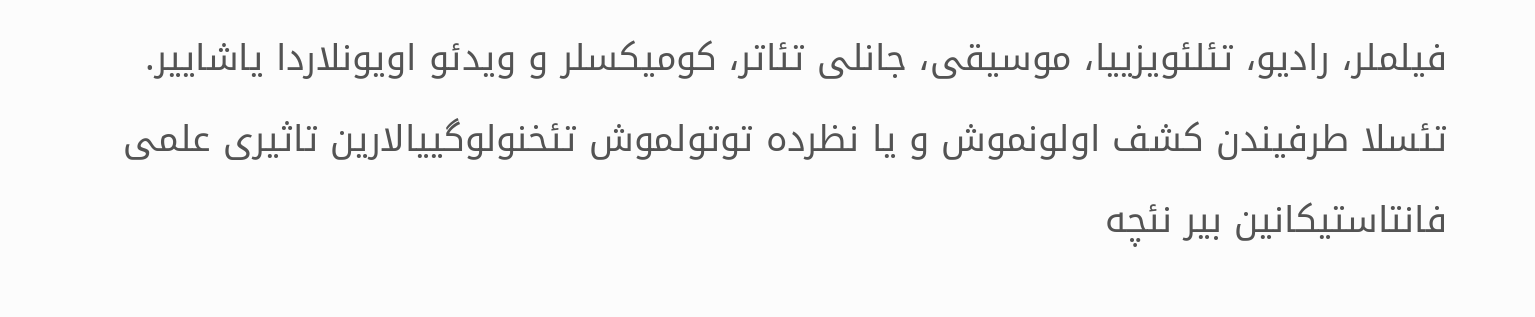فیلملر، رادیو، تئلئویزییا، موسیقی، جانلی تئاتر، کومیکسلر و ویدئو اویونلاردا یاشاییر. تئسلا طرفیندن کشف اولونموش و یا نظرده توتولموش تئخنولوگییالارین تاثیری علمی فانتاستیکانین بیر نئچه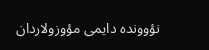نؤوونده دایمی مؤوزولاردان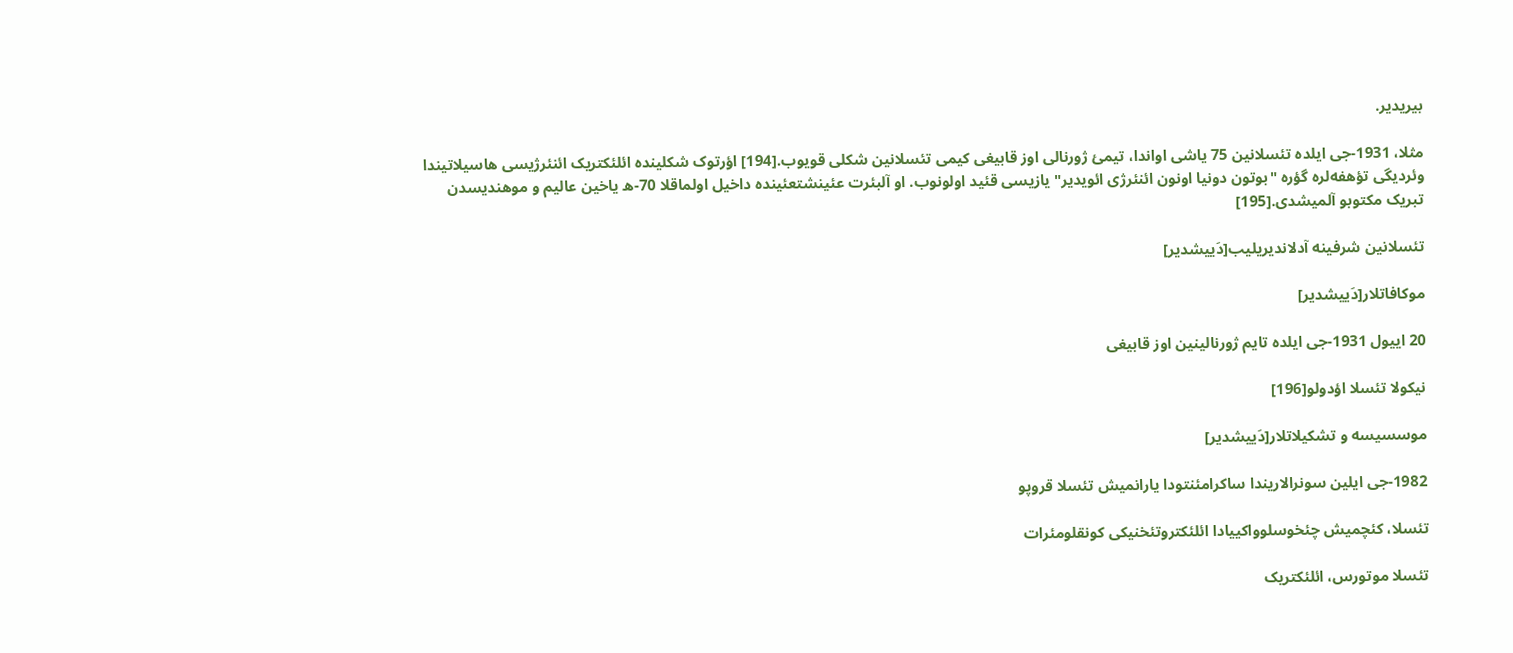بیریدیر.

مثلا، 1931-جی ایلده تئسلانین 75 یاشی اواندا، تیمئ ژورنالی اوز قابیغی کیمی تئسلانین شکلی قویوب.[194] اؤرتوک شکلینده ائلئکتریک ائنئرژیسی هاسیلاتیندا وئردیگی تؤهفه‌لره گؤره "بوتون دونیا اونون ائنئرژی ائویدیر" یازیسی قئید اولونوب. او آلبئرت عئینشتعئینده داخیل اولماقلا 70-ه یاخین عالیم و موهندیسدن تبریک مکتوبو آلمیشدی.[195]

تئسلانین شرفینه آدلاندیریلیب[دَییشدیر]

موکافاتلار[دَییشدیر]

20 اییول 1931-جی ایلده تایم ژورنالینین اوز قابیغی

نیکولا تئسلا اؤدولو[196]

موسسیسه و تشکیلاتلار[دَییشدیر]

1982-جی ایلین سونرالاریندا ساکرامئنتودا یارانمیش تئسلا قروپو

تئسلا، کئچمیش چئخوسلوواکییادا ائلئکتروتئخنیکی کونقلومئرات

تئسلا موتورس، ائلئکتریک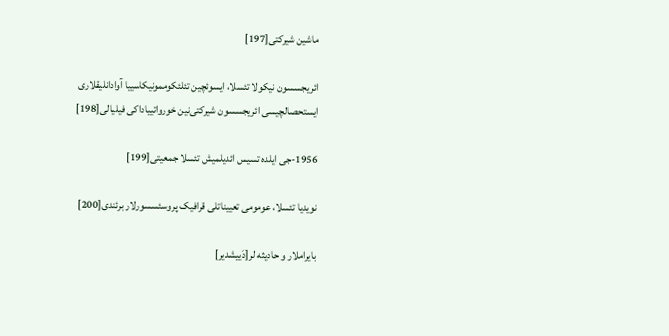ماشین شیرکتی[197]

ائریجسسون نیکولا تئسلا، ایسوئچین تئلئکوممونیکاسییا آوادانلیقلاری ایستحصالچیسی ائریجسسون شیرکتی‌نین خورواتییاداکی فیلیالی[198]

1956-جی ایلده تسیس ائدیلمیش تئسلا جمعیتی[199]

نویدیا تئسلا، عومومی تعییناتلی قرافیک پروسئسسورلار برئندی[200]

بایراملار و حادیثه لر[دَییشدیر]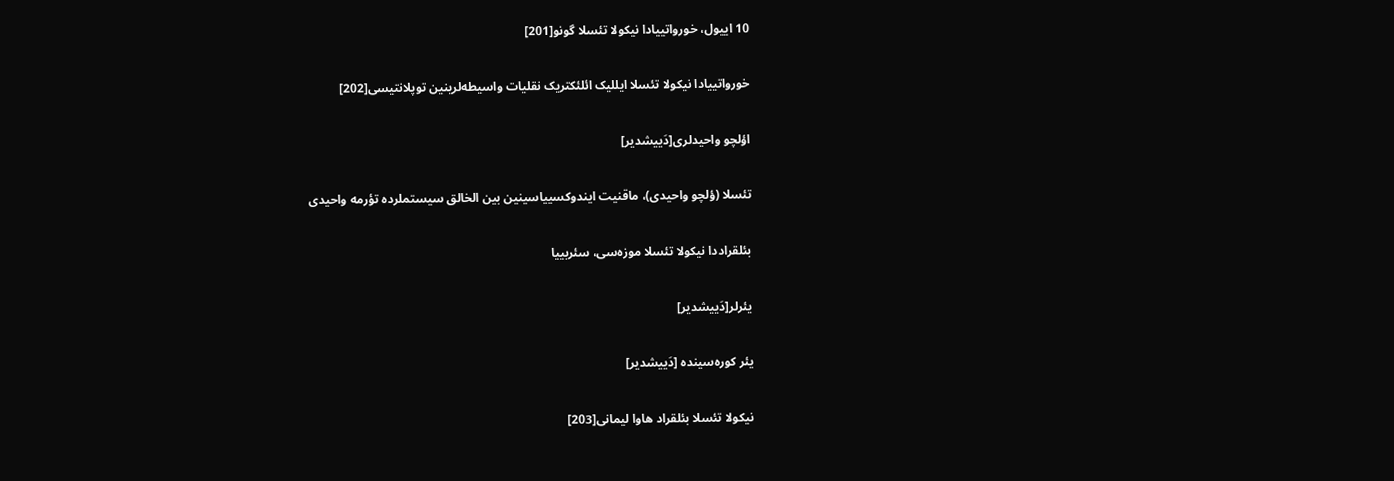10 اییول، خورواتییادا نیکولا تئسلا گونو[201]

خورواتییادا نیکولا تئسلا ایللیک ائلئکتریک نقلیات واسیطه‌لرینین توپلانتیسی[202]

اؤلچو واحیدلری[دَییشدیر]

تئسلا (ؤلچو واحیدی)، ماقنیت ایندوکسییاسینین بین الخالق سیستملرده تؤرمه واحیدی

بئلقراددا نیکولا تئسلا موزه‌سی، سئربییا

یئرلر[دَییشدیر]

یئر کوره‌سینده [دَییشدیر]

نیکولا تئسلا بئلقراد هاوا لیمانی[203]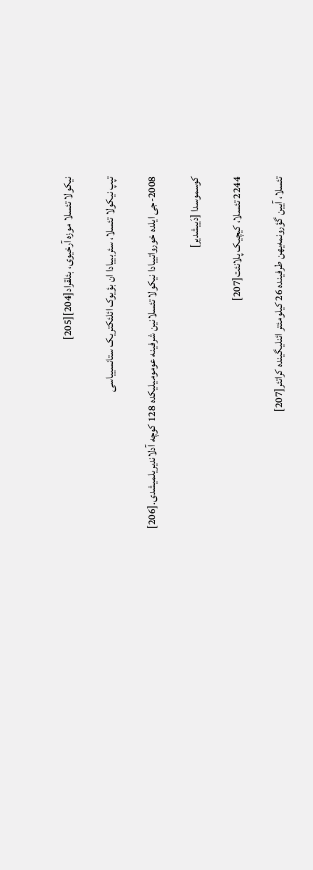نیکولا تئسلا موزه آرخیوی، بئلقراد[204][205]

تپپ نیکولا تئسلا، سئربییادا ان بؤیوک ائلئکتریک ستانسییاسی

2008-جی ایلده خورواتییادا نیکولا تئسلانین شرفینه عومومیلیکده 128 کوچه آدلاندیریلمیشدی.[206]

کوسموسدا [دَییشدیر]

2244 تئسلا، کیچیک پلانئت[207]

تئسلا، آیین گؤرونمه‌یهن طرفینده 26 کیلومئتر ائنلیگینده کراتئر[207]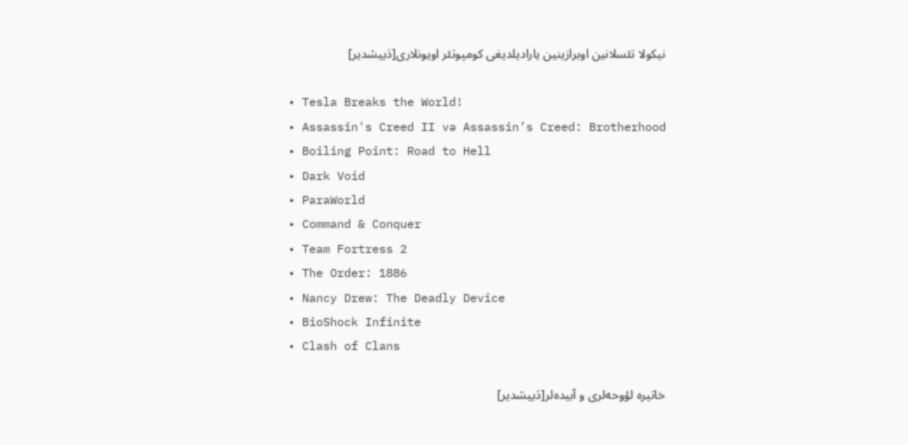نیکولا تئسلانین اوبرازینین یارادیلدیغی کومپوتئر اویونلاری[دَییشدیر]

  • Tesla Breaks the World!
  • Assassin's Creed II və Assassin’s Creed: Brotherhood
  • Boiling Point: Road to Hell
  • Dark Void
  • ParaWorld
  • Command & Conquer
  • Team Fortress 2
  • The Order: 1886
  • Nancy Drew: The Deadly Device
  • BioShock Infinite
  • Clash of Clans

خاتیره لؤوحه‌لری و آبیده‌لر[دَییشدیر]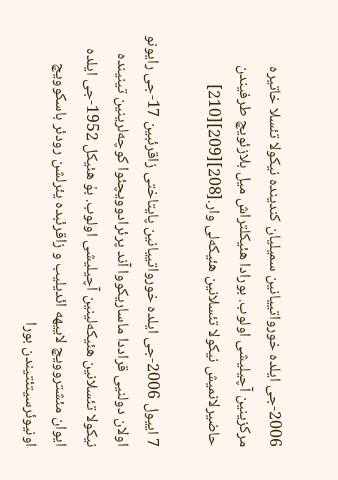2006-جی ایلده خورواتییانین سمیلیان کندینده نیکولا تئسلا خاتیره مرکزینین آچیلیشی اولوب. بورادا هئیکلتراش میل بلازئویچ طرفیندن حاضیرلانمیش نیکولا تئسلانین هئیکه‌لی وار.[208][209][210]

7 اییول 2006-جی ایلده خورواتییانین پایتاختی زاقرئبین 17-جی رایونو اولان دولنیی قراددا ماساریکووا آند پرئرادوویچئوا کوچه‌لرینین تینینده نیکولا تئسلانین هئیکه‌لینین آچیلیشی اولوب. بۇ هئیکل 1952-جی ایلده ایوان مئشتروویچ لاییهه ائدیلیب و زاقرئبده یئرلشن رودئر باسکوویچ اونیوئرسیتئتیندن بورا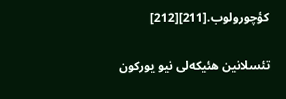کؤچورولوب.[211][212]

تئسلانین هئیکه‌لی نیو یورکون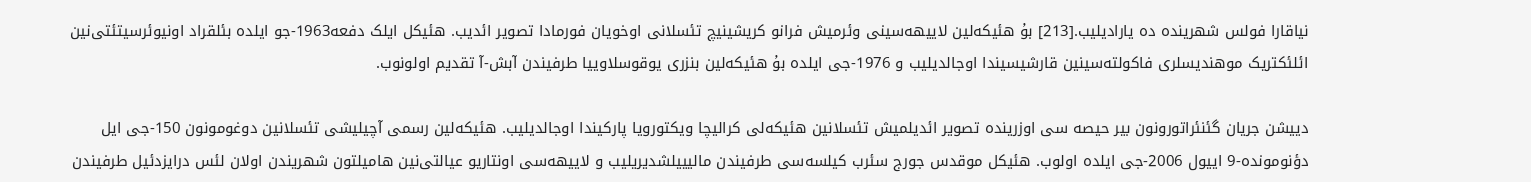نیاقارا فولس شهرینده ده یارادیلیب.[213] بۇ هئیکه‌لین لاییهه‌سینی وئرمیش فرانو کریشینیچ تئسلانی اوخویان فورمادا تصویر ائدیب. هئیکل ایلک دفعه1963-جو ایلده بئلقراد اونیوئرسیتئتی‌نین ائلئکتریک موهندیسلری فاکولته‌سینین قارشیسیندا اوجالدیلیب و 1976-جی ایلده بۇ هئیکه‌لین بنزری یوقوسلاوییا طرفیندن آبش-آ تقدیم اولونوب.

دییشن جریان گئنئراتورونون بیر حیصه سی اوزرینده تصویر ائدیلمیش تئسلانین هئیکه‌لی کرالیچا ویکتورویا پارکیندا اوجالدیلیب. هئیکه‌لین رسمی آچیلیشی تئسلانین دوغومونون 150-جی ایل دؤنومونده-9 اییول 2006-جی ایلده اولوب. هئیکل موقدس جورج سئرب کیلسه‌سی طرفیندن مالیییلشدیریلیب و لاییهه‌سی اونتاریو عیالتی‌نین هامیلتون شهریندن اولان لئس درایزدئیل طرفیندن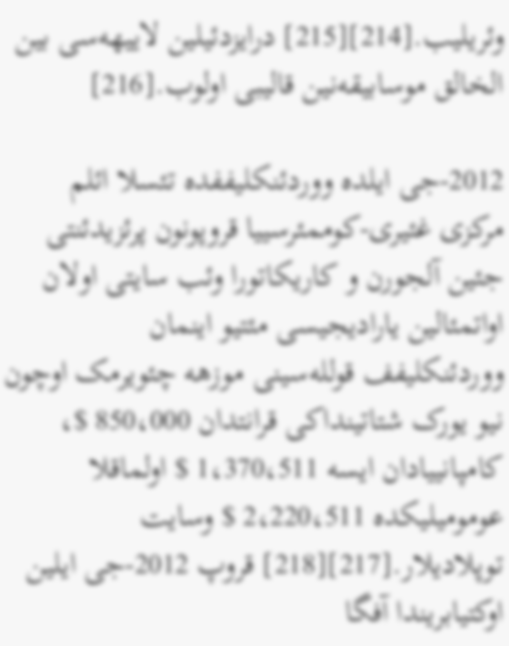وئریلیب.[214][215] درایزدئیلین لاییهه‌سی بین الخالق موسابیقه‌نین قالیبی اولوب.[216]

2012-جی ایلده ووردئنکلیففده تئسلا ائلم مرکزی غئیری-کوممئرسییا قروپونون پرئزیدئنتی جئین آلجورن و کاریکاتورا وئب سایتی اولان اواتمئالین یارادیجیسی مئتیو اینمان ووردئنکلیفف قولله‌سینی موزهه چئویرمک اوچون نیو یورک شتاتینداکی قرانتدان 850،000 $، کامپانییادان ایسه 1،370،511 $ اولماقلا عومومیلیکده 2،220،511 $ وسایت توپلادیلار.[217][218] قروپ 2012-جی ایلین اوکتیابریندا آفگا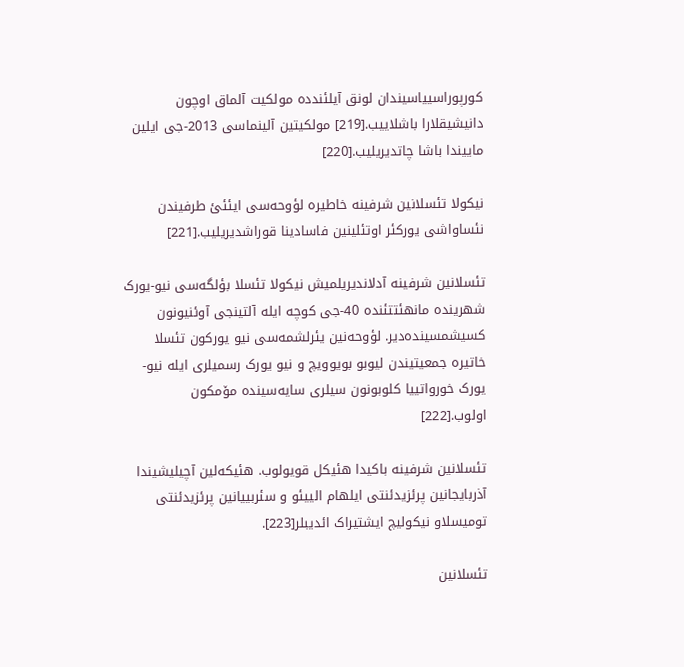کورپوراسییاسیندان لونق آیلئندده مولکیت آلماق اوچون دانیشیقلارا باشلاییب.[219] مولکیتین آلینماسی 2013-جی ایلین ماییندا باشا چاتدیریلیب.[220]

نیکولا تئسلانین شرفینه خاطیره لؤوحه‌سی ایئئئ طرفیندن نئساواشی یورکئر اوتئلینین فاسادینا قوراشدیریلیب.[221]

تئسلانین شرفینه آدلاندیریلمیش نیکولا تئسلا بؤلگه‌سی نیو-یورک شهرینده مانهئتتئنده 40-جی کوچه ایله آلتینجی آوئنیونون کسیشمسینده‌دیر. لؤوحه‌نین یئرلشمه‌سی نیو یورکون تئسلا خاتیره جمعیتیندن لیوبو بویوویچ و نیو یورک رسمیلری ایله نیو-یورک خورواتییا کلوبونون سیلری سایه‌سینده مۆمکون اولوب.[222]

تئسلانین شرفینه باکیدا هئیکل قویولوب. هئیکه‌لین آچیلیشیندا آذربایجانین پرئزیدئنتی ایلهام الییئو و سئربییانین پرئزیدئنتی تومیسلاو نیکولیچ ایشتیراک ائدیبلر[223].

تئسلانین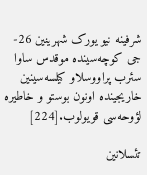شرفینه نیو یورک شهرینین 26-جی کوچه‌سینده موقدس ساوا سئرب پراووسلاو کیلسه‌سینین خاریجینده اونون بوستو و خاطیره لؤوحه‌سی قویولوب.[224]

تئسلانین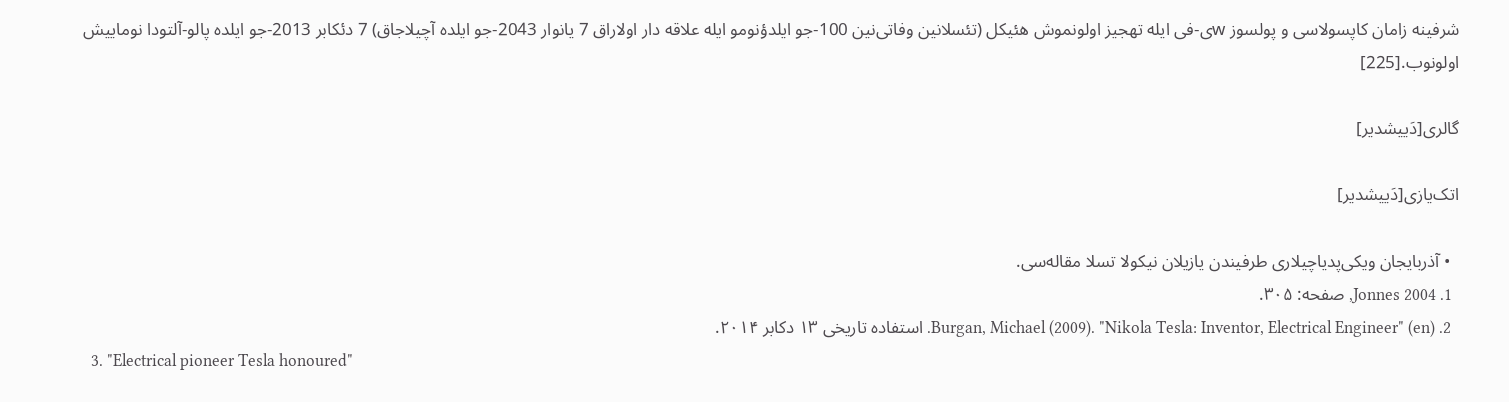شرفینه زامان کاپسولاسی و پولسوز wی-فی ایله تهجیز اولونموش هئیکل (تئسلانین وفاتی‌نین 100-جو ایلدؤنومو ایله علاقه دار اولاراق 7 یانوار 2043-جو ایلده آچیلاجاق) 7 دئکابر 2013-جو ایلده پالو-آلتودا نوماییش اولونوب.[225]

گالری[دَییشدیر]

اتک‌یازی[دَییشدیر]

  • آذربایجان ویکی‌پدیاچیلاری طرفیندن یازیلان نیکولا تسلا مقاله‌سی.
  1. Jonnes 2004, صفحه: ۳۰۵.
  2. Burgan, Michael (2009). "Nikola Tesla: Inventor, Electrical Engineer" (en). استفاده تاریخی ۱۳ دکابر ۲۰۱۴.
  3. "Electrical pioneer Tesla honoured"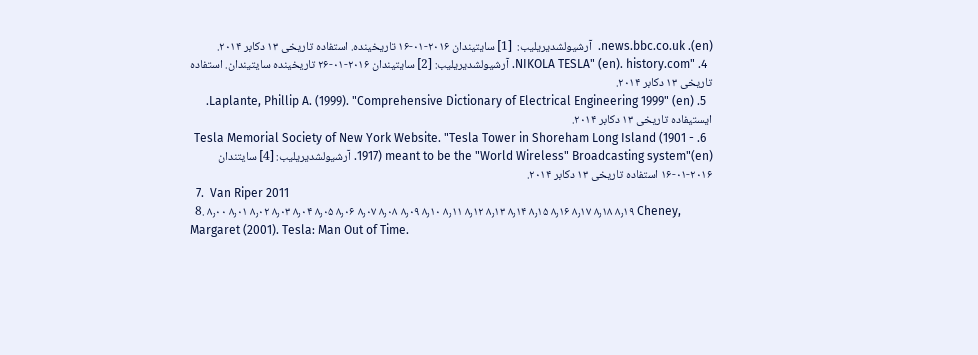(en). news.bbc.co.uk.  آرشیولشدیریلیب:  [1] سایتیندان ۲۰۱۶-۰۱-۱۶ تاریخینده. استفاده تاریخی ۱۳ دکابر ۲۰۱۴.
  4. "NIKOLA TESLA" (en). history.com. آرشیولشدیریلیب: [2] سایتیندان ۲۰۱۶-۰۱-۲۶ تاریخینده سایتیندان. استفاده تاریخی ۱۳ دکابر ۲۰۱۴.
  5. Laplante, Phillip A. (1999). "Comprehensive Dictionary of Electrical Engineering 1999" (en). ایستیفاده تاریخی ۱۳ دکابر ۲۰۱۴.
  6. Tesla Memorial Society of New York Website. "Tesla Tower in Shoreham Long Island (1901 - 1917) meant to be the "World Wireless" Broadcasting system"(en). آرشیولشدیریلیب: [4] سایتندان ۲۰۱۶-۰۱-۱۶ استفاده تاریخی ۱۳ دکابر ۲۰۱۴.
  7.  Van Riper 2011
  8. ۸٫۰۰ ۸٫۰۱ ۸٫۰۲ ۸٫۰۳ ۸٫۰۴ ۸٫۰۵ ۸٫۰۶ ۸٫۰۷ ۸٫۰۸ ۸٫۰۹ ۸٫۱۰ ۸٫۱۱ ۸٫۱۲ ۸٫۱۳ ۸٫۱۴ ۸٫۱۵ ۸٫۱۶ ۸٫۱۷ ۸٫۱۸ ۸٫۱۹ Cheney, Margaret (2001). Tesla: Man Out of Time.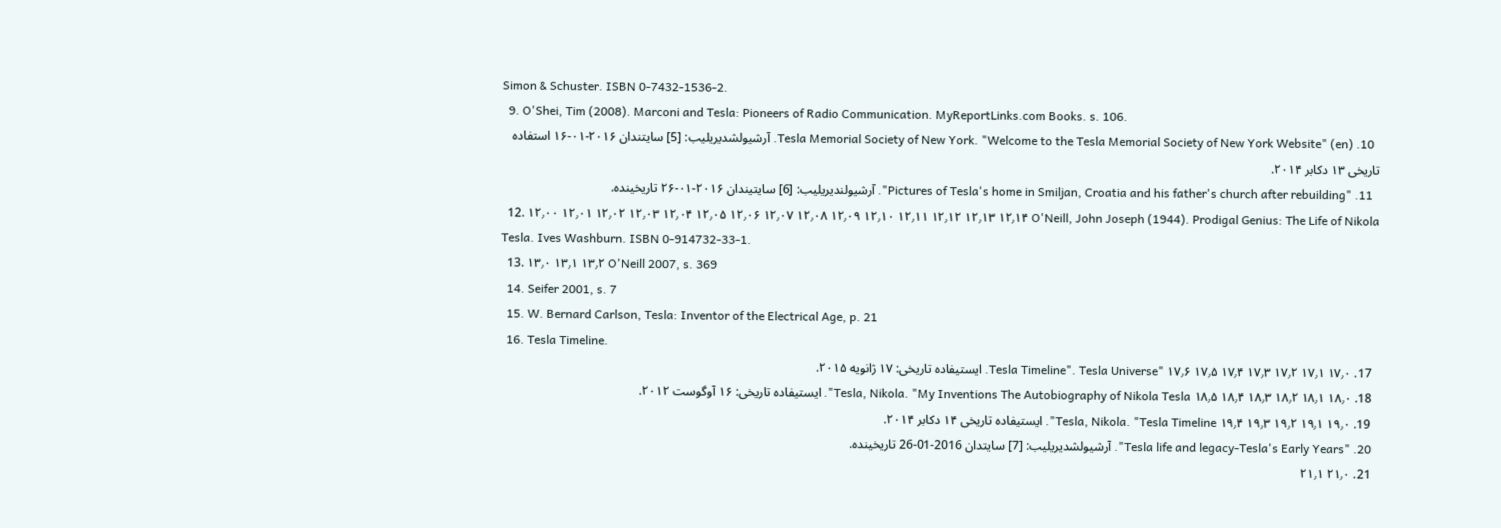Simon & Schuster. ISBN 0-7432-1536-2.
  9. O'Shei, Tim (2008). Marconi and Tesla: Pioneers of Radio Communication. MyReportLinks.com Books. s. 106.
  10. Tesla Memorial Society of New York. "Welcome to the Tesla Memorial Society of New York Website" (en). آرشیولشدیریلیب: [5] سایتندان ۲۰۱۶-۰۱-۱۶ استفاده تاریخی ۱۳ دکابر ۲۰۱۴.
  11. "Pictures of Tesla's home in Smiljan, Croatia and his father's church after rebuilding". آرشیولندیریلیب: [6] سایتیندان ۲۰۱۶-۰۱-۲۶ تاریخینده.
  12. ۱۲٫۰۰ ۱۲٫۰۱ ۱۲٫۰۲ ۱۲٫۰۳ ۱۲٫۰۴ ۱۲٫۰۵ ۱۲٫۰۶ ۱۲٫۰۷ ۱۲٫۰۸ ۱۲٫۰۹ ۱۲٫۱۰ ۱۲٫۱۱ ۱۲٫۱۲ ۱۲٫۱۳ ۱۲٫۱۴ O'Neill, John Joseph (1944). Prodigal Genius: The Life of Nikola Tesla. Ives Washburn. ISBN 0-914732-33-1.
  13. ۱۳٫۰ ۱۳٫۱ ۱۳٫۲ O'Neill 2007, s. 369
  14. Seifer 2001, s. 7
  15. W. Bernard Carlson, Tesla: Inventor of the Electrical Age, p. 21
  16. Tesla Timeline.
  17. ۱۷٫۰ ۱۷٫۱ ۱۷٫۲ ۱۷٫۳ ۱۷٫۴ ۱۷٫۵ ۱۷٫۶ "Tesla Timeline". Tesla Universe. ایستیفاده تاریخی: ۱۷ ژانویه ۲۰۱۵.
  18. ۱۸٫۰ ۱۸٫۱ ۱۸٫۲ ۱۸٫۳ ۱۸٫۴ ۱۸٫۵ Tesla, Nikola. "My Inventions The Autobiography of Nikola Tesla". ایستیفاده تاریخی: ۱۶ آوگوست ۲۰۱۲.
  19. ۱۹٫۰ ۱۹٫۱ ۱۹٫۲ ۱۹٫۳ ۱۹٫۴ Tesla, Nikola. "Tesla Timeline". ایستیفاده تاریخی ۱۴ دکابر ۲۰۱۴.
  20. "Tesla life and legacy-Tesla's Early Years". آرشیولشدیریلیب: [7] سایتدان 2016-01-26 تاریخینده.
  21. ۲۱٫۰ ۲۱٫۱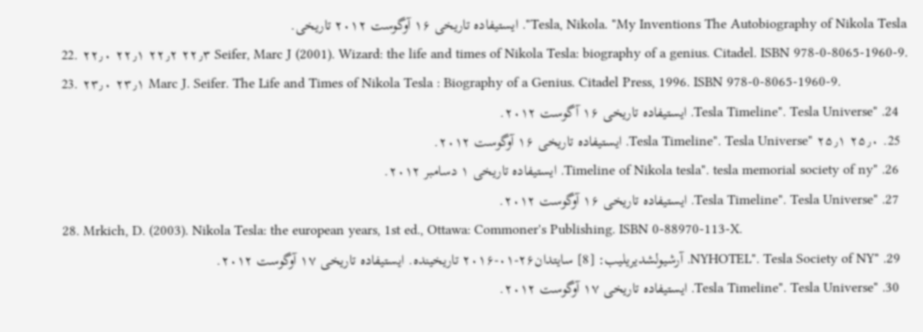Tesla, Nikola. "My Inventions The Autobiography of Nikola Tesla". ایستیفاده تاریخی ۱۶ آوگوست ۲۰۱۲ تاریخی.
  22. ۲۲٫۰ ۲۲٫۱ ۲۲٫۲ ۲۲٫۳ Seifer, Marc J (2001). Wizard: the life and times of Nikola Tesla: biography of a genius. Citadel. ISBN 978-0-8065-1960-9.
  23. ۲۳٫۰ ۲۳٫۱ Marc J. Seifer. The Life and Times of Nikola Tesla : Biography of a Genius. Citadel Press, 1996. ISBN 978-0-8065-1960-9.
  24. "Tesla Timeline". Tesla Universe. ایستیفاده تاریخی ۱۶ آگوست ۲۰۱۲.
  25. ۲۵٫۰ ۲۵٫۱ "Tesla Timeline". Tesla Universe. ایستیفاده تاریخی ۱۶ آوگوست ۲۰۱۲.
  26. "Timeline of Nikola tesla". tesla memorial society of ny. ایستیفاده تاریخی ۱ دسامبر ۲۰۱۲.
  27. "Tesla Timeline". Tesla Universe. ایستیفاده تاریخی ۱۶ آوگوست ۲۰۱۲.
  28. Mrkich, D. (2003). Nikola Tesla: the european years, 1st ed., Ottawa: Commoner's Publishing. ISBN 0-88970-113-X.
  29. "NYHOTEL". Tesla Society of NY. آرشیولشدیریلیب: [8] سایتدان۲۶-۰۱-۲۰۱۶ تاریخینده. ایستیفاده تاریخی ۱۷ آوگوست ۲۰۱۲.
  30. "Tesla Timeline". Tesla Universe. ایستیفاده تاریخی ۱۷ آوگوست ۲۰۱۲.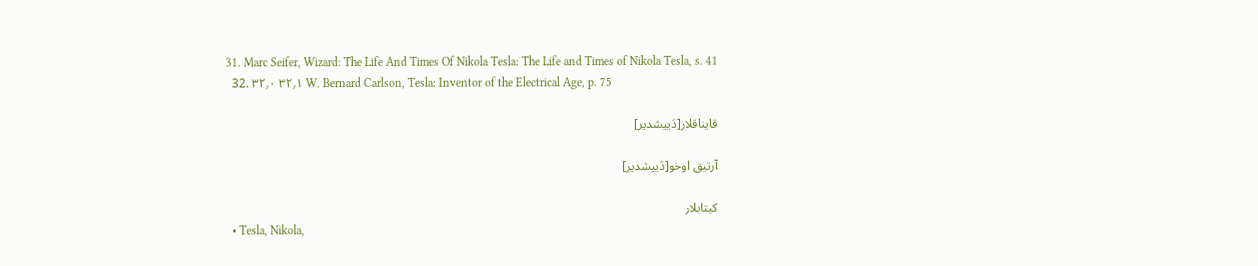31. Marc Seifer, Wizard: The Life And Times Of Nikola Tesla: The Life and Times of Nikola Tesla, s. 41
  32. ۳۲٫۰ ۳۲٫۱ W. Bernard Carlson, Tesla: Inventor of the Electrical Age, p. 75

قایناقلار[دَییشدیر]

آرتیق اوخو[دَییشدیر]

کیتابلار
  • Tesla, Nikola,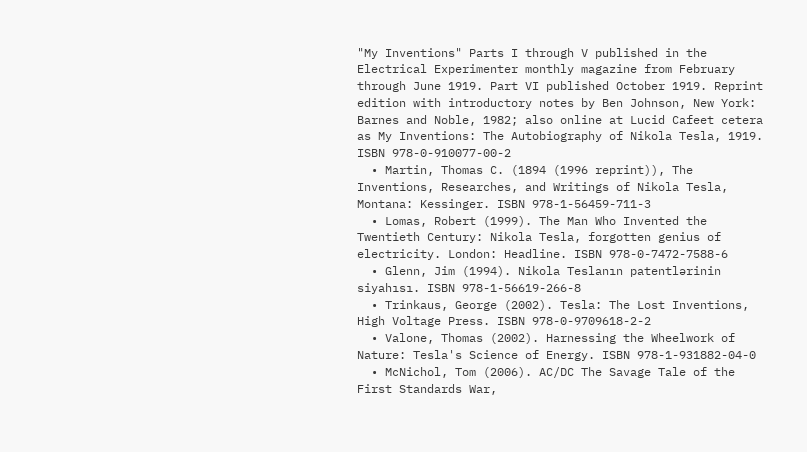"My Inventions" Parts I through V published in the Electrical Experimenter monthly magazine from February through June 1919. Part VI published October 1919. Reprint edition with introductory notes by Ben Johnson, New York: Barnes and Noble, 1982; also online at Lucid Cafeet cetera as My Inventions: The Autobiography of Nikola Tesla, 1919. ISBN 978-0-910077-00-2
  • Martin, Thomas C. (1894 (1996 reprint)), The Inventions, Researches, and Writings of Nikola Tesla, Montana: Kessinger. ISBN 978-1-56459-711-3
  • Lomas, Robert (1999). The Man Who Invented the Twentieth Century: Nikola Tesla, forgotten genius of electricity. London: Headline. ISBN 978-0-7472-7588-6
  • Glenn, Jim (1994). Nikola Teslanın patentlərinin siyahısı. ISBN 978-1-56619-266-8
  • Trinkaus, George (2002). Tesla: The Lost Inventions, High Voltage Press. ISBN 978-0-9709618-2-2
  • Valone, Thomas (2002). Harnessing the Wheelwork of Nature: Tesla's Science of Energy. ISBN 978-1-931882-04-0
  • McNichol, Tom (2006). AC/DC The Savage Tale of the First Standards War,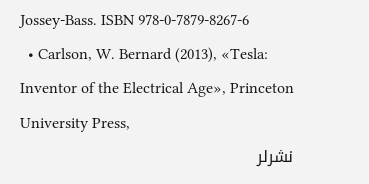Jossey-Bass. ISBN 978-0-7879-8267-6
  • Carlson, W. Bernard (2013), «Tesla: Inventor of the Electrical Age», Princeton University Press,
نشرلر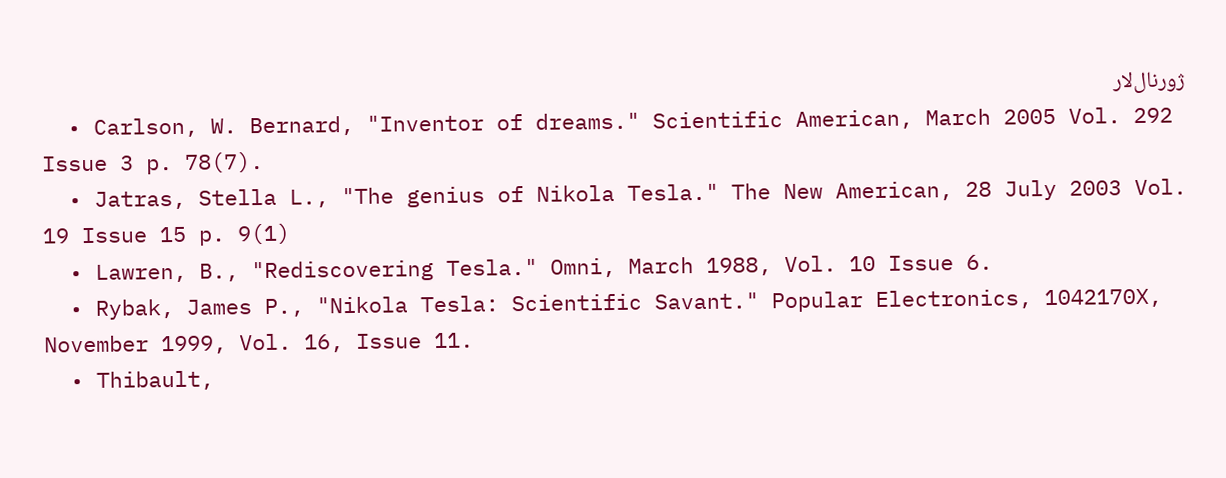ژورنال‌لار
  • Carlson, W. Bernard, "Inventor of dreams." Scientific American, March 2005 Vol. 292 Issue 3 p. 78(7).
  • Jatras, Stella L., "The genius of Nikola Tesla." The New American, 28 July 2003 Vol. 19 Issue 15 p. 9(1)
  • Lawren, B., "Rediscovering Tesla." Omni, March 1988, Vol. 10 Issue 6.
  • Rybak, James P., "Nikola Tesla: Scientific Savant." Popular Electronics, 1042170X, November 1999, Vol. 16, Issue 11.
  • Thibault,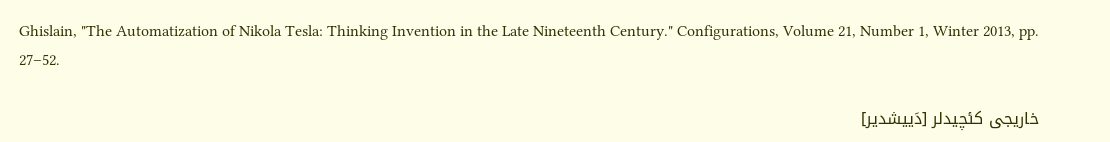Ghislain, "The Automatization of Nikola Tesla: Thinking Invention in the Late Nineteenth Century." Configurations, Volume 21, Number 1, Winter 2013, pp. 27–52.

خاریجی کئچیدلر [دَییشدیر]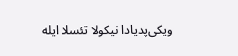ویکی‌پدیادا نیکولا تئسلا ایله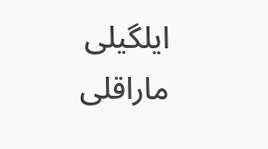ایلگیلی ماراقلی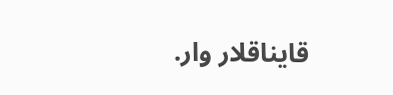قایناقلار وار.